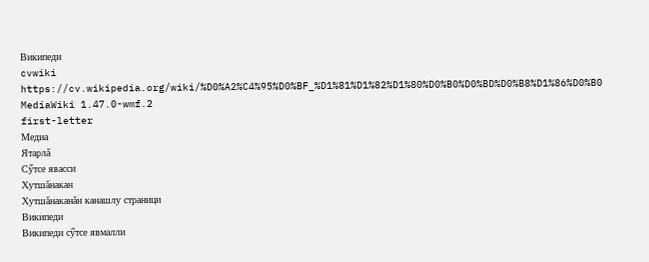Википеди
cvwiki
https://cv.wikipedia.org/wiki/%D0%A2%C4%95%D0%BF_%D1%81%D1%82%D1%80%D0%B0%D0%BD%D0%B8%D1%86%D0%B0
MediaWiki 1.47.0-wmf.2
first-letter
Медиа
Ятарлă
Сӳтсе явасси
Хутшăнакан
Хутшăнаканăн канашлу страници
Википеди
Википеди сӳтсе явмалли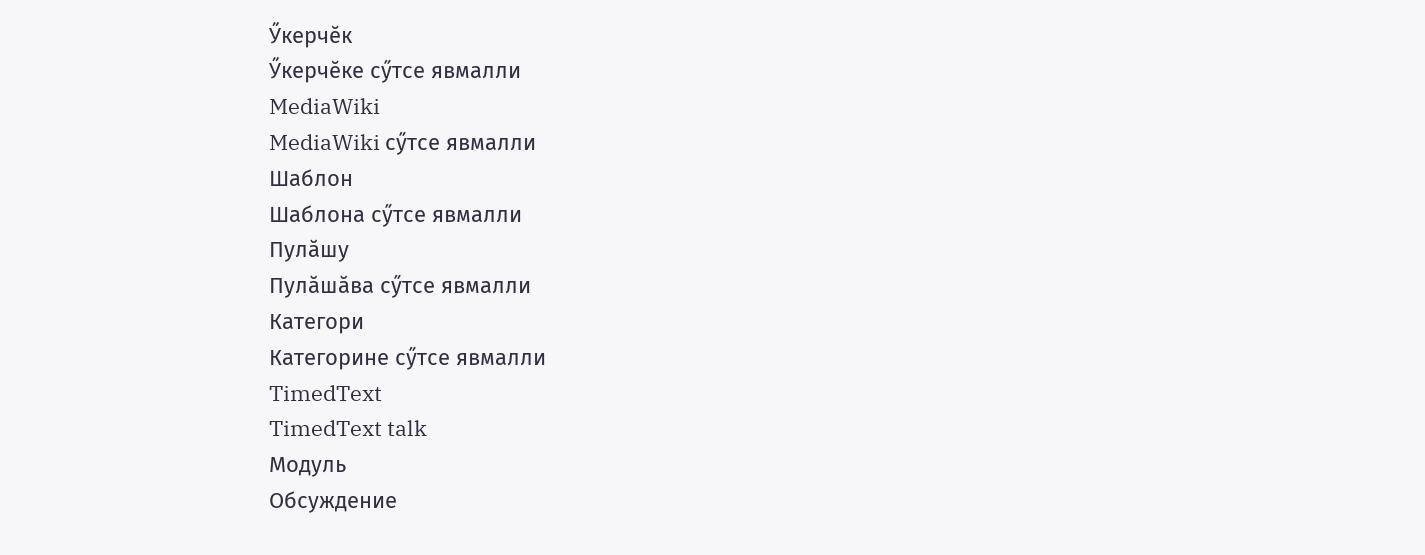Ӳкерчĕк
Ӳкерчĕке сӳтсе явмалли
MediaWiki
MediaWiki сӳтсе явмалли
Шаблон
Шаблона сӳтсе явмалли
Пулăшу
Пулăшăва сӳтсе явмалли
Категори
Категорине сӳтсе явмалли
TimedText
TimedText talk
Модуль
Обсуждение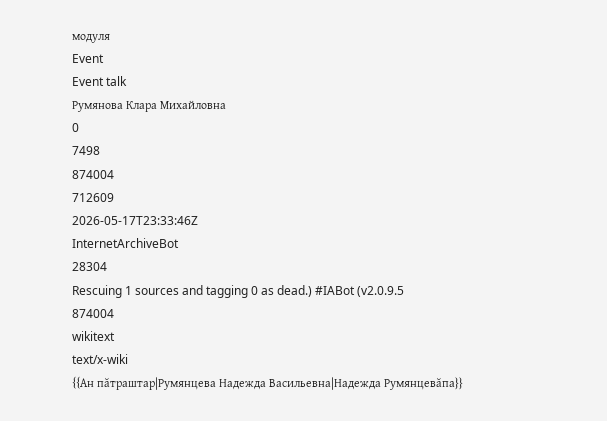модуля
Event
Event talk
Румянова Клара Михайловна
0
7498
874004
712609
2026-05-17T23:33:46Z
InternetArchiveBot
28304
Rescuing 1 sources and tagging 0 as dead.) #IABot (v2.0.9.5
874004
wikitext
text/x-wiki
{{Ан пăтраштар|Румянцева Надежда Васильевна|Надежда Румянцевăпа}}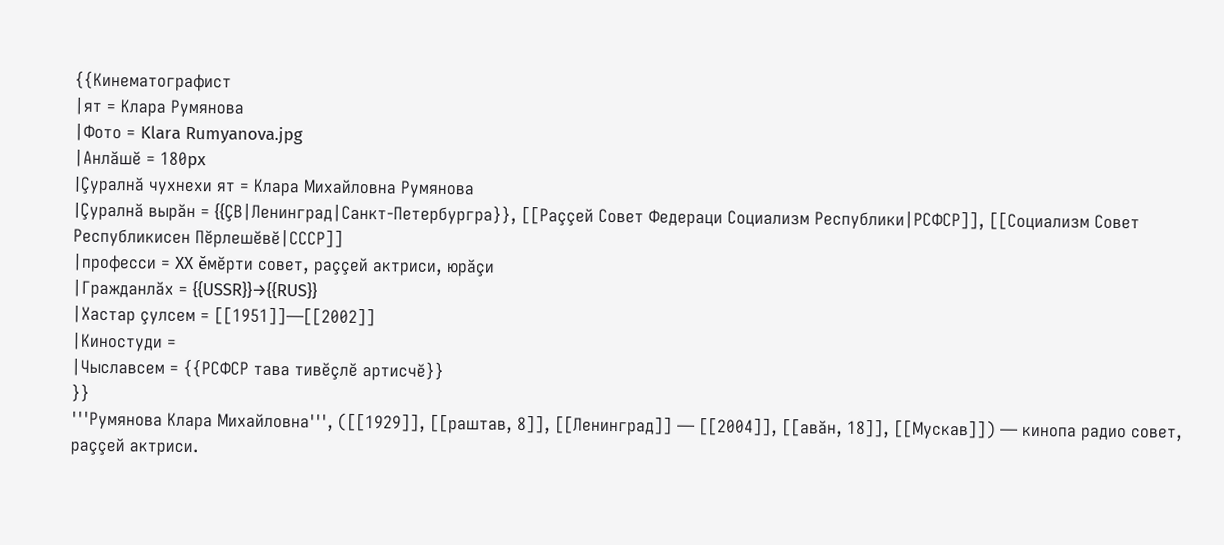{{Кинематографист
|ят = Клара Румянова
|Фото = Klara Rumyanova.jpg
|Анлăшĕ = 180px
|Çуралнă чухнехи ят = Клара Михайловна Румянова
|Çуралнă вырăн = {{ÇВ|Ленинград|Санкт-Петербургра}}, [[Раççей Совет Федераци Социализм Республики|РСФСР]], [[Социализм Совет Республикисен Пĕрлешĕвĕ|СССР]]
|професси = XX ĕмĕрти совет, раççей актриси, юрăçи
|Гражданлăх = {{USSR}}→{{RUS}}
|Хастар çулсем = [[1951]]—[[2002]]
|Киностуди =
|Чыславсем = {{РСФСР тава тивĕçлĕ артисчĕ}}
}}
'''Румянова Клара Михайловна''', ([[1929]], [[раштав, 8]], [[Ленинград]] — [[2004]], [[авăн, 18]], [[Мускав]]) — кинопа радио совет, раççей актриси.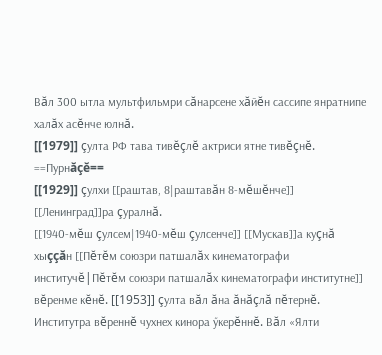Вăл 300 ытла мультфильмри сăнарсене хăйĕн сассипе янратнипе халăх асĕнче юлнă.
[[1979]] çулта РФ тава тивĕçлĕ актриси ятне тивĕçнĕ.
==Пурнăçĕ==
[[1929]] çулхи [[раштав, 8|раштавăн 8-мĕшĕнче]] [[Ленинград]]ра çуралнă.
[[1940-мĕш çулсем|1940-мĕш çулсенче]] [[Мускав]]а куçнă хыççăн [[Пĕтĕм союзри патшалăх кинематографи институчĕ|Пĕтĕм союзри патшалăх кинематографи институтне]] вĕренме кĕнĕ. [[1953]] çулта вăл ăна ăнăçлă пĕтернĕ.
Институтра вĕреннĕ чухнех кинора ӳкерĕннĕ. Вăл «Ялти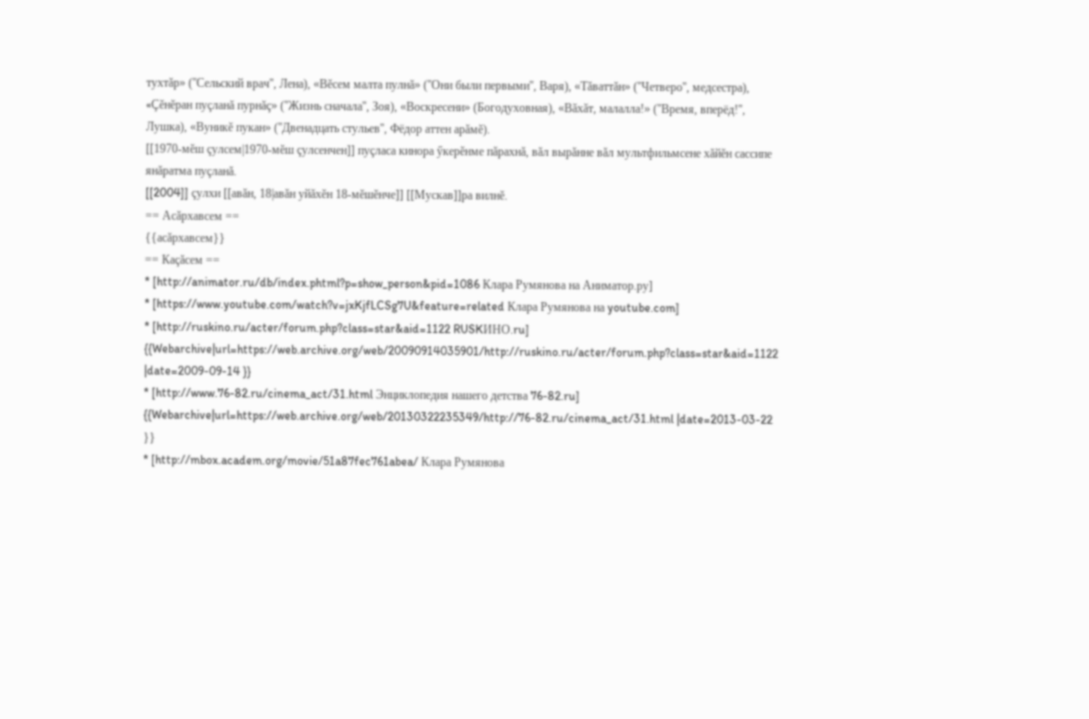тухтăр» (''Сельский врач'', Лена), «Вĕсем малта пулнă» (''Они были первыми'', Варя), «Тăваттăн» (''Четверо'', медсестра), «Çĕнĕран пуçланă пурнăç» (''Жизнь сначала'', Зоя), «Воскресени» (Богодуховная), «Вăхăт, малалла!» (''Время, вперёд!'', Лушка), «Вуникĕ пукан» (''Двенадцать стульев'', Фёдор аттен арăмĕ).
[[1970-мĕш çулсем|1970-мĕш çулсенчен]] пуçласа кинора ӳкерĕнме пăрахнă, вăл вырăнне вăл мультфильмсене хăйĕн сассипе янăратма пуçланă.
[[2004]] çулхи [[авăн, 18|авăн уйăхĕн 18-мĕшĕнче]] [[Мускав]]ра вилнĕ.
== Асăрхавсем ==
{{асăрхавсем}}
== Каçăсем ==
* [http://animator.ru/db/index.phtml?p=show_person&pid=1086 Клара Румянова на Аниматор.ру]
* [https://www.youtube.com/watch?v=jxKjfLCSg7U&feature=related Клара Румянова на youtube.com]
* [http://ruskino.ru/acter/forum.php?class=star&aid=1122 RUSKИНО.ru] {{Webarchive|url=https://web.archive.org/web/20090914035901/http://ruskino.ru/acter/forum.php?class=star&aid=1122 |date=2009-09-14 }}
* [http://www.76-82.ru/cinema_act/31.html Энциклопедия нашего детства 76-82.ru] {{Webarchive|url=https://web.archive.org/web/20130322235349/http://76-82.ru/cinema_act/31.html |date=2013-03-22 }}
* [http://mbox.academ.org/movie/51a87fec761abea/ Клара Румянова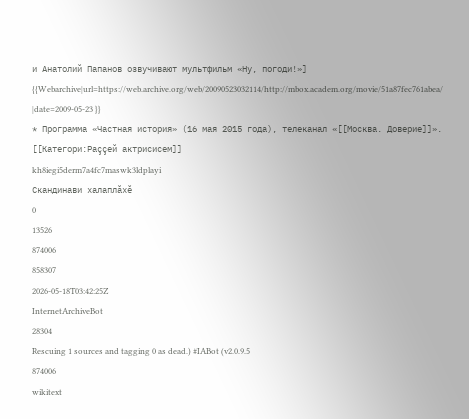и Анатолий Папанов озвучивают мультфильм «Ну, погоди!»] {{Webarchive|url=https://web.archive.org/web/20090523032114/http://mbox.academ.org/movie/51a87fec761abea/ |date=2009-05-23 }}
* Программа «Частная история» (16 мая 2015 года), телеканал «[[Москва. Доверие]]».
[[Категори:Раççей актрисисем]]
kh8iegi5derm7a4fc7maswk3ldplayi
Скандинави халаплăхĕ
0
13526
874006
858307
2026-05-18T03:42:25Z
InternetArchiveBot
28304
Rescuing 1 sources and tagging 0 as dead.) #IABot (v2.0.9.5
874006
wikitext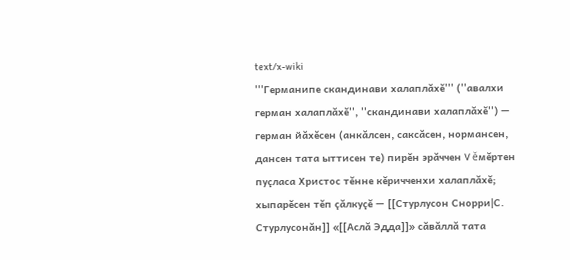text/x-wiki
'''Германипе скандинави халаплăхĕ''' (''авалхи герман халаплăхĕ'', ''скандинави халаплăхĕ'') — герман йăхĕсен (анкăлсен, саксăсен, нормансен, дансен тата ыттисен те) пирĕн эрăччен V ĕмĕртен пуçласа Христос тĕнне кĕричченхи халаплăхĕ; хыпарĕсен тĕп çăлкуçĕ — [[Стурлусон Снорри|С. Стурлусонăн]] «[[Аслă Эдда]]» сăвăллă тата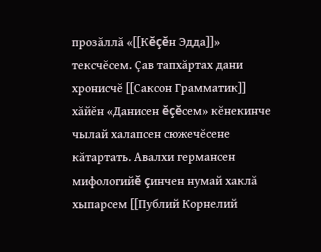прозăллă «[[Кĕçĕн Эдда]]» тексчĕсем. Çав тапхăртах дани хронисчĕ [[Саксон Грамматик]] хăйĕн «Данисен ĕçĕсем» кĕнекинче чылай халапсен сюжечĕсене кăтартать. Авалхи германсен мифологийĕ çинчен нумай хаклă хыпарсем [[Публий Корнелий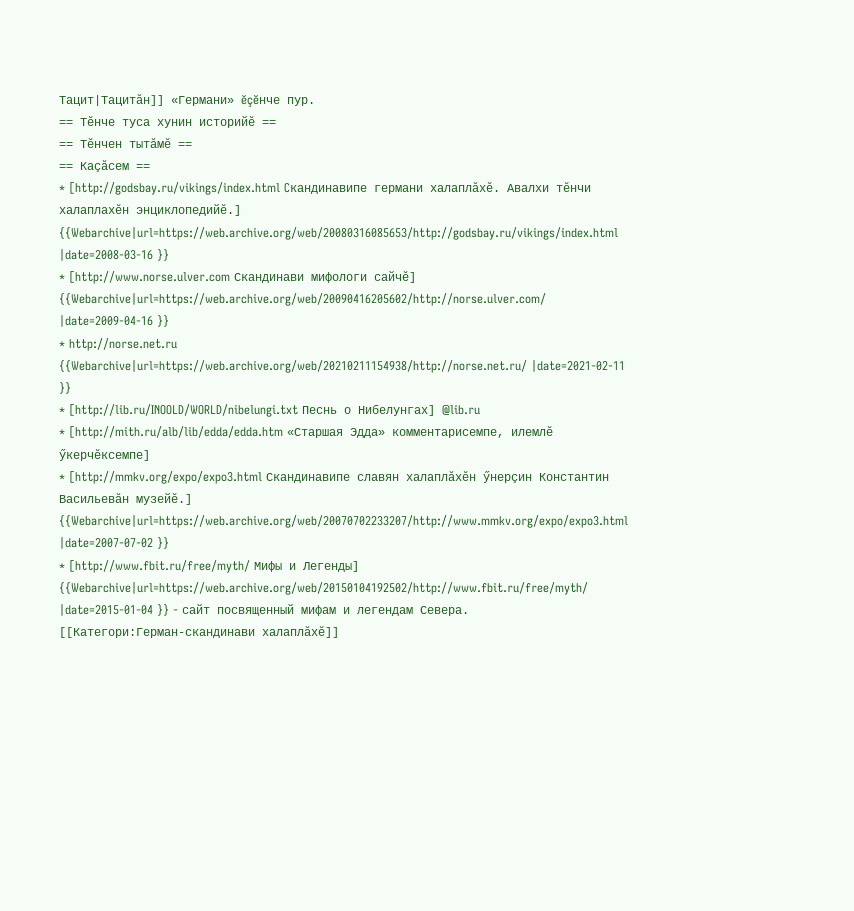Тацит|Тацитăн]] «Германи» ĕçĕнче пур.
== Тĕнче туса хунин историйĕ ==
== Тĕнчен тытăмĕ ==
== Каçăсем ==
* [http://godsbay.ru/vikings/index.html Cкандинавипе германи халаплăхĕ. Авалхи тĕнчи халаплахĕн энциклопедийĕ.] {{Webarchive|url=https://web.archive.org/web/20080316085653/http://godsbay.ru/vikings/index.html |date=2008-03-16 }}
* [http://www.norse.ulver.com Скандинави мифологи сайчĕ] {{Webarchive|url=https://web.archive.org/web/20090416205602/http://norse.ulver.com/ |date=2009-04-16 }}
* http://norse.net.ru {{Webarchive|url=https://web.archive.org/web/20210211154938/http://norse.net.ru/ |date=2021-02-11 }}
* [http://lib.ru/INOOLD/WORLD/nibelungi.txt Песнь о Нибелунгах] @lib.ru
* [http://mith.ru/alb/lib/edda/edda.htm «Старшая Эдда» комментарисемпе, илемлĕ ӳкерчĕксемпе]
* [http://mmkv.org/expo/expo3.html Скандинавипе славян халаплăхĕн ӳнерçин Константин Васильевăн музейĕ.] {{Webarchive|url=https://web.archive.org/web/20070702233207/http://www.mmkv.org/expo/expo3.html |date=2007-07-02 }}
* [http://www.fbit.ru/free/myth/ Мифы и Легенды] {{Webarchive|url=https://web.archive.org/web/20150104192502/http://www.fbit.ru/free/myth/ |date=2015-01-04 }} - сайт посвященный мифам и легендам Севера.
[[Категори:Герман-скандинави халаплăхĕ]]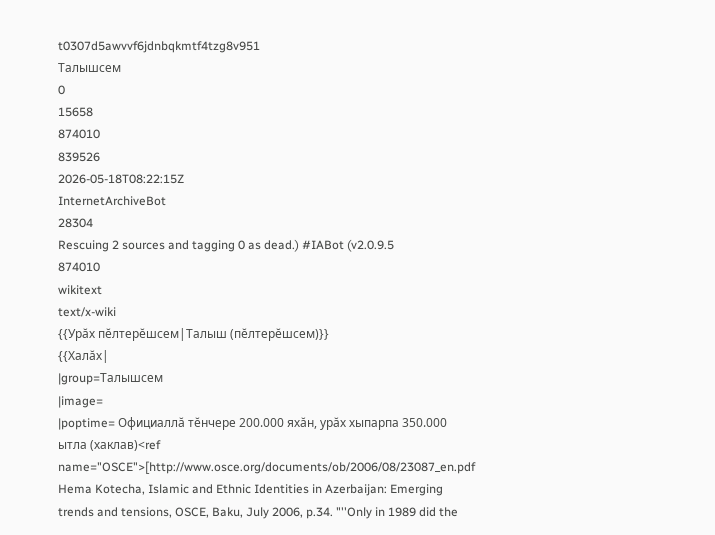t0307d5awvvf6jdnbqkmtf4tzg8v951
Талышсем
0
15658
874010
839526
2026-05-18T08:22:15Z
InternetArchiveBot
28304
Rescuing 2 sources and tagging 0 as dead.) #IABot (v2.0.9.5
874010
wikitext
text/x-wiki
{{Урăх пĕлтерĕшсем|Талыш (пĕлтерĕшсем)}}
{{Халăх|
|group=Талышсем
|image=
|poptime= Официаллă тĕнчере 200.000 яхăн, урăх хыпарпа 350.000 ытла (хаклав)<ref name="OSCE">[http://www.osce.org/documents/ob/2006/08/23087_en.pdf Hema Kotecha, Islamic and Ethnic Identities in Azerbaijan: Emerging trends and tensions, OSCE, Baku, July 2006, p.34. "''Only in 1989 did the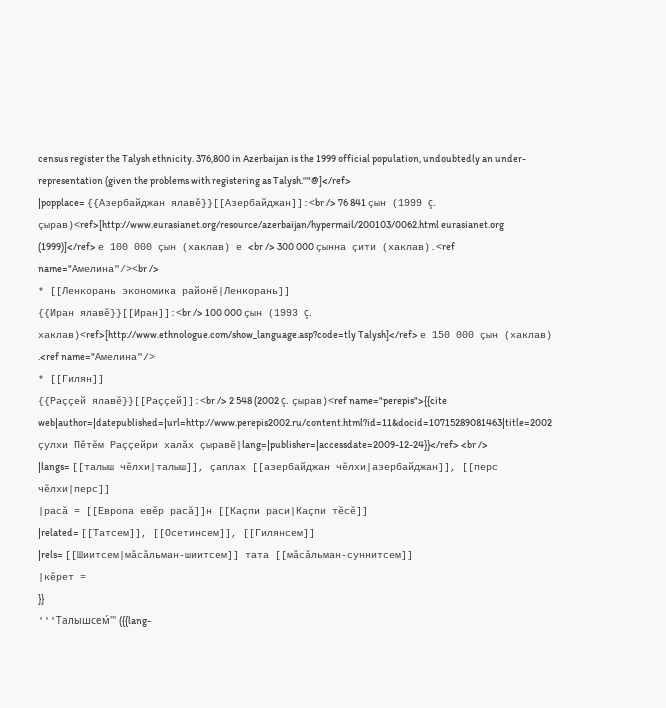census register the Talysh ethnicity. 376,800 in Azerbaijan is the 1999 official population, undoubtedly an under-representation (given the problems with registering as Talysh.''"@]</ref>
|popplace= {{Азербайджан ялавĕ}}[[Азербайджан]]:<br /> 76 841 çын (1999 ç. çырав)<ref>[http://www.eurasianet.org/resource/azerbaijan/hypermail/200103/0062.html eurasianet.org (1999)]</ref> е 100 000 çын (хаклав) е <br /> 300 000 çынна çити (хаклав).<ref name="Амелина"/><br />
* [[Ленкорань экономика районĕ|Ленкорань]]
{{Иран ялавĕ}}[[Иран]]:<br /> 100 000 çын (1993 ç. хаклав)<ref>[http://www.ethnologue.com/show_language.asp?code=tly Talysh]</ref> е 150 000 çын (хаклав) .<ref name="Амелина"/>
* [[Гилян]]
{{Раççей ялавĕ}}[[Раççей]]:<br /> 2 548 (2002 ç. çырав)<ref name="perepis">{{cite web|author=|datepublished=|url=http://www.perepis2002.ru/content.html?id=11&docid=10715289081463|title=2002 çулхи Пĕтĕм Раççейри халăх çыравĕ|lang=|publisher=|accessdate=2009-12-24}}</ref> <br />
|langs= [[талыш чĕлхи|талыш]], çаплах [[азербайджан чĕлхи|азербайджан]], [[перс чĕлхи|перс]]
|расă = [[Европа евĕр расă]]н [[Каçпи раси|Каçпи тĕсĕ]]
|related= [[Татсем]], [[Осетинсем]], [[Гилянсем]]
|rels= [[Шиитсем|мăсăльман-шиитсем]] тата [[мăсăльман-суннитсем]]
|кĕрет =
}}
'''Талышсем́''' ({{lang-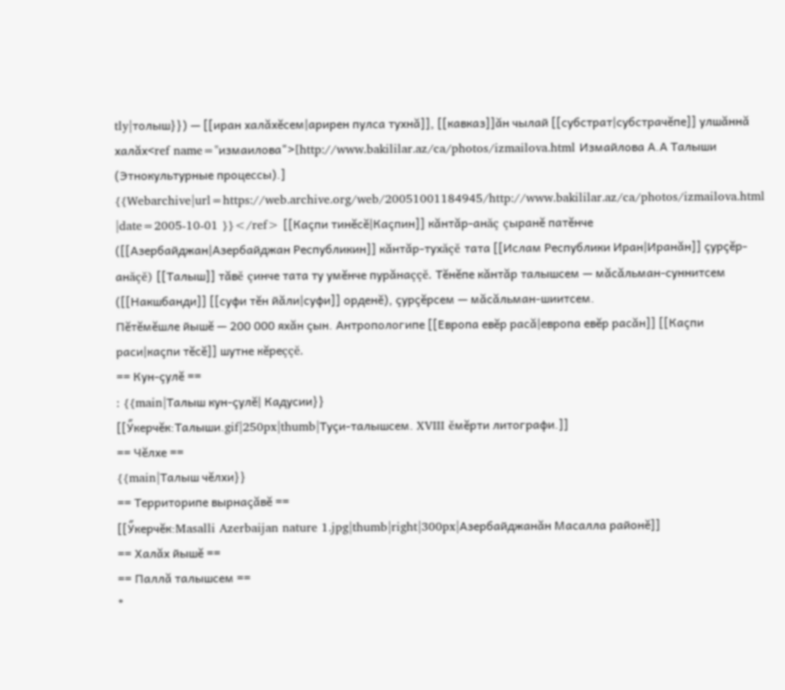tly|толыш}}) — [[иран халăхĕсем|арирен пулса тухнă]], [[кавказ]]ăн чылай [[субстрат|субстрачĕпе]] улшăннă халăх<ref name="измаилова">[http://www.bakililar.az/ca/photos/izmailova.html Измайлова А.А Талыши (Этнокультурные процессы).] {{Webarchive|url=https://web.archive.org/web/20051001184945/http://www.bakililar.az/ca/photos/izmailova.html |date=2005-10-01 }}</ref> [[Каçпи тинĕсĕ|Каçпин]] кăнтăр-анăç çыранĕ патĕнче ([[Азербайджан|Азербайджан Республикин]] кăнтăр-тухăçĕ тата [[Ислам Республики Иран|Иранăн]] çурçĕр-анăçĕ) [[Талыш]] тăвĕ çинче тата ту умĕнче пурăнаççĕ. Тĕнĕпе кăнтăр талышсем — мăсăльман-суннитсем ([[Накшбанди]] [[суфи тĕн йăли|суфи]] орденĕ), çурçĕрсем — мăсăльман-шиитсем.
Пĕтĕмĕшле йышĕ — 200 000 яхăн çын. Антропологипе [[Европа евĕр расă|европа евĕр расăн]] [[Каçпи раси|каçпи тĕсĕ]] шутне кĕреççĕ.
== Кун-çулĕ ==
: {{main|Талыш кун-çулĕ| Кадусии}}
[[Ӳкерчĕк:Талыши.gif|250px|thumb|Туçи-талышсем. XVIII ĕмĕрти литографи.]]
== Чĕлхе ==
{{main|Талыш чĕлхи}}
== Территорипе вырнаçăвĕ ==
[[Ӳкерчĕк:Masalli Azerbaijan nature 1.jpg|thumb|right|300px|Азербайджанăн Масалла районĕ]]
== Халăх йышĕ ==
== Паллă талышсем ==
*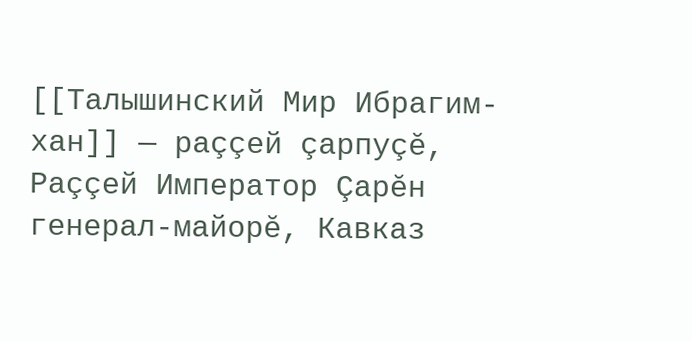[[Талышинский Мир Ибрагим-хан]] — раççей çарпуçĕ, Раççей Император Çарĕн генерал-майорĕ, Кавказ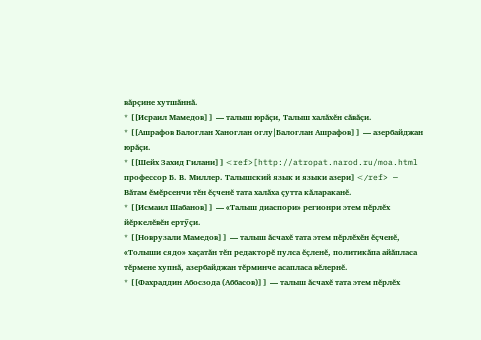вăрçине хутшăннă.
* [[Исраил Мамедов]] — талыш юрăçи, Талыш халăхĕн сăвăçи.
* [[Ашрафов Балоглан Ханоглан оглу|Балоглан Ашрафов]] — азербайджан юрăçи.
* [[Шейх Захид Гилани]]<ref>[http://atropat.narod.ru/moa.html профессор Б. В. Миллер. Талышский язык и языки азери]</ref> — Вăтам ĕмĕрсенчи тĕн ĕçченĕ тата халăха çутта кăлараканĕ.
* [[Исмаил Шабанов]] — «Талыш диаспори» регионри этем пĕрлĕх йĕркелĕвĕн ертӳçи.
* [[Новрузали Мамедов]] — талыш ăсчахĕ тата этем пĕрлĕхĕн ĕçченĕ, «Толыши сядо» хаçатăн тĕп редакторĕ пулса ĕçленĕ, политикăпа айăпласа тĕрмене хупнă, азербайджан тĕрминче асапласа вĕлернĕ.
* [[Фахраддин Абосзода (Аббасов)]] — талыш ăсчахĕ тата этем пĕрлĕх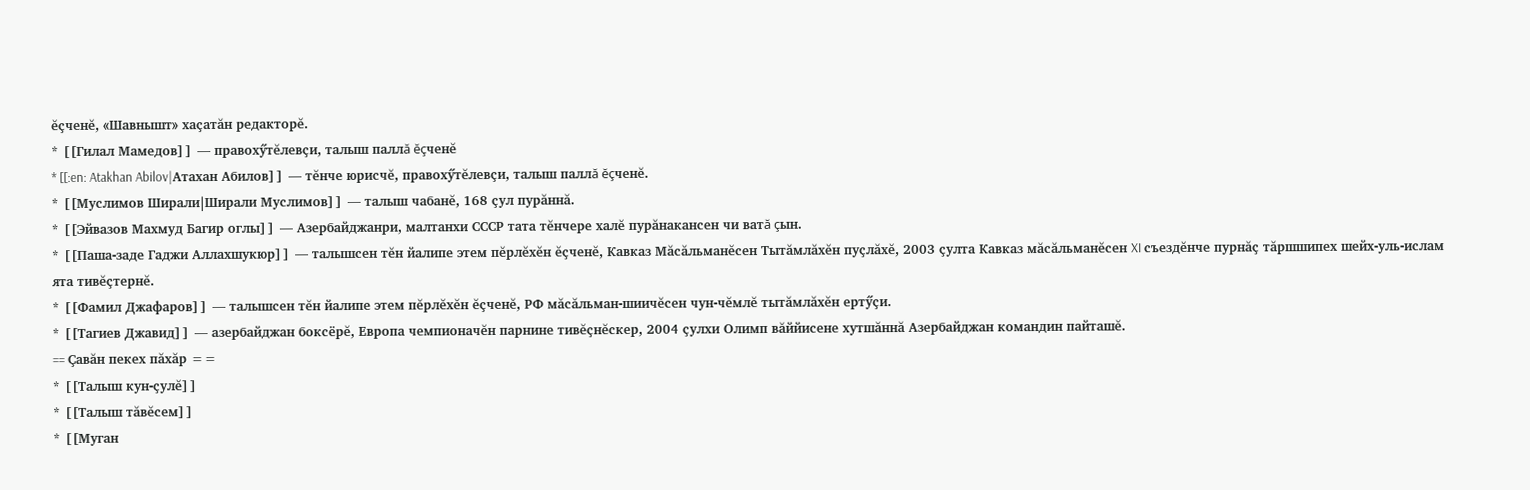ĕçченĕ, «Шавнышт» хаçатăн редакторĕ.
* [[Гилал Мамедов]] — правохӳтĕлевçи, талыш паллă ĕçченĕ
* [[:en: Atakhan Abilov|Атахан Абилов]] — тĕнче юрисчĕ, правохӳтĕлевçи, талыш паллă ĕçченĕ.
* [[Муслимов Ширали|Ширали Муслимов]] — талыш чабанĕ, 168 çул пурăннă.
* [[Эйвазов Махмуд Багир оглы]] — Азербайджанри, малтанхи СССР тата тĕнчере халĕ пурăнакансен чи ватă çын.
* [[Паша-заде Гаджи Аллахшукюр]] — талышсен тĕн йалипе этем пĕрлĕхĕн ĕçченĕ, Кавказ Мăсăльманĕсен Тытăмлăхĕн пуçлăхĕ, 2003 çулта Кавказ мăсăльманĕсен XI съездĕнче пурнăç тăршшипех шейх-уль-ислам ята тивĕçтернĕ.
* [[Фамил Джафаров]] — талышсен тĕн йалипе этем пĕрлĕхĕн ĕçченĕ, РФ мăсăльман-шиичĕсен чун-чĕмлĕ тытăмлăхĕн ертӳçи.
* [[Тагиев Джавид]] — азербайджан боксёрĕ, Европа чемпионачĕн парнине тивĕçнĕскер, 2004 çулхи Олимп вăййисене хутшăннă Азербайджан командин пайташĕ.
== Çавăн пекех пăхăр ==
* [[Талыш кун-çулĕ]]
* [[Талыш тăвĕсем]]
* [[Муган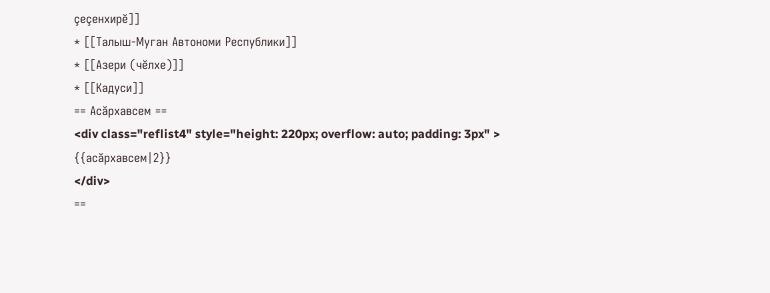çеçенхирĕ]]
* [[Талыш-Муган Автономи Республики]]
* [[Азери (чĕлхе)]]
* [[Кадуси]]
== Асăрхавсем ==
<div class="reflist4" style="height: 220px; overflow: auto; padding: 3px" >
{{асăрхавсем|2}}
</div>
==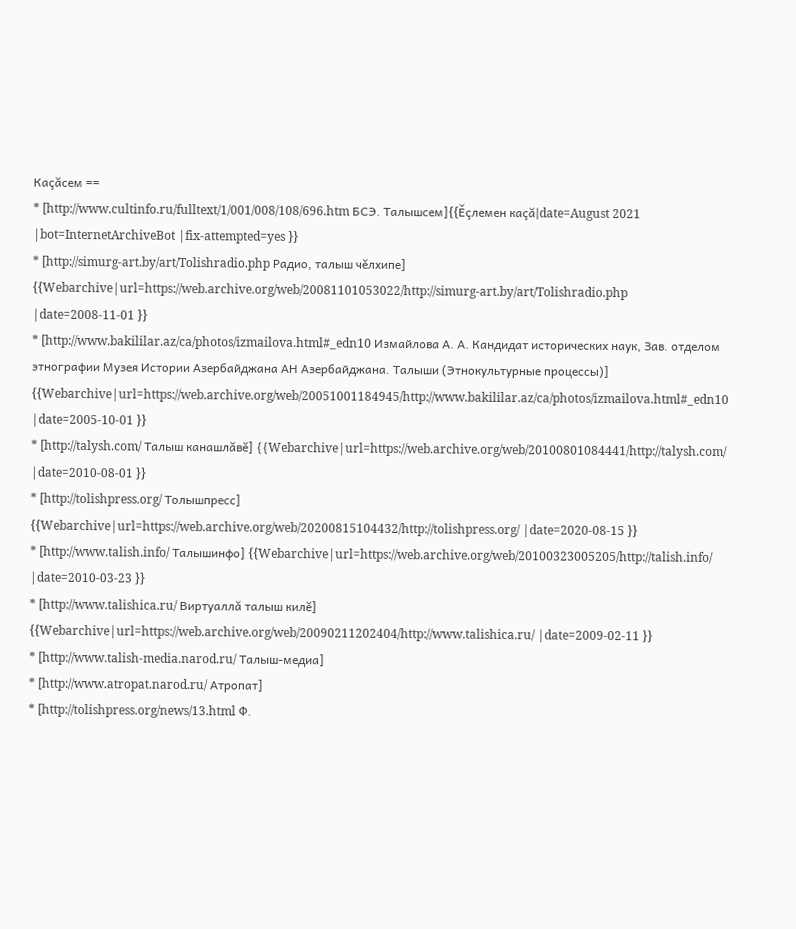Каçăсем ==
* [http://www.cultinfo.ru/fulltext/1/001/008/108/696.htm БСЭ. Талышсем]{{Ĕçлемен каçă|date=August 2021 |bot=InternetArchiveBot |fix-attempted=yes }}
* [http://simurg-art.by/art/Tolishradio.php Радио, талыш чĕлхипе] {{Webarchive|url=https://web.archive.org/web/20081101053022/http://simurg-art.by/art/Tolishradio.php |date=2008-11-01 }}
* [http://www.bakililar.az/ca/photos/izmailova.html#_edn10 Измайлова А. А. Кандидат исторических наук, Зав. отделом этнографии Музея Истории Азербайджана АН Азербайджана. Талыши (Этнокультурные процессы)] {{Webarchive|url=https://web.archive.org/web/20051001184945/http://www.bakililar.az/ca/photos/izmailova.html#_edn10 |date=2005-10-01 }}
* [http://talysh.com/ Талыш канашлăвĕ] {{Webarchive|url=https://web.archive.org/web/20100801084441/http://talysh.com/ |date=2010-08-01 }}
* [http://tolishpress.org/ Толышпресс] {{Webarchive|url=https://web.archive.org/web/20200815104432/http://tolishpress.org/ |date=2020-08-15 }}
* [http://www.talish.info/ Талышинфо] {{Webarchive|url=https://web.archive.org/web/20100323005205/http://talish.info/ |date=2010-03-23 }}
* [http://www.talishica.ru/ Виртуаллă талыш килĕ] {{Webarchive|url=https://web.archive.org/web/20090211202404/http://www.talishica.ru/ |date=2009-02-11 }}
* [http://www.talish-media.narod.ru/ Талыш-медиа]
* [http://www.atropat.narod.ru/ Атропат]
* [http://tolishpress.org/news/13.html Ф.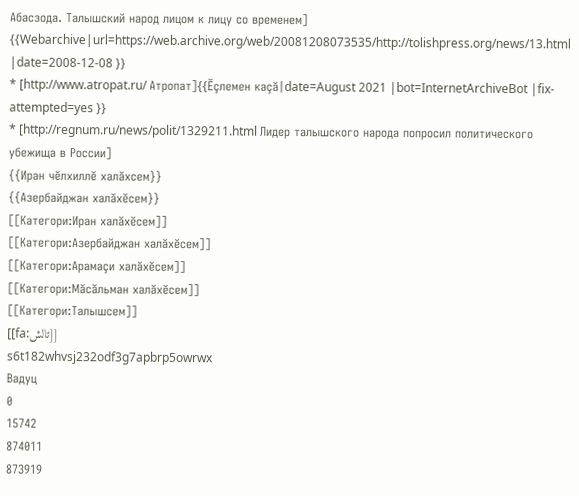Абасзода. Талышский народ лицом к лицу со временем] {{Webarchive|url=https://web.archive.org/web/20081208073535/http://tolishpress.org/news/13.html |date=2008-12-08 }}
* [http://www.atropat.ru/ Атропат]{{Ĕçлемен каçă|date=August 2021 |bot=InternetArchiveBot |fix-attempted=yes }}
* [http://regnum.ru/news/polit/1329211.html Лидер талышского народа попросил политического убежища в России]
{{Иран чĕлхиллĕ халăхсем}}
{{Азербайджан халăхĕсем}}
[[Категори:Иран халăхĕсем]]
[[Категори:Азербайджан халăхĕсем]]
[[Категори:Арамаçи халăхĕсем]]
[[Категори:Мăсăльман халăхĕсем]]
[[Категори:Талышсем]]
[[fa:تالش]]
s6t182whvsj232odf3g7apbrp5owrwx
Вадуц
0
15742
874011
873919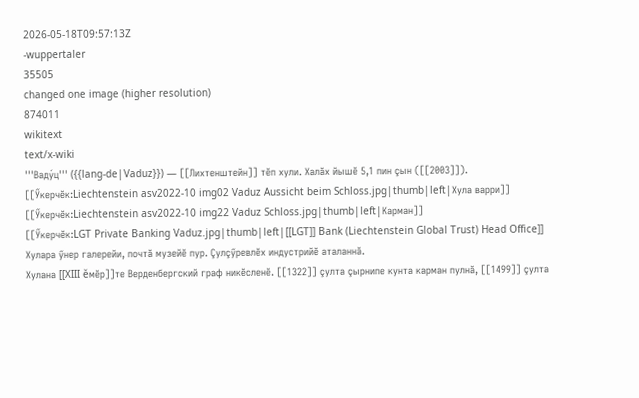2026-05-18T09:57:13Z
-wuppertaler
35505
changed one image (higher resolution)
874011
wikitext
text/x-wiki
'''Ваду́ц''' ({{lang-de|Vaduz}}) — [[Лихтенштейн]] тĕп хули. Халăх йышĕ 5,1 пин çын ([[2003]]).
[[Ӳкерчĕк:Liechtenstein asv2022-10 img02 Vaduz Aussicht beim Schloss.jpg|thumb|left|Хула варри]]
[[Ӳкерчĕк:Liechtenstein asv2022-10 img22 Vaduz Schloss.jpg|thumb|left|Карман]]
[[Ӳкерчĕк:LGT Private Banking Vaduz.jpg|thumb|left|[[LGT]] Bank (Liechtenstein Global Trust) Head Office]]
Хулара ӳнер галерейи, почтă музейĕ пур. Çулçӳревлĕх индустрийĕ аталаннă.
Хулана [[XIII ĕмĕр]]те Верденбергский граф никĕсленĕ. [[1322]] çулта çырнипе кунта карман пулнă, [[1499]] çулта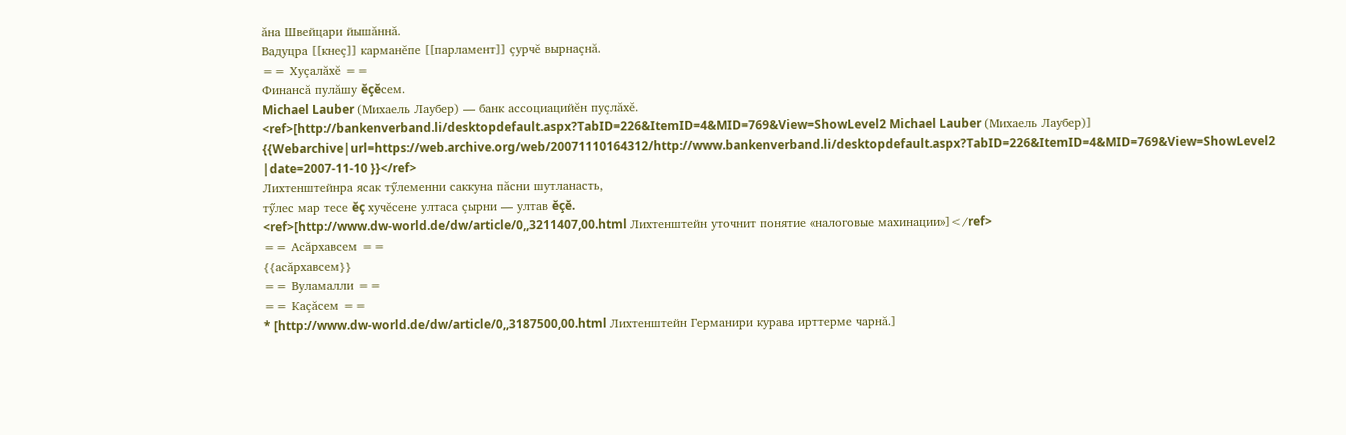ăна Швейцари йышăннă.
Вадуцра [[кнеç]] карманĕпе [[парламент]] çурчĕ вырнаçнă.
== Хуçалăхĕ ==
Финансă пулăшу ĕçĕсем.
Michael Lauber (Михаель Лаубер) — банк ассоциацийĕн пуçлăхĕ.
<ref>[http://bankenverband.li/desktopdefault.aspx?TabID=226&ItemID=4&MID=769&View=ShowLevel2 Michael Lauber (Михаель Лаубер)] {{Webarchive|url=https://web.archive.org/web/20071110164312/http://www.bankenverband.li/desktopdefault.aspx?TabID=226&ItemID=4&MID=769&View=ShowLevel2 |date=2007-11-10 }}</ref>
Лихтенштейнра ясак тӳлеменни саккуна пăсни шутланасть,
тӳлес мар тесе ĕç хучĕсене ултаса çырни — ултав ĕçĕ.
<ref>[http://www.dw-world.de/dw/article/0,,3211407,00.html Лихтенштейн уточнит понятие «налоговые махинации»]</ref>
== Асăрхавсем ==
{{асăрхавсем}}
== Вуламалли ==
== Каçăсем ==
* [http://www.dw-world.de/dw/article/0,,3187500,00.html Лихтенштейн Германири курава ирттерме чарнă.]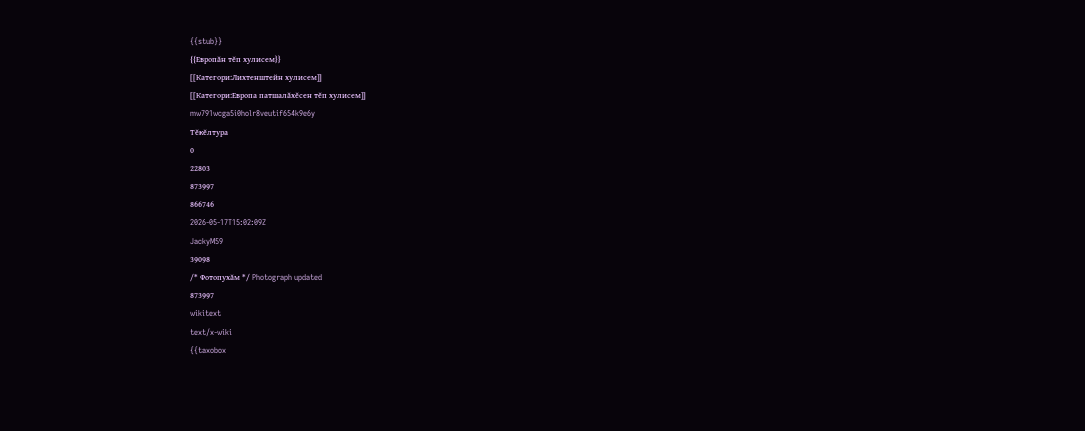{{stub}}
{{Европăн тĕп хулисем}}
[[Категори:Лихтенштейн хулисем]]
[[Категори:Европа патшалăхĕсен тĕп хулисем]]
mw791wcga5i0holr8veutif654k9e6y
Тĕкĕлтура
0
22803
873997
866746
2026-05-17T15:02:09Z
JackyM59
39098
/* Фотопухăм */ Photograph updated
873997
wikitext
text/x-wiki
{{taxobox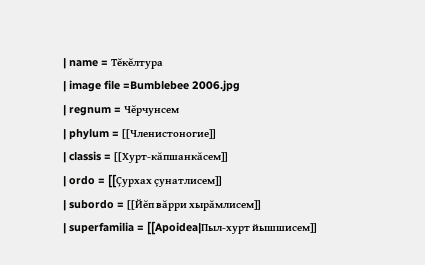| name = Тĕкĕлтура
| image file =Bumblebee 2006.jpg
| regnum = Чĕрчунсем
| phylum = [[Членистоногие]]
| classis = [[Хурт-кăпшанкăсем]]
| ordo = [[Çурхах çунатлисем]]
| subordo = [[Йĕп вăрри хырăмлисем]]
| superfamilia = [[Apoidea|Пыл-хурт йышшисем]]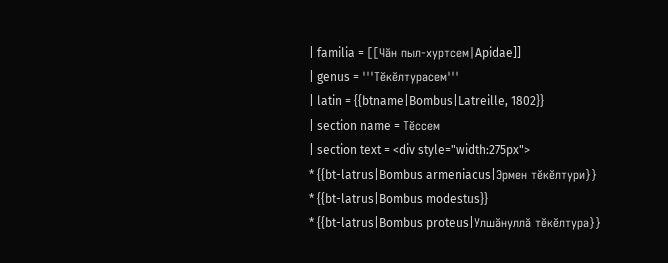| familia = [[Чăн пыл-хуртсем|Apidae]]
| genus = '''Тĕкĕлтурасем'''
| latin = {{btname|Bombus|Latreille, 1802}}
| section name = Тĕссем
| section text = <div style="width:275px">
* {{bt-latrus|Bombus armeniacus|Эрмен тĕкĕлтури}}
* {{bt-latrus|Bombus modestus}}
* {{bt-latrus|Bombus proteus|Улшăнуллă тĕкĕлтура}}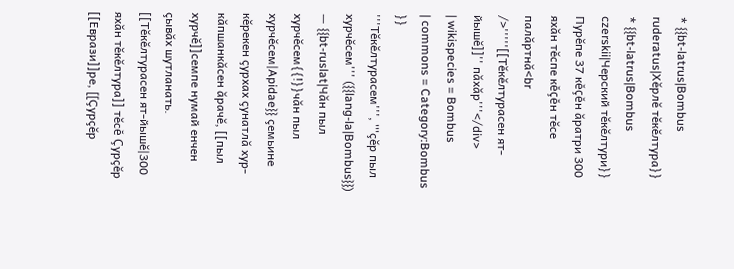* {{bt-latrus|Bombus ruderatus|Хĕрлĕ тĕкĕлтура}}
* {{bt-latrus|Bombus czerskii|Черский тĕкĕлтури}}
Пурĕпе 37 кĕçĕн ăратри 300 яхăн тĕспе кĕçĕн тĕсе палăртнă<br />'''''[[Тĕкĕлтурасен ят-йышĕ]]'' пăхăр'''</div>
| wikispecies = Bombus
| commons = Category:Bombus
}}
'''Тĕкĕлтурасем''', '''çĕр пыл хурчĕсем''' ({{lang-la|Bombus}}) — {{bt-ruslat|Чăн пыл хурчĕсем{{!}}чăн пыл хурчĕсем|Apidae}} çемьине кĕрекен çурхах çунатлă хур-кăпшанкăсен ăрачĕ, [[пыл хурчĕ]]семпе нумай енчен çывăх шутланать. [[Тĕкĕлтурасен ят-йышĕ|300 яхăн тĕкĕлтура]] тĕсĕ Çурçĕр [[Еврази]]ре, [[Çурçĕр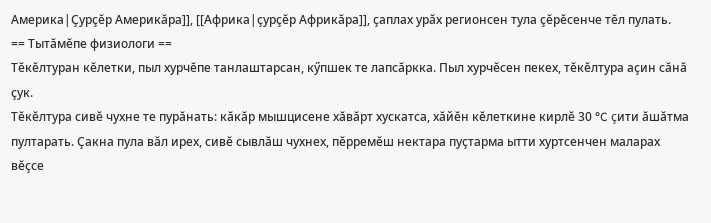Америка|Çурçĕр Америкăра]], [[Африка|çурçĕр Африкăра]], çаплах урăх регионсен тула çĕрĕсенче тĕл пулать.
== Тытăмĕпе физиологи ==
Тĕкĕлтуран кĕлетки, пыл хурчĕпе танлаштарсан, кӳпшек те лапсăркка. Пыл хурчĕсен пекех, тĕкĕлтура аçин сăнă çук.
Тĕкĕлтура сивĕ чухне те пурăнать: кăкăр мышцисене хăвăрт хускатса, хăйĕн кĕлеткине кирлĕ 30 °C çити ăшăтма пултарать. Çакна пула вăл ирех, сивĕ сывлăш чухнех, пĕрремĕш нектара пуçтарма ытти хуртсенчен маларах вĕçсе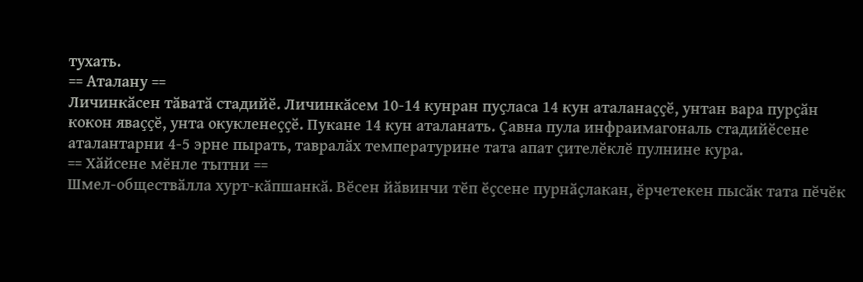тухать.
== Аталану ==
Личинкӑсен тӑватӑ стадийӗ. Личинкӑсем 10-14 кунран пуҫласа 14 кун аталанаҫҫӗ, унтан вара пурҫӑн кокон яваҫҫӗ, унта окукленеҫҫӗ. Пукане 14 кун аталанать. Ҫавна пула инфраимагональ стадийӗсене аталантарни 4-5 эрне пырать, тавралӑх температурине тата апат ҫителӗклӗ пулнине кура.
== Хӑйсене мӗнле тытни ==
Шмел-обществӑлла хурт-кӑпшанкӑ. Вӗсен йӑвинчи тӗп ӗҫсене пурнӑҫлакан, ӗрчетекен пысӑк тата пӗчӗк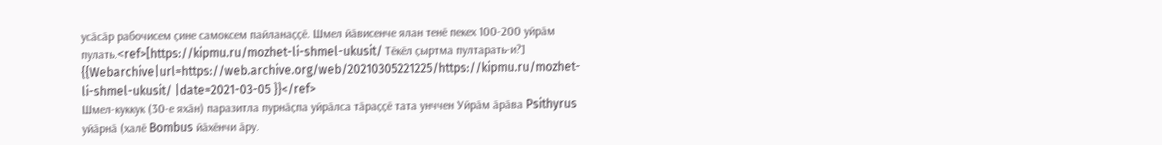усӑсӑр рабочисем ҫине самоксем пайланаҫҫӗ. Шмел йӑвисенче ялан тенӗ пекех 100-200 уйрӑм пулать.<ref>[https://kipmu.ru/mozhet-li-shmel-ukusit/ Тӗкӗл ҫыртма пултарать-и?] {{Webarchive|url=https://web.archive.org/web/20210305221225/https://kipmu.ru/mozhet-li-shmel-ukusit/ |date=2021-03-05 }}</ref>
Шмел-куккук (30-е яхӑн) паразитла пурнӑҫпа уйрӑлса тӑраҫҫӗ тата унччен Уйрӑм ӑрӑва Psithyrus уйӑрнӑ (халӗ Bombus йӑхӗнчи ӑру.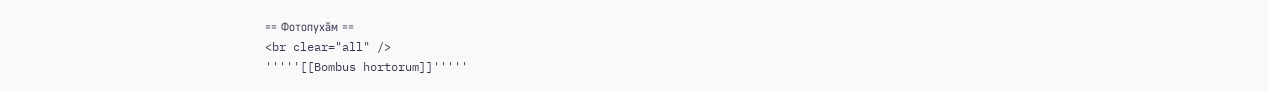== Фотопухăм ==
<br clear="all" />
'''''[[Bombus hortorum]]'''''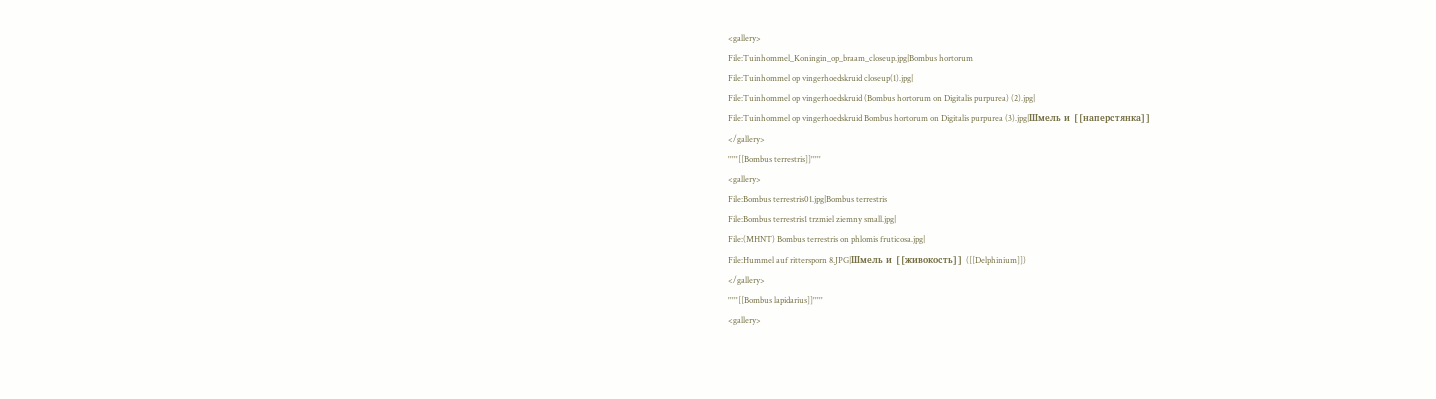<gallery>
File:Tuinhommel_Koningin_op_braam_closeup.jpg|Bombus hortorum
File:Tuinhommel op vingerhoedskruid closeup(1).jpg|
File:Tuinhommel op vingerhoedskruid (Bombus hortorum on Digitalis purpurea) (2).jpg|
File:Tuinhommel op vingerhoedskruid Bombus hortorum on Digitalis purpurea (3).jpg|Шмель и [[наперстянка]]
</gallery>
'''''[[Bombus terrestris]]'''''
<gallery>
File:Bombus terrestris01.jpg|Bombus terrestris
File:Bombus terrestris1 trzmiel ziemny small.jpg|
File:(MHNT) Bombus terrestris on phlomis fruticosa.jpg|
File:Hummel auf rittersporn 8.JPG|Шмель и [[живокость]] ([[Delphinium]])
</gallery>
'''''[[Bombus lapidarius]]'''''
<gallery>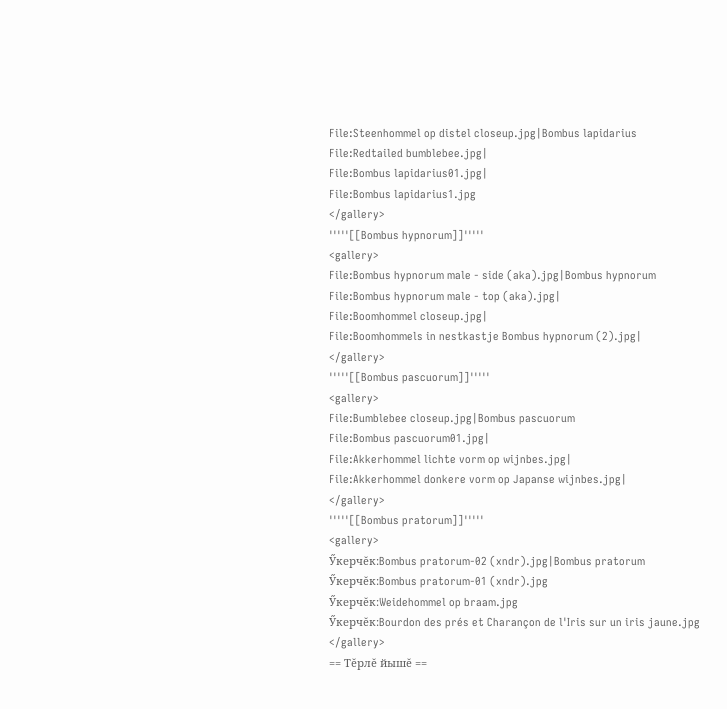File:Steenhommel op distel closeup.jpg|Bombus lapidarius
File:Redtailed bumblebee.jpg|
File:Bombus lapidarius01.jpg|
File:Bombus lapidarius1.jpg
</gallery>
'''''[[Bombus hypnorum]]'''''
<gallery>
File:Bombus hypnorum male - side (aka).jpg|Bombus hypnorum
File:Bombus hypnorum male - top (aka).jpg|
File:Boomhommel closeup.jpg|
File:Boomhommels in nestkastje Bombus hypnorum (2).jpg|
</gallery>
'''''[[Bombus pascuorum]]'''''
<gallery>
File:Bumblebee closeup.jpg|Bombus pascuorum
File:Bombus pascuorum01.jpg|
File:Akkerhommel lichte vorm op wijnbes.jpg|
File:Akkerhommel donkere vorm op Japanse wijnbes.jpg|
</gallery>
'''''[[Bombus pratorum]]'''''
<gallery>
Ӳкерчĕк:Bombus pratorum-02 (xndr).jpg|Bombus pratorum
Ӳкерчĕк:Bombus pratorum-01 (xndr).jpg
Ӳкерчĕк:Weidehommel op braam.jpg
Ӳкерчĕк:Bourdon des prés et Charançon de l'Iris sur un iris jaune.jpg
</gallery>
== Тĕрлĕ йышĕ ==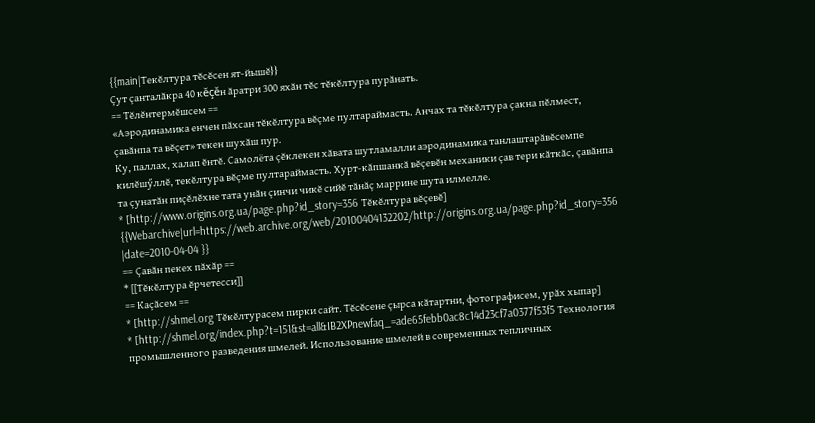{{main|Текĕлтура тĕсĕсен ят-йышĕ}}
Çут çанталăкра 40 кĕçĕн ăратри 300 яхăн тĕс тĕкĕлтура пурăнать.
== Тĕлĕнтермĕшсем ==
«Аэродинамика енчен пăхсан тĕкĕлтура вĕçме пултараймасть. Анчах та тĕкĕлтура çакна пĕлмест, çавăнпа та вĕçет» текен шухăш пур.
Ку, паллах, халап ĕнтĕ. Самолёта çĕклекен хăвата шутламалли аэродинамика танлаштарăвĕсемпе килĕшӳллĕ, текĕлтура вĕçме пултараймасть. Хурт-кăпшанкă вĕçевĕн механики çав тери кăткăс, çавăнпа та çунатăн пиçĕлĕхне тата унăн çинчи чикĕ сийĕ тăнăç маррине шута илмелле.
* [http://www.origins.org.ua/page.php?id_story=356 Тĕкĕлтура вĕçевĕ] {{Webarchive|url=https://web.archive.org/web/20100404132202/http://origins.org.ua/page.php?id_story=356 |date=2010-04-04 }}
== Çавăн пекех пăхăр ==
* [[Тĕкĕлтура ĕрчетесси]]
== Каçăсем ==
* [http://shmel.org Тĕкĕлтурасем пирки сайт. Тĕсĕсене çырса кăтартни, фотографисем, урăх хыпар]
* [http://shmel.org/index.php?t=151&st=all&IB2XPnewfaq_=ade65febb0ac8c14d23cf7a0377f53f5 Технология промышленного разведения шмелей. Использование шмелей в современных тепличных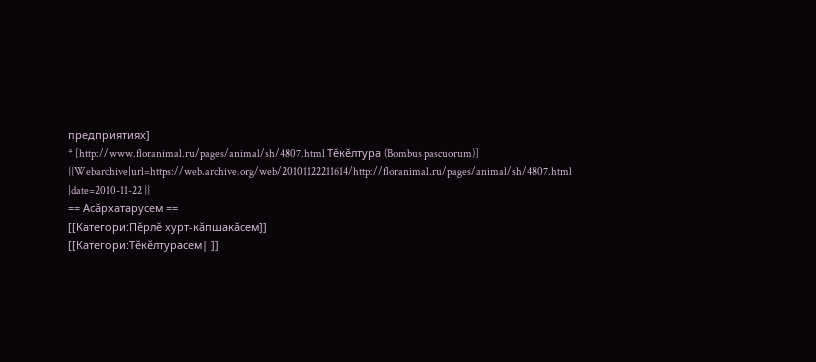предприятиях]
* [http://www.floranimal.ru/pages/animal/sh/4807.html Тĕкĕлтура (Bombus pascuorum)] {{Webarchive|url=https://web.archive.org/web/20101122211614/http://floranimal.ru/pages/animal/sh/4807.html |date=2010-11-22 }}
== Асăрхатарусем ==
[[Категори:Пĕрлĕ хурт-кăпшакăсем]]
[[Категори:Тĕкĕлтурасем| ]]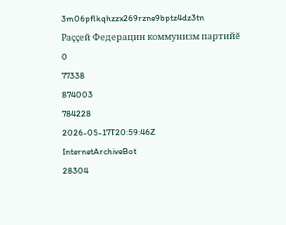3m06pflkqhzzx269rzne9bptz4dz3tn
Раççей Федерацин коммунизм партийĕ
0
77338
874003
784228
2026-05-17T20:59:46Z
InternetArchiveBot
28304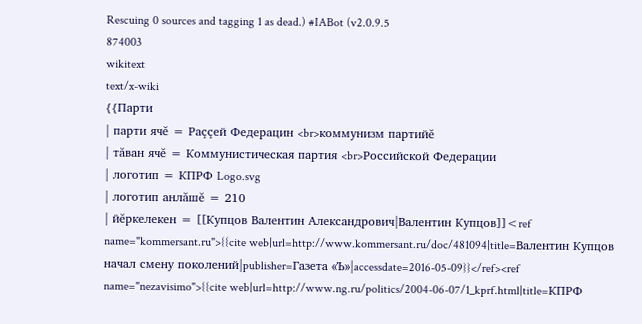Rescuing 0 sources and tagging 1 as dead.) #IABot (v2.0.9.5
874003
wikitext
text/x-wiki
{{Парти
| парти ячĕ = Раççей Федерацин <br>коммунизм партийĕ
| тăван ячĕ = Коммунистическая партия <br>Российской Федерации
| логотип = КПРФ Logo.svg
| логотип анлăшĕ = 210
| йĕркелекен = [[Купцов Валентин Александрович|Валентин Купцов]]<ref name="kommersant.ru">{{cite web|url=http://www.kommersant.ru/doc/481094|title=Валентин Купцов начал смену поколений|publisher=Газета «Ъ»|accessdate=2016-05-09}}</ref><ref name="nezavisimo">{{cite web|url=http://www.ng.ru/politics/2004-06-07/1_kprf.html|title=КПРФ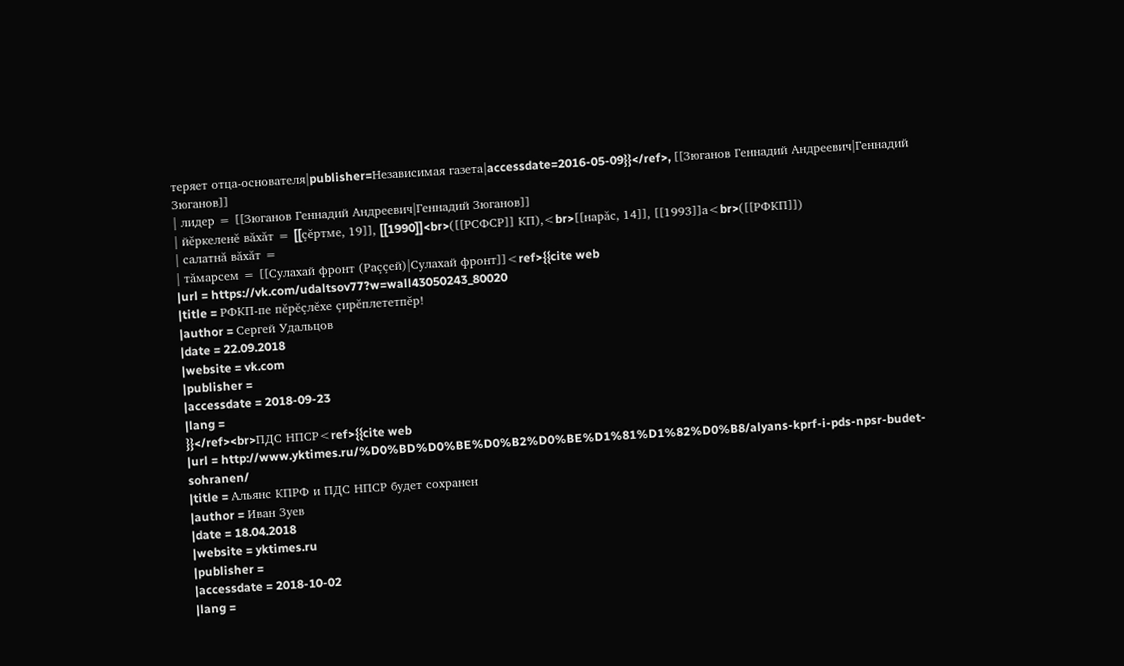теряет отца-основателя|publisher=Независимая газета|accessdate=2016-05-09}}</ref>, [[Зюганов Геннадий Андреевич|Геннадий Зюганов]]
| лидер = [[Зюганов Геннадий Андреевич|Геннадий Зюганов]]
| йĕркеленĕ вăхăт = [[çĕртме, 19]], [[1990]]<br>([[РСФСР]] КП),<br>[[нарăс, 14]], [[1993]]а<br>([[РФКП]])
| салатнă вăхăт =
| тăмарсем = [[Сулахай фронт (Раççей)|Сулахай фронт]]<ref>{{cite web
|url = https://vk.com/udaltsov77?w=wall43050243_80020
|title = РФКП-пе пĕрĕçлĕхе çирĕплететпĕр!
|author = Сергей Удальцов
|date = 22.09.2018
|website = vk.com
|publisher =
|accessdate = 2018-09-23
|lang =
}}</ref><br>ПДС НПСР<ref>{{cite web
|url = http://www.yktimes.ru/%D0%BD%D0%BE%D0%B2%D0%BE%D1%81%D1%82%D0%B8/alyans-kprf-i-pds-npsr-budet-sohranen/
|title = Альянс КПРФ и ПДС НПСР будет сохранен
|author = Иван Зуев
|date = 18.04.2018
|website = yktimes.ru
|publisher =
|accessdate = 2018-10-02
|lang =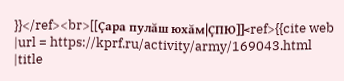}}</ref><br>[[Çара пулăш юхăм|ÇПЮ]]<ref>{{cite web
|url = https://kprf.ru/activity/army/169043.html
|title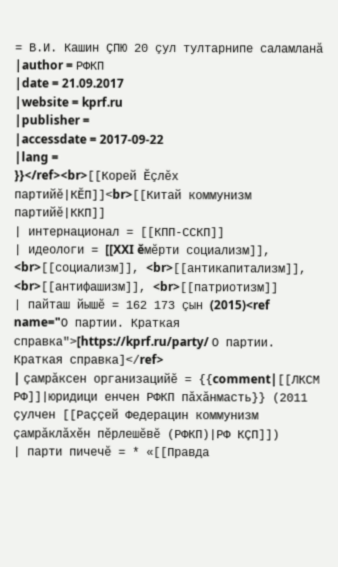= В.И. Кашин ÇПЮ 20 çул тултарнипе саламланă
|author = РФКП
|date = 21.09.2017
|website = kprf.ru
|publisher =
|accessdate = 2017-09-22
|lang =
}}</ref><br>[[Корей Ĕçлĕх партийĕ|КĔП]]<br>[[Китай коммунизм партийĕ|ККП]]
| интернационал = [[КПП-ССКП]]
| идеологи = [[XXI ĕмĕрти социализм]], <br>[[социализм]], <br>[[антикапитализм]], <br>[[антифашизм]], <br>[[патриотизм]]
| пайташ йышĕ = 162 173 çын (2015)<ref name="О партии. Краткая справка">[https://kprf.ru/party/ О партии. Краткая справка]</ref>
| çамрăксен организацийĕ = {{comment|[[ЛКСМ РФ]]|юридици енчен РФКП пăхăнмасть}} (2011 çулчен [[Раççей Федерацин коммунизм çамрăклăхĕн пĕрлешĕвĕ (РФКП)|РФ КÇП]])
| парти пичечĕ = * «[[Правда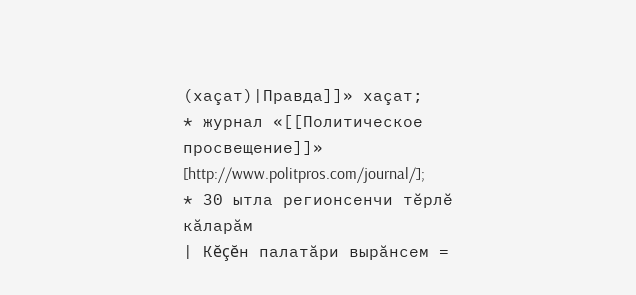(хаçат)|Правда]]» хаçат;
* журнал «[[Политическое просвещение]]» [http://www.politpros.com/journal/];
* 30 ытла регионсенчи тĕрлĕ кăларăм
| Кĕçĕн палатăри вырăнсем =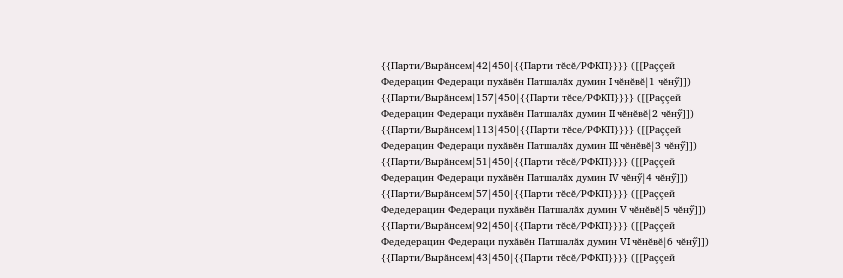{{Парти/Вырăнсем|42|450|{{Парти тĕсĕ/РФКП}}}} ([[Раççей Федерацин Федераци пухăвĕн Патшалăх думин I чĕнĕвĕ|1 чĕнӳ]])
{{Парти/Вырăнсем|157|450|{{Парти тĕсе/РФКП}}}} ([[Раççей Федерацин Федераци пухăвĕн Патшалăх думин II чĕнĕвĕ|2 чĕнӳ]])
{{Парти/Вырăнсем|113|450|{{Парти тĕсе/РФКП}}}} ([[Раççей Федерацин Федераци пухăвĕн Патшалăх думин III чĕнĕвĕ|3 чĕнӳ]])
{{Парти/Вырăнсем|51|450|{{Парти тĕсĕ/РФКП}}}} ([[Раççей Федерацин Федераци пухăвĕн Патшалăх думин IV чĕнӳ|4 чĕнӳ]])
{{Парти/Вырăнсем|57|450|{{Парти тĕсĕ/РФКП}}}} ([[Раççей Федедерацин Федераци пухăвĕн Патшалăх думин V чĕнĕвĕ|5 чĕнӳ]])
{{Парти/Вырăнсем|92|450|{{Парти тĕсĕ/РФКП}}}} ([[Раççей Федедерацин Федераци пухăвĕн Патшалăх думин VI чĕнĕвĕ|6 чĕнӳ]])
{{Парти/Вырăнсем|43|450|{{Парти тĕсĕ/РФКП}}}} ([[Раççей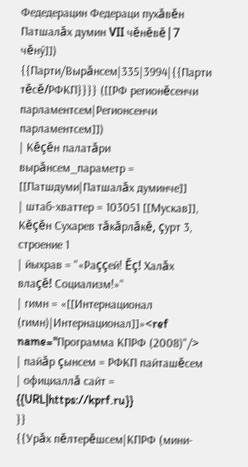Федедерацин Федераци пухăвĕн Патшалăх думин VII чĕнĕвĕ|7 чĕнӳ]])
{{Парти/Вырăнсем|335|3994|{{Парти тĕсĕ/РФКП}}}} ([[РФ регионĕсенчи парламентсем|Регионсенчи парламентсем]])
| Кĕçĕн палатăри вырăнсем_параметр = [[Патшдуми|Патшалăх думинче]]
| штаб-хваттер = 103051 [[Мускав]], Кĕçĕн Сухарев тăкăрлăкĕ, çурт 3, строение 1
| йыхрав = ''«Раççей! Ĕç! Халăх влаçĕ! Социализм!»''
| гимн = «[[Интернационал (гимн)|Интернационал]]»<ref name="Программа КПРФ (2008)"/>
| пайăр çынсем = РФКП пайташĕсем
| официаллă сайт = {{URL|https://kprf.ru}}
}}
{{Урăх пĕлтерĕшсем|КПРФ (мини-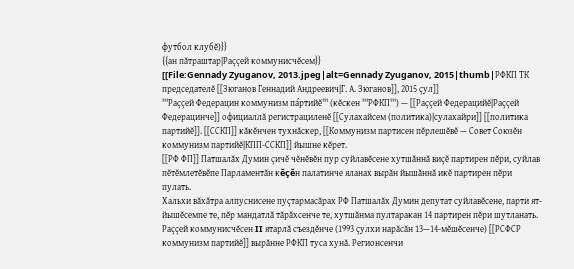футбол клубĕ)}}
{{ан пăтраштар|Раççей коммунисчĕсем}}
[[File:Gennady Zyuganov, 2013.jpeg|alt=Gennady Zyuganov, 2015|thumb|РФКП ТК председателĕ [[Зюганов Геннадий Андреевич|Г. А. Зюганов]], 2015 çул]]
'''Раççей Федерацин коммунизм па́ртийĕ''' (кĕскен '''РФКП''') — [[Раççей Федерацийĕ|Раççей Федерацинче]] официаллă регистрациленĕ [[Сулахайсем (политика)|сулахайри]] [[политика партийĕ]]. [[ССКП]] кăкĕнчен тухнăскер, [[Коммунизм партисен пĕрлешĕвĕ — Совет Союзĕн коммунизм партийĕ|КПП-ССКП]] йышне кĕрет.
[[РФ ФП]] Патшалăх Думин çичĕ чĕнĕвĕн пур суйлавĕсене хутшăннă виçĕ партирен пĕри, суйлав пĕтĕмлетĕвĕпе Парламентăн кĕçĕн палатинче яланах вырăн йышăннă икĕ партирен пĕри пулать.
Хальхи вăхăтра алпуснисене пуçтармасăрах РФ Патшалăх Думин депутат суйлавĕсене, парти ят-йышĕсемпе те, пĕр мандатлă тăрăхсенче те, хутшăнма пултаракан 14 партирен пĕри шутланать.
Раççей коммунисчĕсен II ятарлă съездĕнче (1993 çулхи нарăсăн 13—14-мĕшĕсенче) [[РСФСР коммунизм партийĕ]] вырăнне РФКП туса хунă. Регионсенчи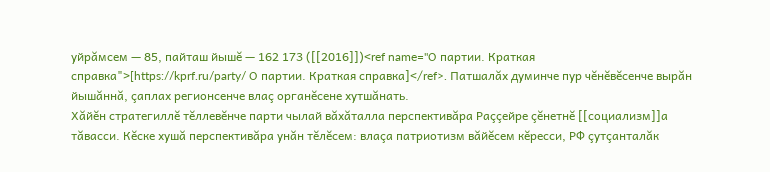уйрăмсем — 85, пайташ йышĕ — 162 173 ([[2016]])<ref name="О партии. Краткая справка">[https://kprf.ru/party/ О партии. Краткая справка]</ref>. Патшалăх думинче пур чĕнĕвĕсенче вырăн йышăннă, çаплах регионсенче влаç органĕсене хутшăнать.
Хăйĕн стратегиллĕ тĕллевĕнче парти чылай вăхăталла перспективăра Раççейре çĕнетнĕ [[социализм]]а тăвасси. Кĕске хушă перспективăра унăн тĕлĕсем: влаçа патриотизм вăйĕсем кĕресси, РФ çутçанталăк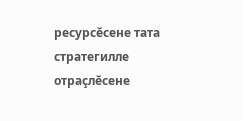ресурсĕсене тата стратегилле отраçлĕсене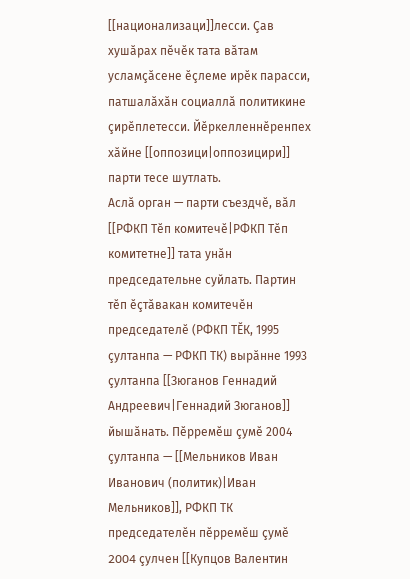[[национализаци]]лесси. Çав хушăрах пĕчĕк тата вăтам усламçăсене ĕçлеме ирĕк парасси, патшалăхăн социаллă политикине çирĕплетесси. Йĕркелленнĕренпех хăйне [[оппозици|оппозицири]] парти тесе шутлать.
Аслă орган — парти съездчĕ, вăл [[РФКП Тĕп комитечĕ|РФКП Тĕп комитетне]] тата унăн председательне суйлать. Партин тĕп ĕçтăвакан комитечĕн председателĕ (РФКП ТĔК, 1995 çултанпа — РФКП ТК) вырăнне 1993 çултанпа [[Зюганов Геннадий Андреевич|Геннадий Зюганов]] йышăнать. Пĕрремĕш çумĕ 2004 çултанпа — [[Мельников Иван Иванович (политик)|Иван Мельников]], РФКП ТК председателĕн пĕрремĕш çумĕ 2004 çулчен [[Купцов Валентин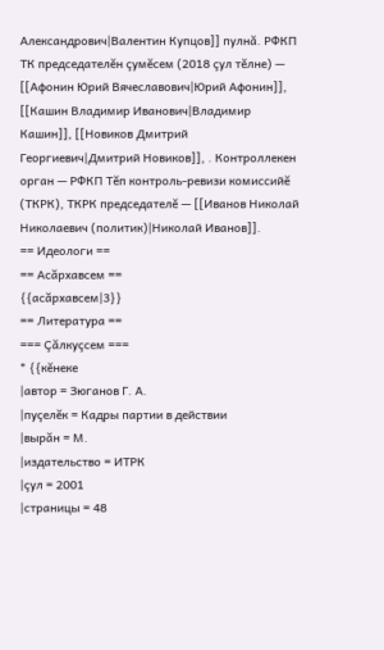Александрович|Валентин Купцов]] пулнă. РФКП ТК председателĕн çумĕсем (2018 çул тĕлне) — [[Афонин Юрий Вячеславович|Юрий Афонин]], [[Кашин Владимир Иванович|Владимир Кашин]], [[Новиков Дмитрий Георгиевич|Дмитрий Новиков]], . Контроллекен орган — РФКП Тĕп контроль-ревизи комиссийĕ (ТКРК), ТКРК председателĕ — [[Иванов Николай Николаевич (политик)|Николай Иванов]].
== Идеологи ==
== Асăрхавсем ==
{{асăрхавсем|3}}
== Литература ==
=== Çăлкуçсем ===
* {{кĕнеке
|автор = Зюганов Г. А.
|пуçелĕк = Кадры партии в действии
|вырăн = М.
|издательство = ИТРК
|çул = 2001
|страницы = 48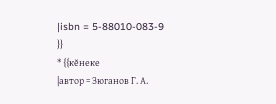|isbn = 5-88010-083-9
}}
* {{кĕнеке
|автор = Зюганов Г. А.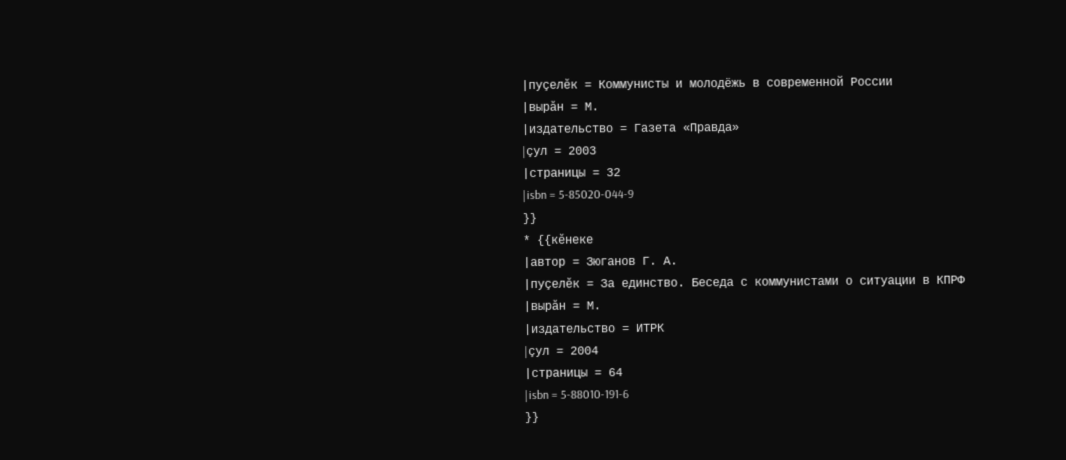|пуçелĕк = Коммунисты и молодёжь в современной России
|вырăн = М.
|издательство = Газета «Правда»
|çул = 2003
|страницы = 32
|isbn = 5-85020-044-9
}}
* {{кĕнеке
|автор = Зюганов Г. А.
|пуçелĕк = За единство. Беседа с коммунистами о ситуации в КПРФ
|вырăн = М.
|издательство = ИТРК
|çул = 2004
|страницы = 64
|isbn = 5-88010-191-6
}}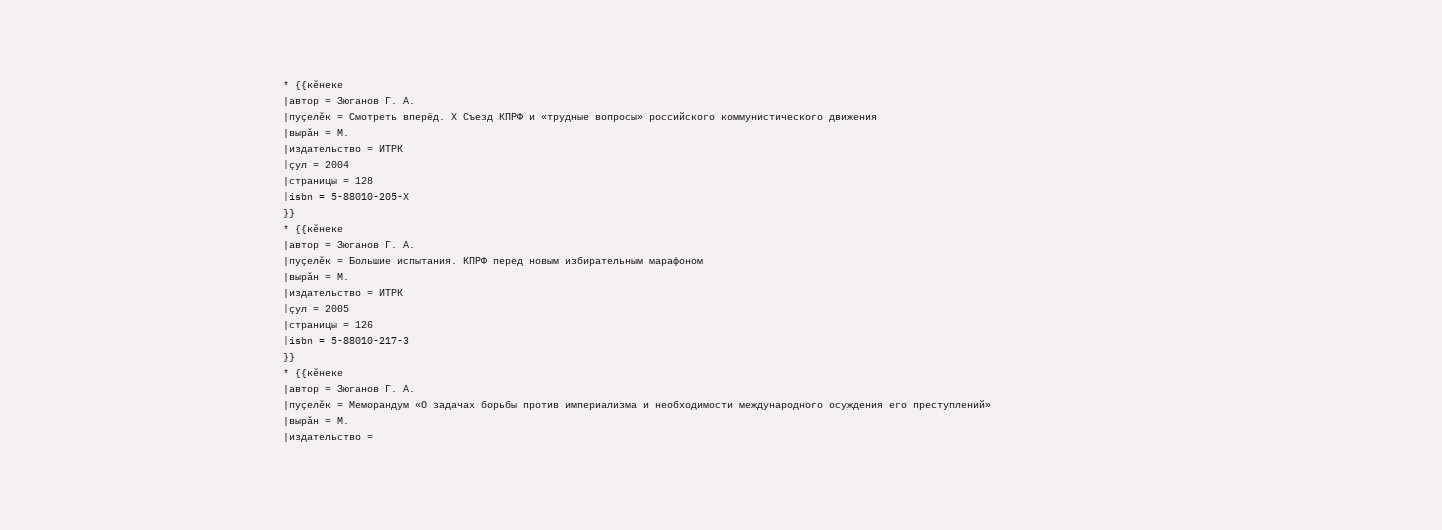* {{кĕнеке
|автор = Зюганов Г. А.
|пуçелĕк = Смотреть вперёд. X Съезд КПРФ и «трудные вопросы» российского коммунистического движения
|вырăн = М.
|издательство = ИТРК
|çул = 2004
|страницы = 128
|isbn = 5-88010-205-X
}}
* {{кĕнеке
|автор = Зюганов Г. А.
|пуçелĕк = Большие испытания. КПРФ перед новым избирательным марафоном
|вырăн = М.
|издательство = ИТРК
|çул = 2005
|страницы = 126
|isbn = 5-88010-217-3
}}
* {{кĕнеке
|автор = Зюганов Г. А.
|пуçелĕк = Меморандум «О задачах борьбы против империализма и необходимости международного осуждения его преступлений»
|вырăн = М.
|издательство =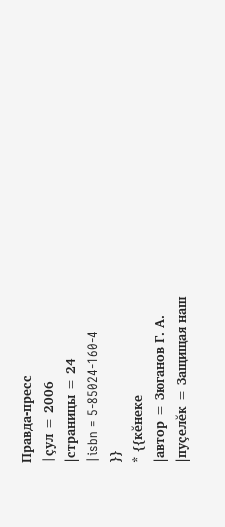Правда-пресс
|çул = 2006
|страницы = 24
|isbn = 5-85024-160-4
}}
* {{кĕнеке
|автор = Зюганов Г. А.
|пуçелĕк = Защищая наш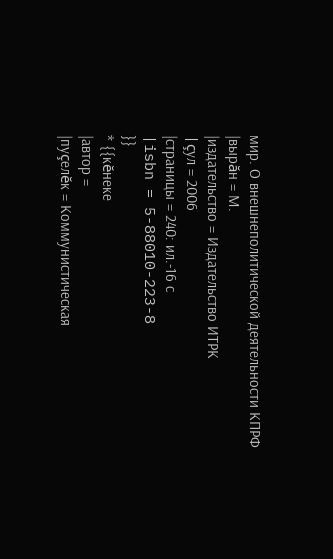мир. О внешнеполитической деятельности КПРФ
|вырăн = М.
|издательство = Издательство ИТРК
|çул = 2006
|страницы = 240: ил.-16 с
|isbn = 5-88010-223-8
}}
* {{кĕнеке
|автор =
|пуçелĕк = Коммунистическая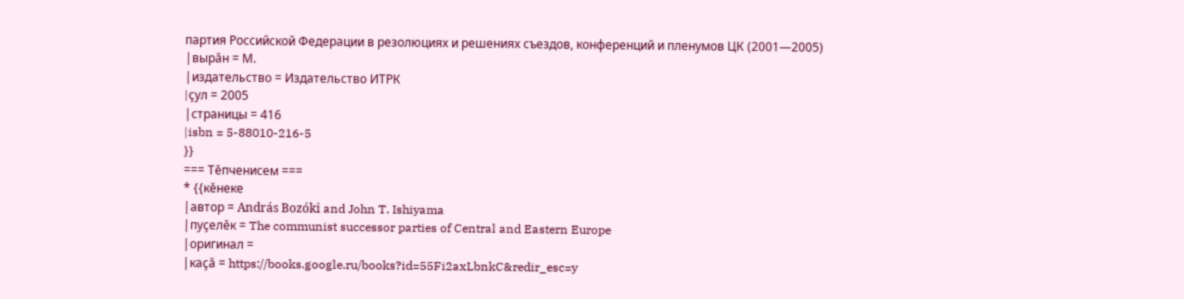партия Российской Федерации в резолюциях и решениях съездов, конференций и пленумов ЦК (2001—2005)
|вырăн = М.
|издательство = Издательство ИТРК
|çул = 2005
|страницы = 416
|isbn = 5-88010-216-5
}}
=== Тĕпченисем ===
* {{кĕнеке
|автор = András Bozóki and John T. Ishiyama
|пуçелĕк = The communist successor parties of Central and Eastern Europe
|оригинал =
|каçă = https://books.google.ru/books?id=55Fi2axLbnkC&redir_esc=y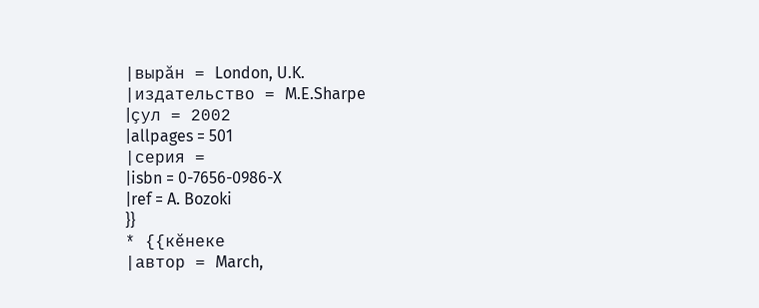|вырăн = London, U.K.
|издательство = M.E.Sharpe
|çул = 2002
|allpages = 501
|серия =
|isbn = 0-7656-0986-X
|ref = A. Bozoki
}}
* {{кĕнеке
|автор = March,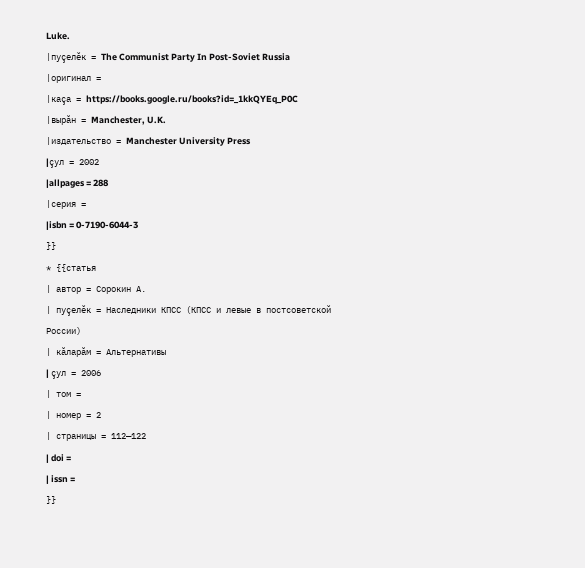Luke.
|пуçелĕк = The Communist Party In Post-Soviet Russia
|оригинал =
|каçа = https://books.google.ru/books?id=_1kkQYEq_P0C
|вырăн = Manchester, U.K.
|издательство = Manchester University Press
|çул = 2002
|allpages = 288
|серия =
|isbn = 0-7190-6044-3
}}
* {{статья
| автор = Сорокин А.
| пуçелĕк = Наследники КПСС (КПСС и левые в постсоветской России)
| кăларăм = Альтернативы
| çул = 2006
| том =
| номер = 2
| страницы = 112—122
| doi =
| issn =
}}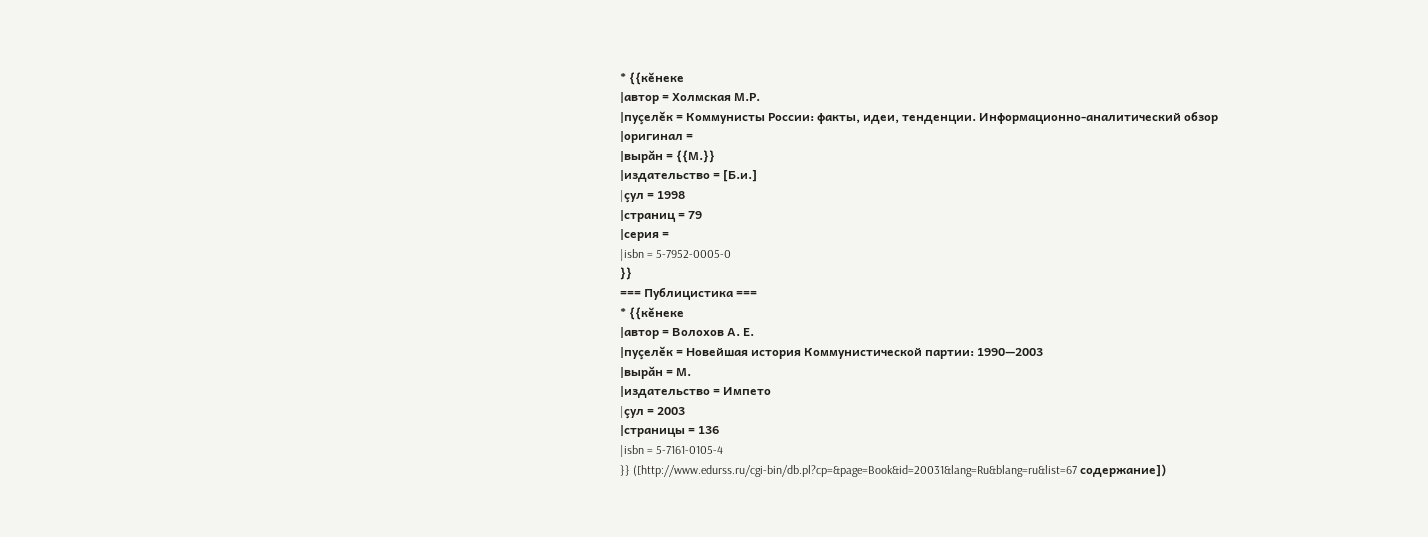* {{кĕнеке
|автор = Холмская М.Р.
|пуçелĕк = Коммунисты России: факты, идеи, тенденции. Информационно-аналитический обзор
|оригинал =
|вырăн = {{М.}}
|издательство = [Б.и.]
|çул = 1998
|страниц = 79
|серия =
|isbn = 5-7952-0005-0
}}
=== Публицистика ===
* {{кĕнеке
|автор = Волохов А. Е.
|пуçелĕк = Новейшая история Коммунистической партии: 1990—2003
|вырăн = М.
|издательство = Импето
|çул = 2003
|страницы = 136
|isbn = 5-7161-0105-4
}} ([http://www.edurss.ru/cgi-bin/db.pl?cp=&page=Book&id=20031&lang=Ru&blang=ru&list=67 содержание])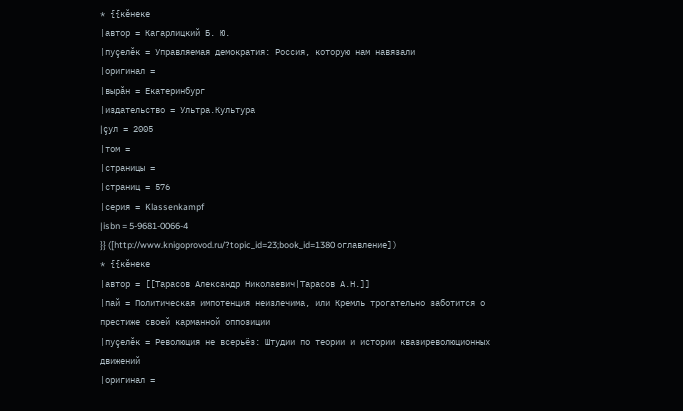* {{кĕнеке
|автор = Кагарлицкий Б. Ю.
|пуçелĕк = Управляемая демократия: Россия, которую нам навязали
|оригинал =
|вырăн = Екатеринбург
|издательство = Ультра.Культура
|çул = 2005
|том =
|страницы =
|страниц = 576
|серия = Klassenkampf
|isbn = 5-9681-0066-4
}} ([http://www.knigoprovod.ru/?topic_id=23;book_id=1380 оглавление])
* {{кĕнеке
|автор = [[Тарасов Александр Николаевич|Тарасов А.Н.]]
|пай = Политическая импотенция неизлечима, или Кремль трогательно заботится о престиже своей карманной оппозиции
|пуçелĕк = Революция не всерьёз: Штудии по теории и истории квазиреволюционных движений
|оригинал =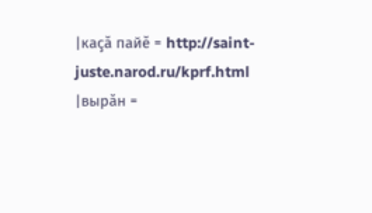|каçă пайĕ = http://saint-juste.narod.ru/kprf.html
|вырăн =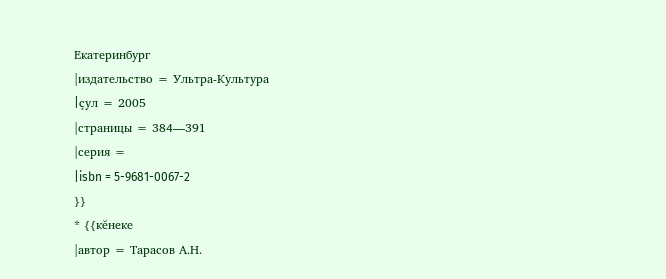Екатеринбург
|издательство = Ультра-Культура
|çул = 2005
|страницы = 384—391
|серия =
|isbn = 5-9681-0067-2
}}
* {{кĕнеке
|автор = Тарасов А.Н.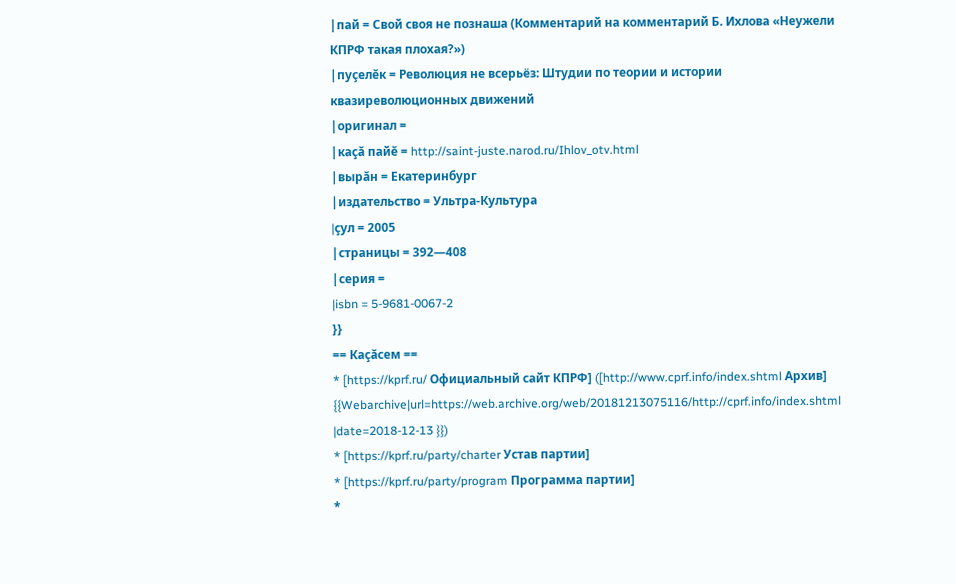|пай = Свой своя не познаша (Комментарий на комментарий Б. Ихлова «Неужели КПРФ такая плохая?»)
|пуçелĕк = Революция не всерьёз: Штудии по теории и истории квазиреволюционных движений
|оригинал =
|каçă пайĕ = http://saint-juste.narod.ru/Ihlov_otv.html
|вырăн = Екатеринбург
|издательство = Ультра-Культура
|çул = 2005
|страницы = 392—408
|серия =
|isbn = 5-9681-0067-2
}}
== Каçăсем ==
* [https://kprf.ru/ Официальный сайт КПРФ] ([http://www.cprf.info/index.shtml Архив] {{Webarchive|url=https://web.archive.org/web/20181213075116/http://cprf.info/index.shtml |date=2018-12-13 }})
* [https://kprf.ru/party/charter Устав партии]
* [https://kprf.ru/party/program Программа партии]
*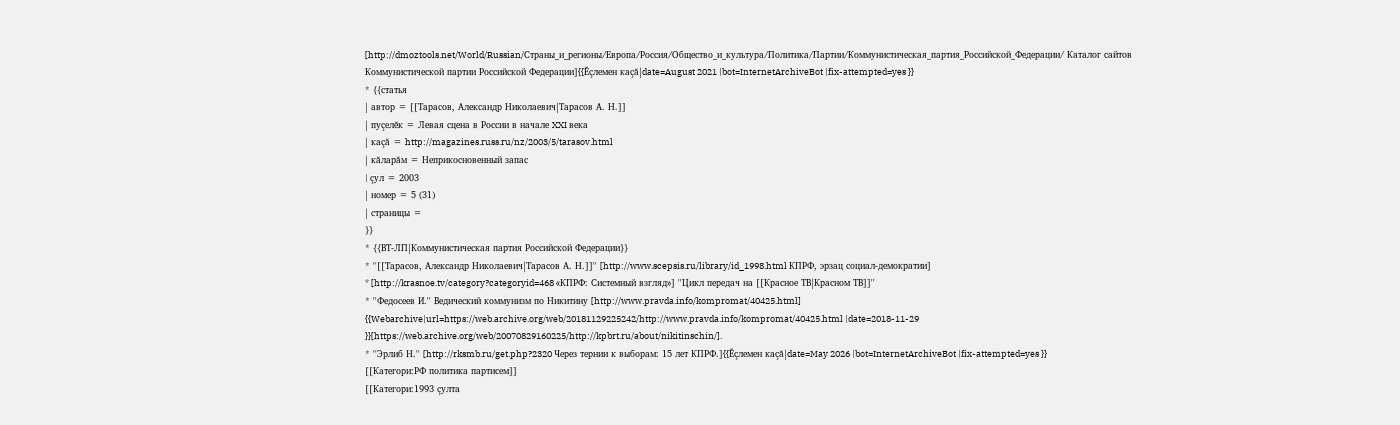[http://dmoztools.net/World/Russian/Страны_и_регионы/Европа/Россия/Общество_и_культура/Политика/Партии/Коммунистическая_партия_Российской_Федерации/ Каталог сайтов Коммунистической партии Российской Федерации]{{Ĕçлемен каçă|date=August 2021 |bot=InternetArchiveBot |fix-attempted=yes }}
* {{статья
| автор = [[Тарасов, Александр Николаевич|Тарасов А. Н.]]
| пуçелĕк = Левая сцена в России в начале XXI века
| каçă = http://magazines.russ.ru/nz/2003/5/tarasov.html
| кăларăм = Неприкосновенный запас
| çул = 2003
| номер = 5 (31)
| страницы =
}}
* {{ВТ-ЛП|Коммунистическая партия Российской Федерации}}
* ''[[Тарасов, Александр Николаевич|Тарасов А. Н.]]'' [http://www.scepsis.ru/library/id_1998.html КПРФ, эрзац социал-демократии]
* [http://krasnoe.tv/category?categoryid=468 «КПРФ: Системный взгляд»] ''Цикл передач на [[Красное ТВ|Красном ТВ]]''
* ''Федосеев И.'' Ведический коммунизм по Никитину [http://www.pravda.info/kompromat/40425.html] {{Webarchive|url=https://web.archive.org/web/20181129225242/http://www.pravda.info/kompromat/40425.html |date=2018-11-29 }}[https://web.archive.org/web/20070829160225/http://kpbrt.ru/about/nikitinschin/].
* ''Эрлиб Н.'' [http://rksmb.ru/get.php?2320 Через тернии к выборам: 15 лет КПРФ.]{{Ĕçлемен каçă|date=May 2026 |bot=InternetArchiveBot |fix-attempted=yes }}
[[Категори:РФ политика партисем]]
[[Категори:1993 çулта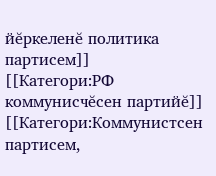йĕркеленĕ политика партисем]]
[[Категори:РФ коммунисчĕсен партийĕ]]
[[Категори:Коммунистсен партисем,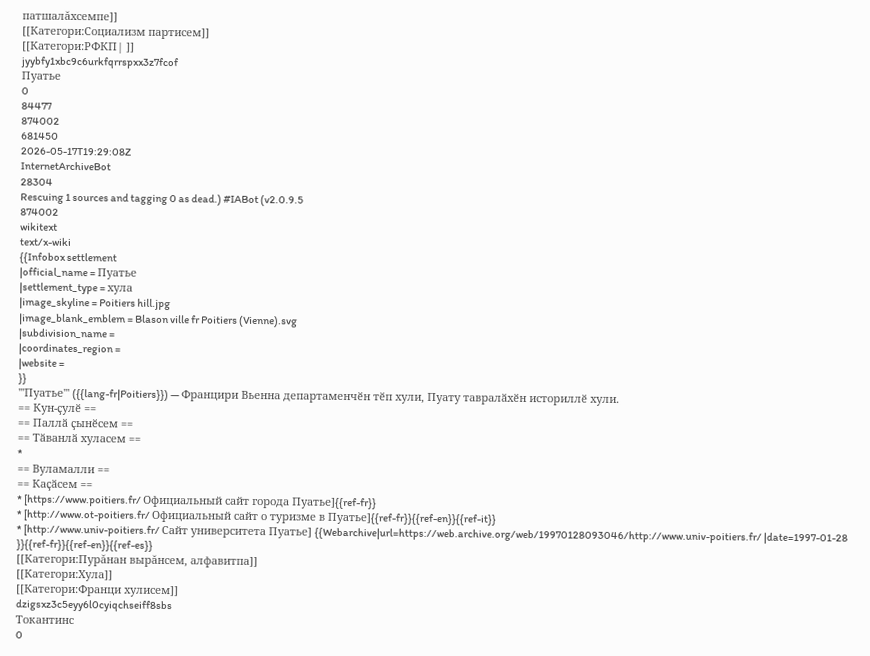патшалăхсемпе]]
[[Категори:Социализм партисем]]
[[Категори:РФКП| ]]
jyybfy1xbc9c6urkfqrrspxx3z7fcof
Пуатье
0
84477
874002
681450
2026-05-17T19:29:08Z
InternetArchiveBot
28304
Rescuing 1 sources and tagging 0 as dead.) #IABot (v2.0.9.5
874002
wikitext
text/x-wiki
{{Infobox settlement
|official_name = Пуатье
|settlement_type = хула
|image_skyline = Poitiers hill.jpg
|image_blank_emblem = Blason ville fr Poitiers (Vienne).svg
|subdivision_name =
|coordinates_region =
|website =
}}
'''Пуатье''' ({{lang-fr|Poitiers}}) — Францири Вьенна департаменчӗн тӗп хули, Пуату тавралӑхӗн историллӗ хули.
== Кун-ҫулӗ ==
== Паллӑ ҫынӗсем ==
== Тӑванлӑ хуласем ==
*
== Вуламалли ==
== Каҫӑсем ==
* [https://www.poitiers.fr/ Официальный сайт города Пуатье]{{ref-fr}}
* [http://www.ot-poitiers.fr/ Официальный сайт о туризме в Пуатье]{{ref-fr}}{{ref-en}}{{ref-it}}
* [http://www.univ-poitiers.fr/ Сайт университета Пуатье] {{Webarchive|url=https://web.archive.org/web/19970128093046/http://www.univ-poitiers.fr/ |date=1997-01-28 }}{{ref-fr}}{{ref-en}}{{ref-es}}
[[Категори:Пурăнан вырăнсем, алфавитпа]]
[[Категори:Хула]]
[[Категори:Франци хулисем]]
dzigsxz3c5eyy6l0cyiqchseiff8sbs
Токантинс
0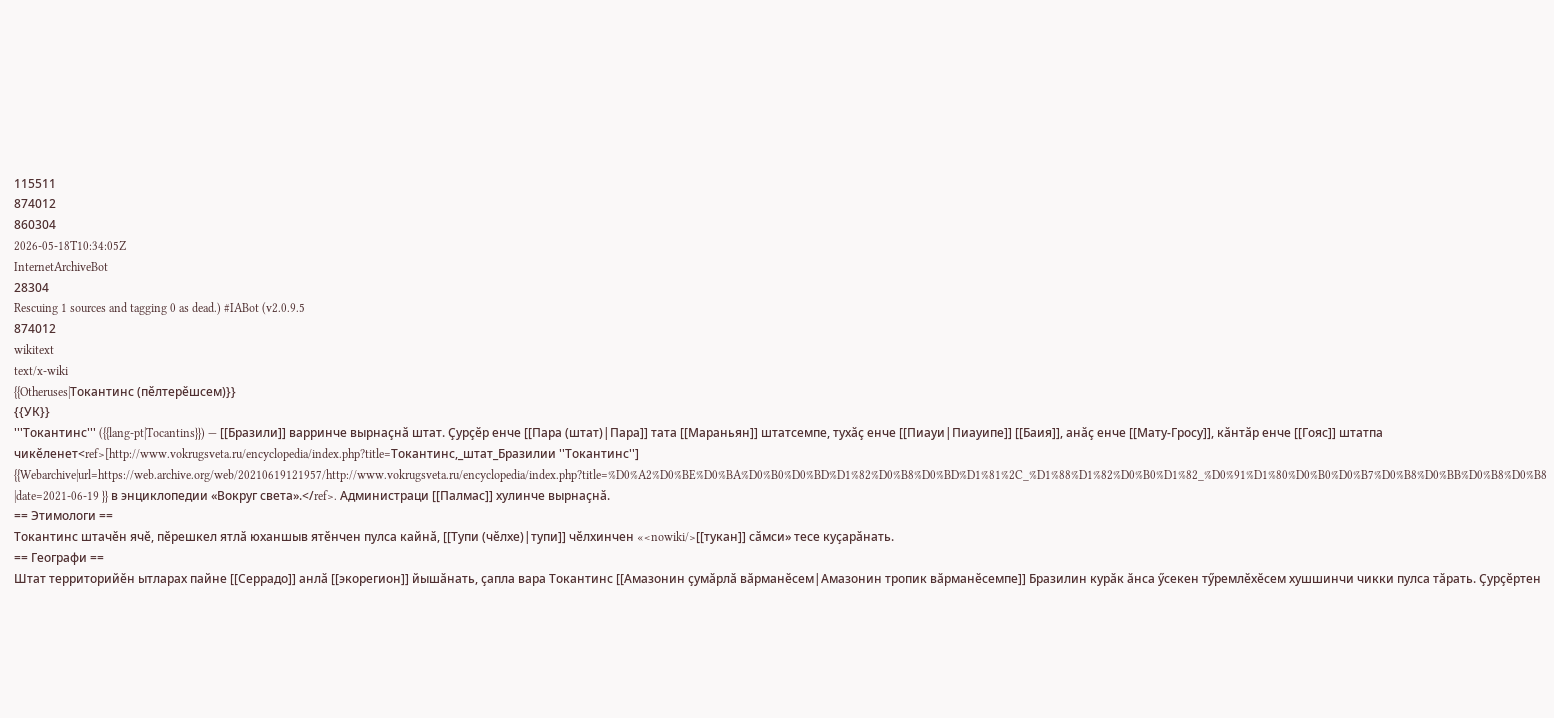115511
874012
860304
2026-05-18T10:34:05Z
InternetArchiveBot
28304
Rescuing 1 sources and tagging 0 as dead.) #IABot (v2.0.9.5
874012
wikitext
text/x-wiki
{{Otheruses|Токантинс (пӗлтерӗшсем)}}
{{УК}}
'''Токантинс''' ({{lang-pt|Tocantins}}) — [[Бразили]] варринче вырнаҫнӑ штат. Ҫурҫӗр енче [[Пара (штат)|Пара]] тата [[Мараньян]] штатсемпе, тухӑҫ енче [[Пиауи|Пиауипе]] [[Баия]], анӑҫ енче [[Мату-Гросу]], кӑнтӑр енче [[Гояс]] штатпа чикӗленет<ref>[http://www.vokrugsveta.ru/encyclopedia/index.php?title=Токантинс,_штат_Бразилии ''Токантинс''] {{Webarchive|url=https://web.archive.org/web/20210619121957/http://www.vokrugsveta.ru/encyclopedia/index.php?title=%D0%A2%D0%BE%D0%BA%D0%B0%D0%BD%D1%82%D0%B8%D0%BD%D1%81%2C_%D1%88%D1%82%D0%B0%D1%82_%D0%91%D1%80%D0%B0%D0%B7%D0%B8%D0%BB%D0%B8%D0%B8 |date=2021-06-19 }} в энциклопедии «Вокруг света».</ref>. Администраци [[Палмас]] хулинче вырнаҫнӑ.
== Этимологи ==
Токантинс штачӗн ячӗ, пӗрешкел ятлӑ юханшыв ятӗнчен пулса кайнӑ, [[Тупи (чӗлхе)|тупи]] чӗлхинчен «<nowiki/>[[тукан]] сӑмси» тесе куҫарӑнать.
== Географи ==
Штат территорийӗн ытларах пайне [[Серрадо]] анлӑ [[экорегион]] йышӑнать, ҫапла вара Токантинс [[Амазонин ҫумӑрлӑ вӑрманӗсем|Амазонин тропик вӑрманӗсемпе]] Бразилин курӑк ӑнса ӳсекен тӳремлӗхӗсем хушшинчи чикки пулса тӑрать. Ҫурҫӗртен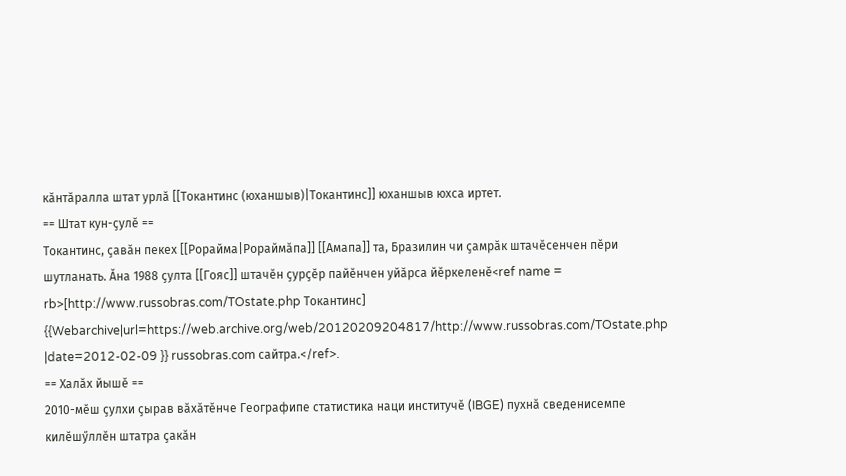кӑнтӑралла штат урлӑ [[Токантинс (юханшыв)|Токантинс]] юханшыв юхса иртет.
== Штат кун-ҫулӗ ==
Токантинс, ҫавӑн пекех [[Рорайма|Рораймӑпа]] [[Амапа]] та, Бразилин чи ҫамрӑк штачӗсенчен пӗри шутланать. Ӑна 1988 ҫулта [[Гояс]] штачӗн ҫурҫӗр пайӗнчен уйӑрса йӗркеленӗ<ref name = rb>[http://www.russobras.com/TOstate.php Токантинс] {{Webarchive|url=https://web.archive.org/web/20120209204817/http://www.russobras.com/TOstate.php |date=2012-02-09 }} russobras.com сайтра.</ref>.
== Халӑх йышӗ ==
2010-мӗш ҫулхи ҫырав вӑхӑтӗнче Географипе статистика наци институчӗ (IBGE) пухнӑ сведенисемпе килӗшӳллӗн штатра ҫакӑн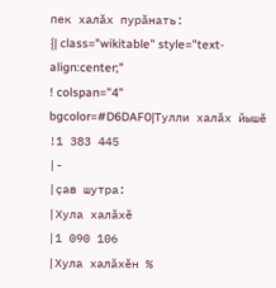пек халӑх пурӑнать:
{| class="wikitable" style="text-align:center;"
! colspan="4" bgcolor=#D6DAF0|Тулли халӑх йышӗ
!1 383 445
|-
|ҫав шутра:
|Хула халӑхӗ
|1 090 106
|Хула халӑхӗн %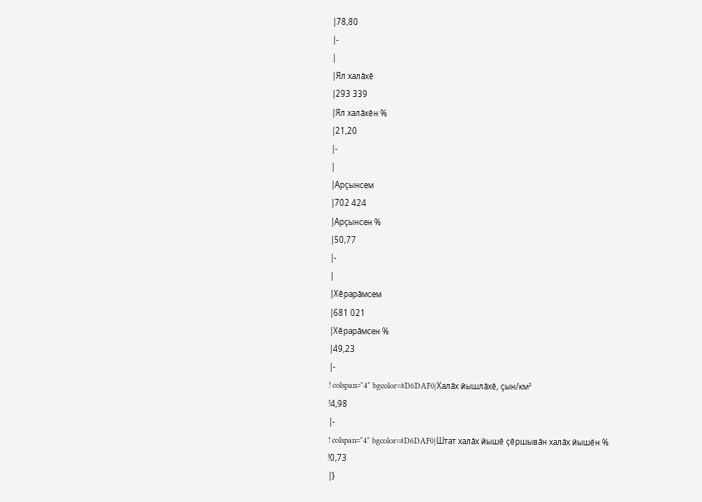|78,80
|-
|
|Ял халӑхӗ
|293 339
|Ял халӑхӗн %
|21,20
|-
|
|Арҫынсем
|702 424
|Арҫынсен %
|50,77
|-
|
|Хӗрарӑмсем
|681 021
|Хӗрарӑмсен %
|49,23
|-
! colspan="4" bgcolor=#D6DAF0|Халӑх йышлӑхӗ, ҫын/км²
!4,98
|-
! colspan="4" bgcolor=#D6DAF0|Штат халӑх йышӗ ҫӗршывӑн халӑх йышӗн %
!0,73
|}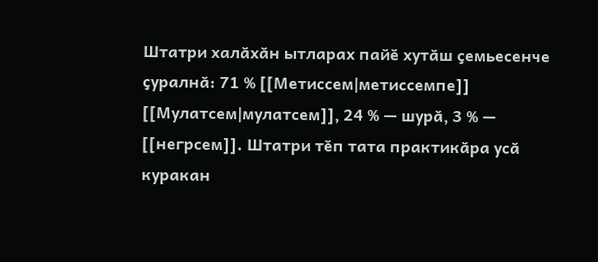Штатри халӑхӑн ытларах пайӗ хутӑш ҫемьесенче ҫуралнӑ: 71 % [[Метиссем|метиссемпе]] [[Мулатсем|мулатсем]], 24 % — шурӑ, 3 % — [[негрсем]]. Штатри тӗп тата практикӑра усӑ куракан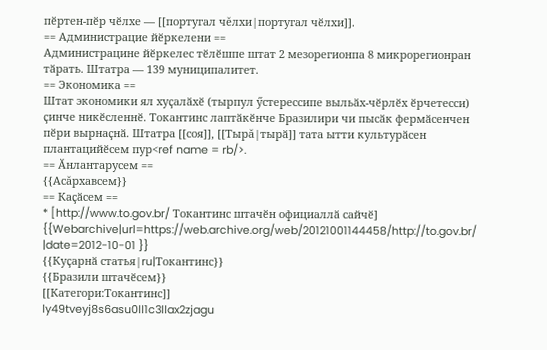пӗртен-пӗр чӗлхе — [[португал чĕлхи|португал чӗлхи]].
== Администрацие йӗркелени ==
Администрацине йӗркелес тӗлӗшпе штат 2 мезорегионпа 8 микрорегионран тӑрать. Штатра — 139 муниципалитет.
== Экономика ==
Штат экономики ял хуҫалӑхӗ (тырпул ӳстерессипе выльӑх-чӗрлӗх ӗрчетесси) ҫинче никӗсленнӗ. Токантинс лаптӑкӗнче Бразилири чи пысӑк фермӑсенчен пӗри вырнаҫнӑ. Штатра [[соя]], [[Тырă|тырӑ]] тата ытти культурӑсен плантацийӗсем пур<ref name = rb/>.
== Ӑнлантарусем ==
{{Асăрхавсем}}
== Каҫӑсем ==
* [http://www.to.gov.br/ Токантинс штачӗн официаллӑ сайчӗ] {{Webarchive|url=https://web.archive.org/web/20121001144458/http://to.gov.br/ |date=2012-10-01 }}
{{Куҫарнӑ статья|ru|Токантинс}}
{{Бразили штачӗсем}}
[[Категори:Токантинс]]
ly49tveyj8s6asu0ll1c3llax2zjagu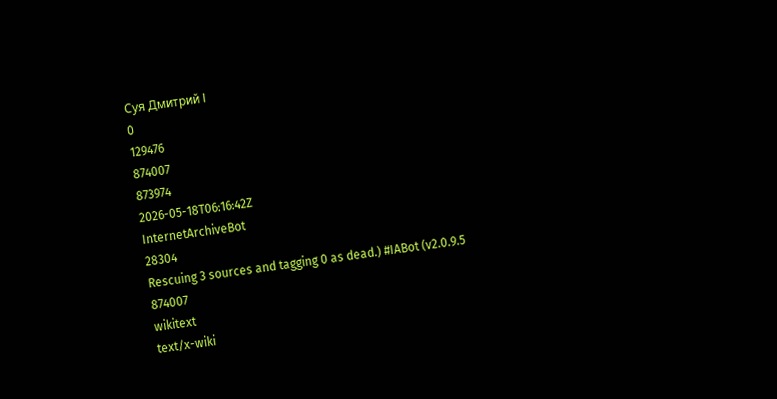Суя Дмитрий I
0
129476
874007
873974
2026-05-18T06:16:42Z
InternetArchiveBot
28304
Rescuing 3 sources and tagging 0 as dead.) #IABot (v2.0.9.5
874007
wikitext
text/x-wiki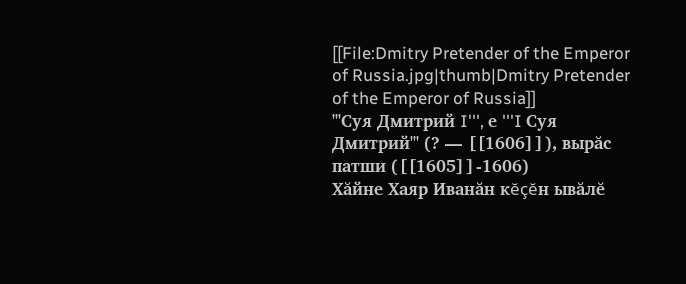[[File:Dmitry Pretender of the Emperor of Russia.jpg|thumb|Dmitry Pretender of the Emperor of Russia]]
'''Суя Дмитрий I''', е '''I Суя Дмитрий''' (? — [[1606]]), вырăс патши ([[1605]]-1606)
Хăйне Хаяр Иванăн кĕçĕн ывăлĕ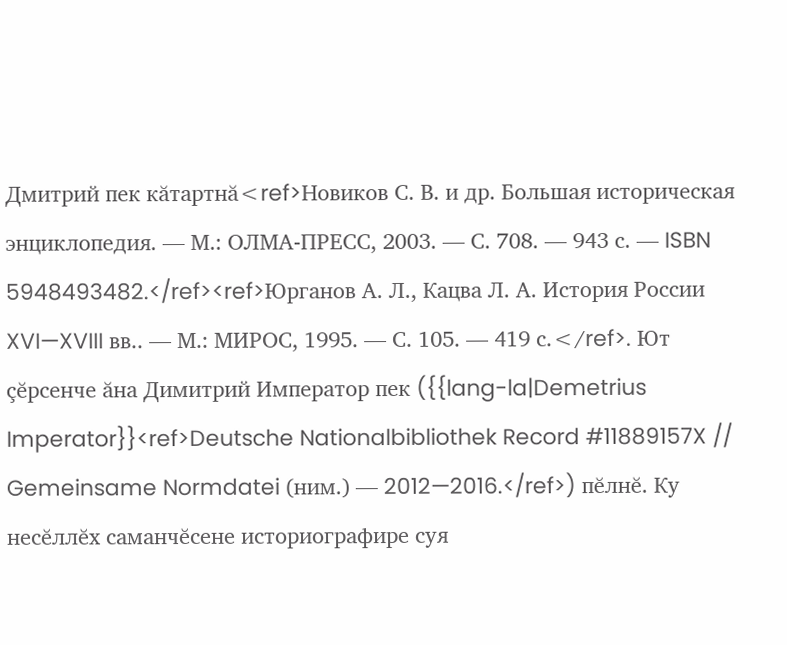Дмитрий пек кăтартнă<ref>Новиков С. В. и др. Большая историческая энциклопедия. — М.: ОЛМА-ПРЕСС, 2003. — С. 708. — 943 с. — ISBN 5948493482.</ref><ref>Юрганов А. Л., Кацва Л. А. История России XVI—XVIII вв.. — М.: МИРОС, 1995. — С. 105. — 419 с.</ref>. Ют çĕрсенче ăна Димитрий Император пек ({{lang-la|Demetrius Imperator}}<ref>Deutsche Nationalbibliothek Record #11889157X // Gemeinsame Normdatei (ним.) — 2012—2016.</ref>) пĕлнĕ. Ку несĕллĕх саманчĕсене историографире суя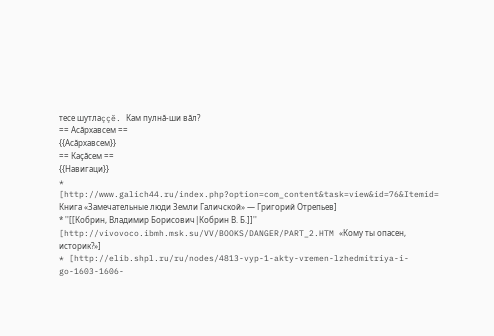тесе шутлаççĕ. Кам пулнă-ши вăл?
== Асăрхавсем ==
{{Асăрхавсем}}
== Каçăсем ==
{{Навигаци}}
* [http://www.galich44.ru/index.php?option=com_content&task=view&id=76&Itemid= Книга «Замечательные люди Земли Галичской» — Григорий Отрепьев]
* ''[[Кобрин, Владимир Борисович|Кобрин В. Б.]]'' [http://vivovoco.ibmh.msk.su/VV/BOOKS/DANGER/PART_2.HTM «Кому ты опасен, историк?»]
* [http://elib.shpl.ru/ru/nodes/4813-vyp-1-akty-vremen-lzhedmitriya-i-go-1603-1606-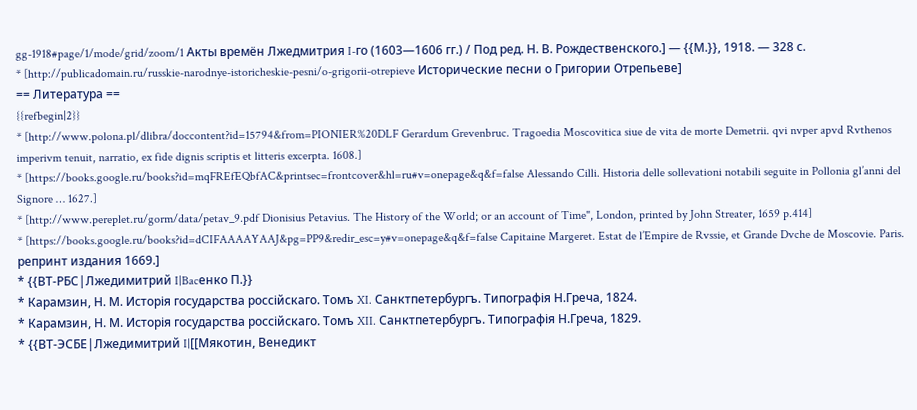gg-1918#page/1/mode/grid/zoom/1 Акты времён Лжедмитрия I-го (1603—1606 гг.) / Под ред. Н. В. Рождественского.] — {{М.}}, 1918. — 328 с.
* [http://publicadomain.ru/russkie-narodnye-istoricheskie-pesni/o-grigorii-otrepieve Исторические песни о Григории Отрепьеве]
== Литература ==
{{refbegin|2}}
* [http://www.polona.pl/dlibra/doccontent?id=15794&from=PIONIER%20DLF Gerardum Grevenbruc. Tragoedia Moscovitica siue de vita de morte Demetrii. qvi nvper apvd Rvthenos imperivm tenuit, narratio, ex fide dignis scriptis et litteris excerpta. 1608.]
* [https://books.google.ru/books?id=mqFREfEQbfAC&printsec=frontcover&hl=ru#v=onepage&q&f=false Alessando Cilli. Historia delle sollevationi notabili seguite in Pollonia gl’anni del Signore … 1627.]
* [http://www.pereplet.ru/gorm/data/petav_9.pdf Dionisius Petavius. The History of the World; or an account of Time", London, printed by John Streater, 1659 p.414]
* [https://books.google.ru/books?id=dCIFAAAAYAAJ&pg=PP9&redir_esc=y#v=onepage&q&f=false Capitaine Margeret. Estat de l’Empire de Rvssie, et Grande Dvche de Moscovie. Paris. репринт издания 1669.]
* {{ВТ-РБС|Лжедимитрий I|Bacенко П.}}
* Карамзин, Н. М. Исторія государства россійскаго. Томъ XI. Санктпетербургъ. Типографія Н.Греча, 1824.
* Карамзин, Н. М. Исторія государства россійскаго. Томъ XII. Санктпетербургъ. Типографія Н.Греча, 1829.
* {{ВТ-ЭСБЕ|Лжедимитрий I|[[Мякотин, Венедикт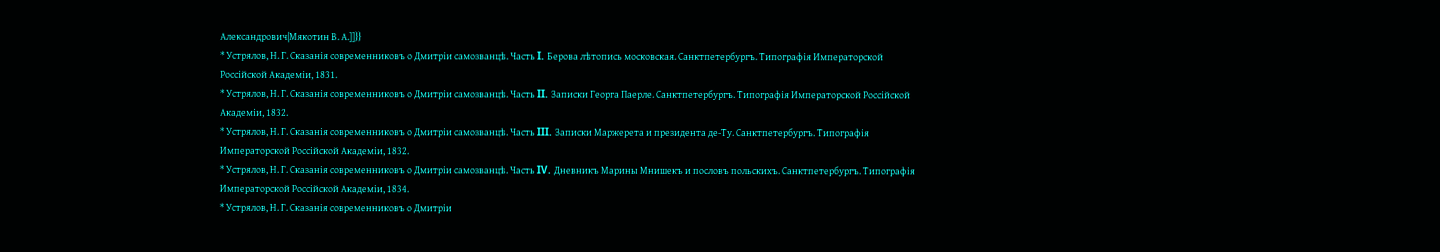Александрович|Мякотин В. А.]]}}
* Устрялов, Н. Г. Сказанія современниковъ о Дмитріи самозванцѣ. Часть I. Берова лѣтопись московская. Санктпетербургъ. Типографія Императорской Россійской Академіи, 1831.
* Устрялов, Н. Г. Сказанія современниковъ о Дмитріи самозванцѣ. Часть II. Записки Георга Паерле. Санктпетербургъ. Типографія Императорской Россійской Академіи, 1832.
* Устрялов, Н. Г. Сказанія современниковъ о Дмитріи самозванцѣ. Часть III. Записки Маржерета и президента де-Ту. Санктпетербургъ. Типографія Императорской Россійской Академіи, 1832.
* Устрялов, Н. Г. Сказанія современниковъ о Дмитріи самозванцѣ. Часть IV. Дневникъ Марины Мнишекъ и пословъ польскихъ. Санктпетербургъ. Типографія Императорской Россійской Академіи, 1834.
* Устрялов, Н. Г. Сказанія современниковъ о Дмитріи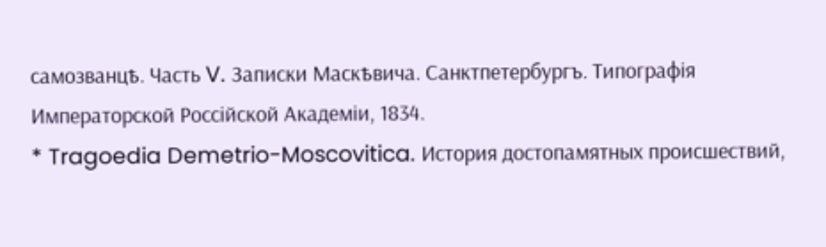самозванцѣ. Часть V. Записки Маскѣвича. Санктпетербургъ. Типографія Императорской Россійской Академіи, 1834.
* Tragoedia Demetrio-Moscovitica. История достопамятных происшествий,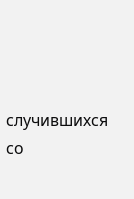случившихся со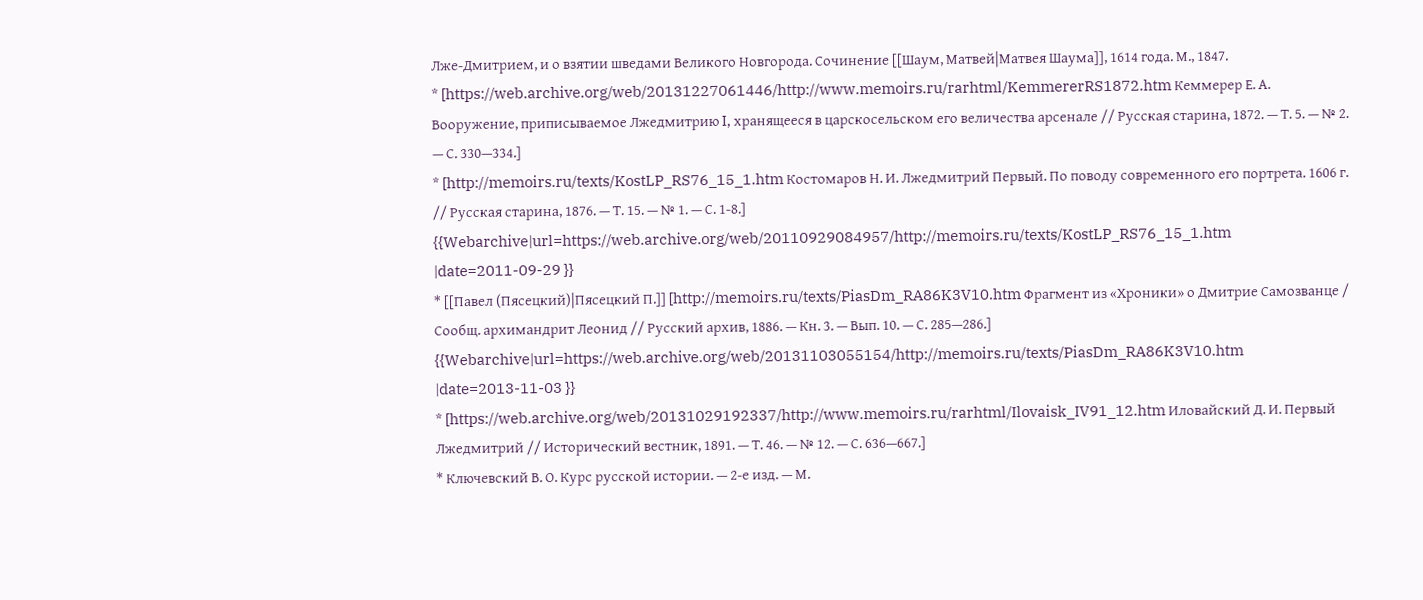Лже-Дмитрием, и о взятии шведами Великого Новгорода. Сочинение [[Шаум, Матвей|Матвея Шаума]], 1614 года. М., 1847.
* [https://web.archive.org/web/20131227061446/http://www.memoirs.ru/rarhtml/KemmererRS1872.htm Кеммерер Е. А. Вооружение, приписываемое Лжедмитрию I, хранящееся в царскосельском его величества арсенале // Русская старина, 1872. — Т. 5. — № 2. — С. 330—334.]
* [http://memoirs.ru/texts/KostLP_RS76_15_1.htm Костомаров Н. И. Лжедмитрий Первый. По поводу современного его портрета. 1606 г. // Русская старина, 1876. — Т. 15. — № 1. — С. 1-8.] {{Webarchive|url=https://web.archive.org/web/20110929084957/http://memoirs.ru/texts/KostLP_RS76_15_1.htm |date=2011-09-29 }}
* [[Павел (Пясецкий)|Пясецкий П.]] [http://memoirs.ru/texts/PiasDm_RA86K3V10.htm Фрагмент из «Хроники» о Дмитрие Самозванце / Сообщ. архимандрит Леонид // Русский архив, 1886. — Кн. 3. — Вып. 10. — С. 285—286.] {{Webarchive|url=https://web.archive.org/web/20131103055154/http://memoirs.ru/texts/PiasDm_RA86K3V10.htm |date=2013-11-03 }}
* [https://web.archive.org/web/20131029192337/http://www.memoirs.ru/rarhtml/Ilovaisk_IV91_12.htm Иловайский Д. И. Первый Лжедмитрий // Исторический вестник, 1891. — Т. 46. — № 12. — С. 636—667.]
* Ключевский В. О. Курс русской истории. — 2-е изд. — М.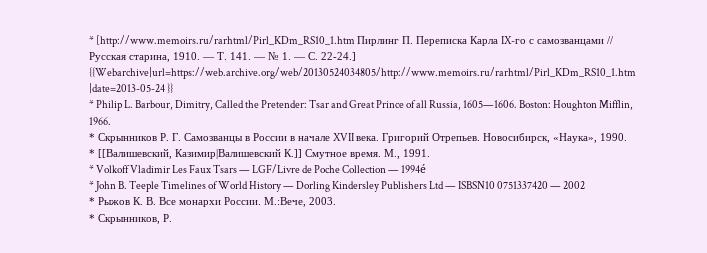* [http://www.memoirs.ru/rarhtml/Pirl_KDm_RS10_1.htm Пирлинг П. Переписка Карла IX-го с самозванцами // Русская старина, 1910. — Т. 141. — № 1. — С. 22-24.] {{Webarchive|url=https://web.archive.org/web/20130524034805/http://www.memoirs.ru/rarhtml/Pirl_KDm_RS10_1.htm |date=2013-05-24 }}
* Philip L. Barbour, Dimitry, Called the Pretender: Tsar and Great Prince of all Russia, 1605—1606. Boston: Houghton Mifflin, 1966.
* Скрынников Р. Г. Самозванцы в России в начале XVII века. Григорий Отрепьев. Новосибирск, «Наука», 1990.
* [[Валишевский, Казимир|Валишевский К.]] Смутное время. М., 1991.
* Volkoff Vladimir Les Faux Tsars — LGF/Livre de Poche Collection — 1994é
* John B. Teeple Timelines of World History — Dorling Kindersley Publishers Ltd — ISBSN10 0751337420 — 2002
* Рыжов К. В. Все монархи России. М.:Вече, 2003.
* Скрынников, Р.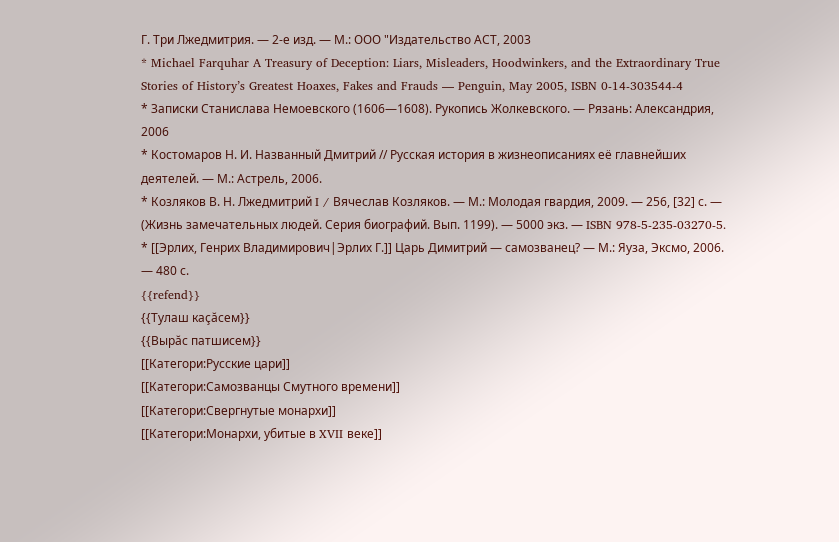Г. Три Лжедмитрия. — 2-е изд. — М.: ООО "Издательство АСТ, 2003
* Michael Farquhar A Treasury of Deception: Liars, Misleaders, Hoodwinkers, and the Extraordinary True Stories of History’s Greatest Hoaxes, Fakes and Frauds — Penguin, May 2005, ISBN 0-14-303544-4
* Записки Станислава Немоевского (1606—1608). Рукопись Жолкевского. — Рязань: Александрия, 2006
* Костомаров Н. И. Названный Дмитрий // Русская история в жизнеописаниях её главнейших деятелей. — М.: Астрель, 2006.
* Козляков В. Н. Лжедмитрий I / Вячеслав Козляков. — М.: Молодая гвардия, 2009. — 256, [32] с. — (Жизнь замечательных людей. Серия биографий. Вып. 1199). — 5000 экз. — ISBN 978-5-235-03270-5.
* [[Эрлих, Генрих Владимирович|Эрлих Г.]] Царь Димитрий — самозванец? — М.: Яуза, Эксмо, 2006. — 480 с.
{{refend}}
{{Тулаш каçăсем}}
{{Вырăс патшисем}}
[[Категори:Русские цари]]
[[Категори:Самозванцы Смутного времени]]
[[Категори:Свергнутые монархи]]
[[Категори:Монархи, убитые в XVII веке]]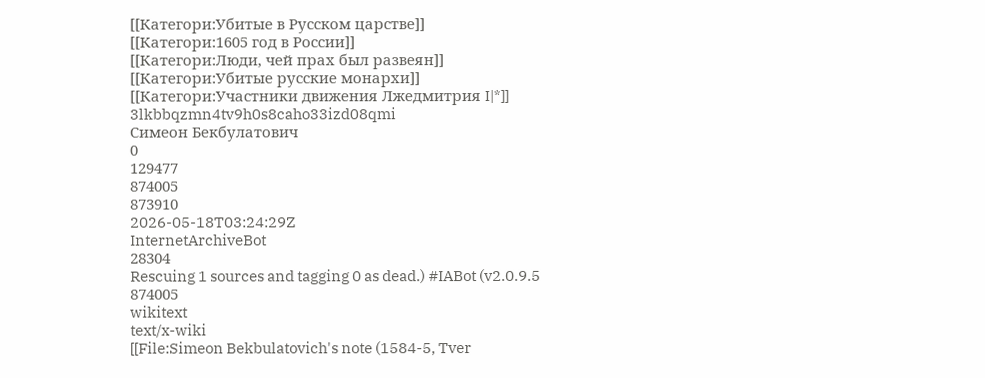[[Категори:Убитые в Русском царстве]]
[[Категори:1605 год в России]]
[[Категори:Люди, чей прах был развеян]]
[[Категори:Убитые русские монархи]]
[[Категори:Участники движения Лжедмитрия I|*]]
3lkbbqzmn4tv9h0s8caho33izd08qmi
Симеон Бекбулатович
0
129477
874005
873910
2026-05-18T03:24:29Z
InternetArchiveBot
28304
Rescuing 1 sources and tagging 0 as dead.) #IABot (v2.0.9.5
874005
wikitext
text/x-wiki
[[File:Simeon Bekbulatovich's note (1584-5, Tver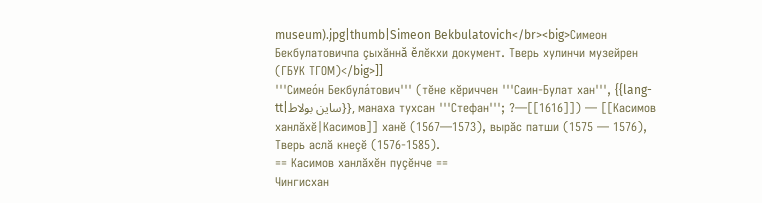museum).jpg|thumb|Simeon Bekbulatovich</br><big>Симеон Бекбулатовичпа çыхăннă ĕлĕкхи документ. Тверь хулинчи музейрен (ГБУК ТГОМ)</big>]]
'''Симео́н Бекбула́тович''' (тĕне кĕриччен '''Саин-Булат хан''', {{lang-tt|ساین بولاط}}, манаха тухсан '''Стефан'''; ?—[[1616]]) — [[Касимов ханлăхĕ|Касимов]] ханĕ (1567—1573), вырăс патши (1575 — 1576), Тверь аслă кнеçĕ (1576-1585).
== Касимов ханлăхĕн пуçĕнче ==
Чингисхан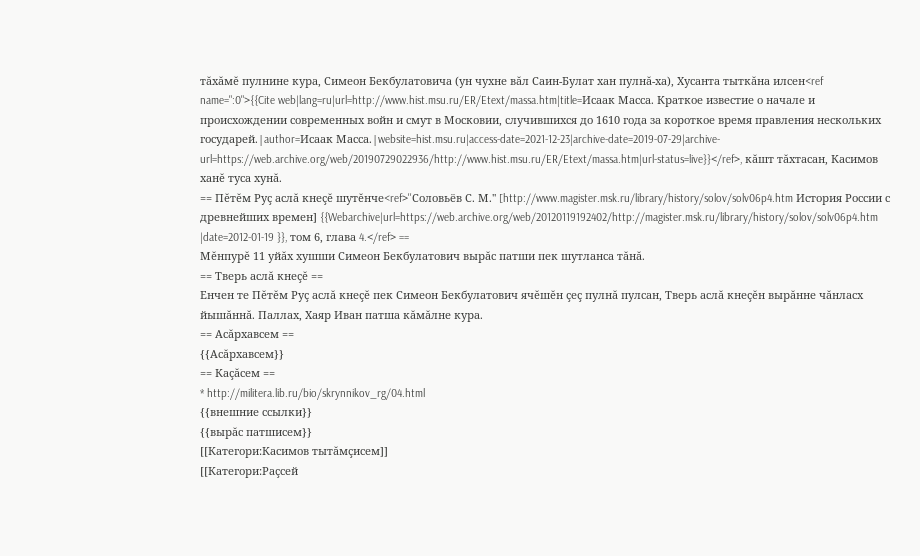тăхăмĕ пулнине кура, Симеон Бекбулатовича (ун чухне вăл Саин-Булат хан пулнă-ха), Хусанта тыткăна илсен<ref name=":0">{{Cite web|lang=ru|url=http://www.hist.msu.ru/ER/Etext/massa.htm|title=Исаак Масса. Краткое известие о начале и происхождении современных войн и смут в Московии, cлучившихся до 1610 года за короткое время правления нескольких государей.|author=Исаак Масса.|website=hist.msu.ru|access-date=2021-12-23|archive-date=2019-07-29|archive-url=https://web.archive.org/web/20190729022936/http://www.hist.msu.ru/ER/Etext/massa.htm|url-status=live}}</ref>, кăшт тăхтасан, Касимов ханĕ туса хунă.
== Пĕтĕм Руç аслă кнеçĕ шутĕнче<ref>''Соловьёв С. М.'' [http://www.magister.msk.ru/library/history/solov/solv06p4.htm История России с древнейших времен] {{Webarchive|url=https://web.archive.org/web/20120119192402/http://magister.msk.ru/library/history/solov/solv06p4.htm |date=2012-01-19 }}, том 6, глава 4.</ref> ==
Мĕнпурĕ 11 уйăх хушши Симеон Бекбулатович вырăс патши пек шутланса тăнă.
== Тверь аслă кнеçĕ ==
Енчен те Пĕтĕм Руç аслă кнеçĕ пек Симеон Бекбулатович ячĕшĕн çеç пулнă пулсан, Тверь аслă кнеçĕн вырăнне чăнласх йышăннă. Паллах, Хаяр Иван патша кăмăлне кура.
== Асăрхавсем ==
{{Асăрхавсем}}
== Каçăсем ==
* http://militera.lib.ru/bio/skrynnikov_rg/04.html
{{внешние ссылки}}
{{вырăс патшисем}}
[[Категори:Касимов тытăмçисем]]
[[Категори:Раçсей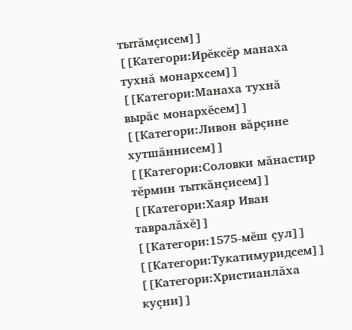тытăмçисем]]
[[Категори:Ирĕксĕр манаха тухнă монархсем]]
[[Категори:Манаха тухнă вырăс монархĕсем]]
[[Категори:Ливон вăрçине хутшăннисем]]
[[Категори:Соловки мăнастир тĕрмин тыткăнçисем]]
[[Категори:Хаяр Иван тавралăхĕ]]
[[Категори:1575-мĕш çул]]
[[Категори:Тукатимуридсем]]
[[Категори:Христианлăха куçни]]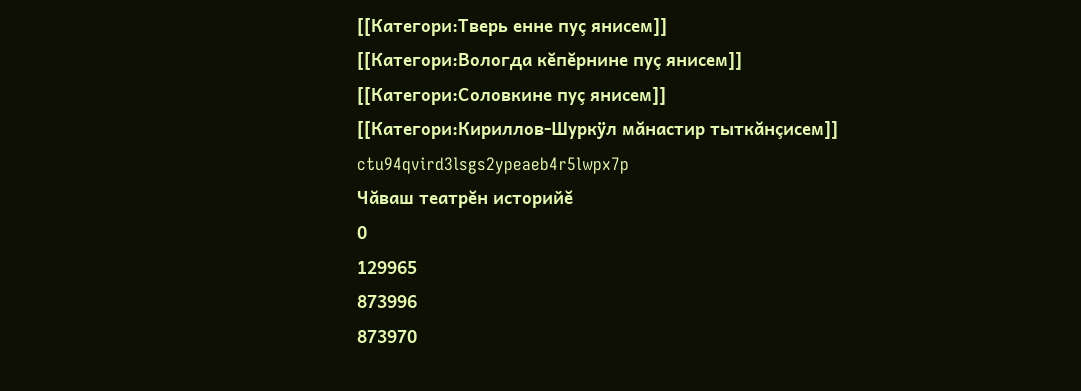[[Категори:Тверь енне пуç янисем]]
[[Категори:Вологда кĕпĕрнине пуç янисем]]
[[Категори:Соловкине пуç янисем]]
[[Категори:Кириллов-Шуркÿл мăнастир тыткăнçисем]]
ctu94qvird3lsgs2ypeaeb4r5lwpx7p
Чăваш театрĕн историйĕ
0
129965
873996
873970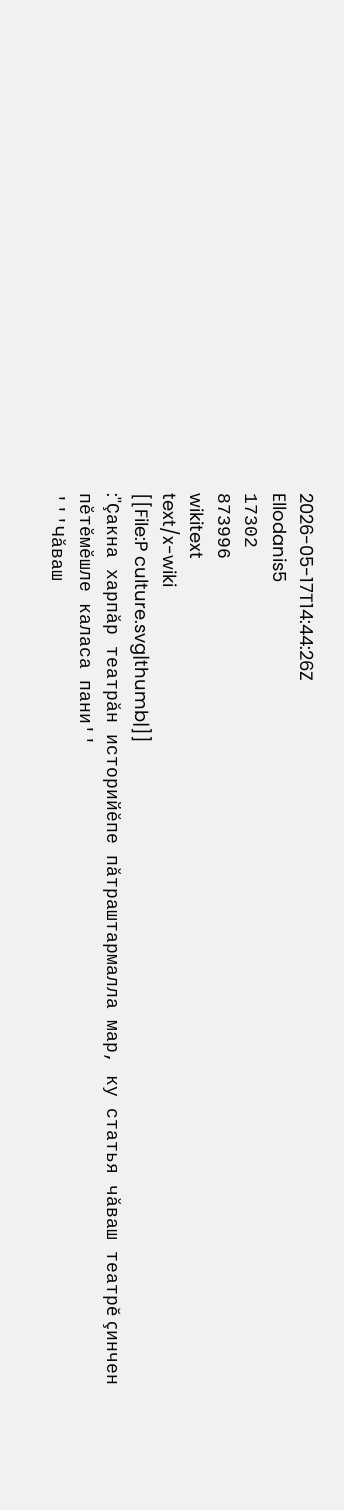2026-05-17T14:44:26Z
Ellodanis5
17302
873996
wikitext
text/x-wiki
[[File:P culture.svg|thumb|]]
:''Çакна харпăр театрăн историйĕпе пăтраштармалла мар, ку статья чăваш театрĕ çинчен пĕтĕмĕшле каласа пани''
'''Чăваш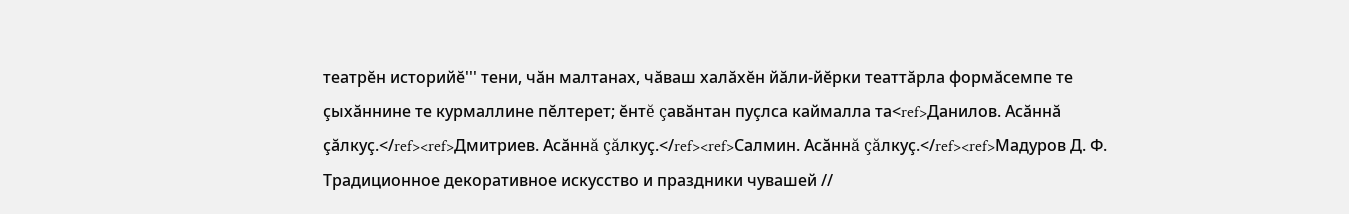театрĕн историйĕ''' тени, чăн малтанах, чăваш халăхĕн йăли-йĕрки театтăрла формăсемпе те çыхăннине те курмаллине пĕлтерет; ĕнтĕ çавăнтан пуçлса каймалла та<ref>Данилов. Асăннă çăлкуç.</ref><ref>Дмитриев. Асăннă çăлкуç.</ref><ref>Салмин. Асăннă çăлкуç.</ref><ref>Мадуров Д. Ф. Традиционное декоративное искусство и праздники чувашей //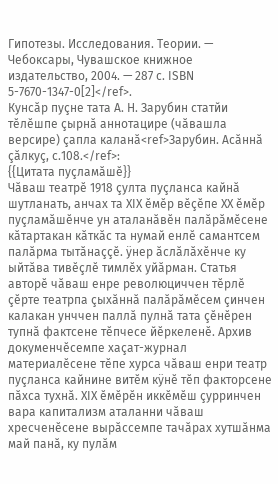Гипотезы. Исследования. Теории. — Чебоксары, Чувашское книжное издательство, 2004. — 287 с. ISBN 5-7670-1347-0[2]</ref>.
Кунсăр пуçне тата А. Н. Зарубин статйи тĕлĕшпе çырнă аннотацире (чăвашла версире) çапла каланă<ref>Зарубин. Асăннă çăлкуç, с.108.</ref>:
{{Цитата пуçламăшĕ}}
Чăваш театрĕ 1918 çулта пуçланса кайнă шутланать, анчах та XIX ĕмĕр вĕçĕпе XX ĕмĕр пуçламăшĕнче ун аталанăвĕн палăрăмĕсене кăтартакан кăткăс та нумай енлĕ самантсем палăрма тытăнаççĕ. ÿнер ăслăлăхĕнче ку ыйтăва тивĕçлĕ тимлĕх уйăрман. Статья авторĕ чăваш енре революциччен тĕрлĕ çĕрте театрпа çыхăннă палăрăмĕсем çинчен калакан унччен паллă пулнă тата çĕнĕрен тупнă фактсене тĕпчесе йĕркеленĕ. Архив докуменчĕсемпе хаçат-журнал материалĕсене тĕпе хурса чăваш енри театр пуçланса кайнине витĕм кÿнĕ тĕп факторсене пăхса тухнă. XIX ĕмĕрĕн иккĕмĕш çурринчен вара капитализм аталанни чăваш хресченĕсене вырăссемпе тачăрах хутшăнма май панă, ку пулăм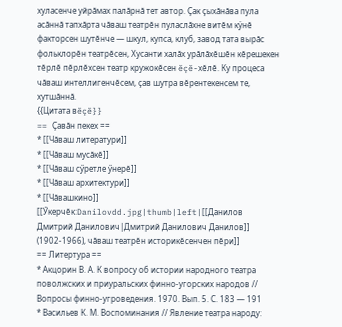хуласенче уйрăмах палăрнă тет автор. Çак çыхăнăва пула асăннă тапхăрта чăваш театрĕн пуласлăхне витĕм кÿнĕ факторсен шутĕнче — шкул, купса, клуб, завод тата вырăс фольклорĕн театрĕсен, Хусанти халăх урăлăхĕшĕн кĕрешекен тĕрлĕ пĕрлĕхсен театр кружокĕсен ĕçĕ-хĕлĕ. Ку процеса чăваш интеллигенчĕсем, çав шутра вĕрентекенсем те, хутшăннă.
{{Цитата вĕçĕ}}
== Çавăн пекех ==
* [[Чăваш литератури]]
* [[Чăваш мусăкĕ]]
* [[Чăваш сӳретле ӳнерĕ]]
* [[Чăваш архитектури]]
* [[Чăвашкино]]
[[Ӳкерчĕк:Danilovdd.jpg|thumb|left|[[Данилов Дмитрий Данилович|Дмитрий Данилович Данилов]] (1902-1966), чăваш театрĕн историкĕсенчен пĕри]]
== Литертура ==
* Акцорин В. А. К вопросу об истории народного театра поволжских и приуральских финно-угорских народов // Вопросы финно-угроведения. 1970. Вып. 5. С. 183 — 191
* Васильев К. М. Воспоминания // Явление театра народу: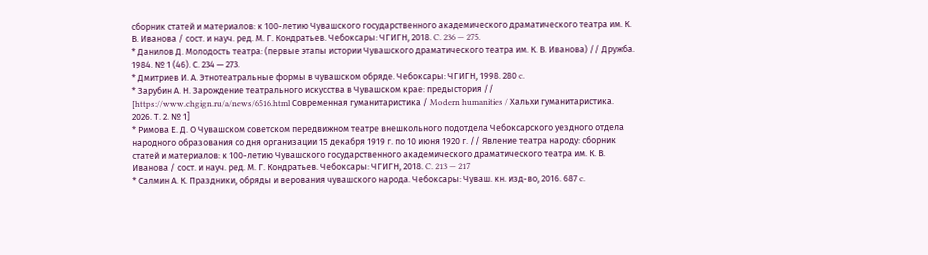сборник статей и материалов: к 100-летию Чувашского государственного академического драматического театра им. К. В. Иванова / сост. и науч. ред. М. Г. Кондратьев. Чебоксары: ЧГИГН, 2018. C. 236 — 275.
* Данилов Д. Молодость театра: (первые этапы истории Чувашского драматического театра им. К. В. Иванова) // Дружба. 1984. № 1 (46). С. 234 — 273.
* Дмитриев И. А. Этнотеатральные формы в чувашском обряде. Чебоксары: ЧГИГН, 1998. 280 c.
* Зарубин А. Н. Зарождение театрального искусства в Чувашском крае: предыстория // [https://www.chgign.ru/a/news/6516.html Современная гуманитаристика / Modern humanities / Хальхи гуманитаристика. 2026. Т. 2. № 1]
* Римова Е. Д. О Чувашском советском передвижном театре внешкольного подотдела Чебоксарского уездного отдела народного образования со дня организации 15 декабря 1919 г. по 10 июня 1920 г. // Явление театра народу: сборник статей и материалов: к 100-летию Чувашского государственного академического драматического театра им. К. В. Иванова / сост. и науч. ред. М. Г. Кондратьев. Чебоксары: ЧГИГН, 2018. C. 213 — 217
* Салмин А. К. Праздники, обряды и верования чувашского народа. Чебоксары: Чуваш. кн. изд-во, 2016. 687 c.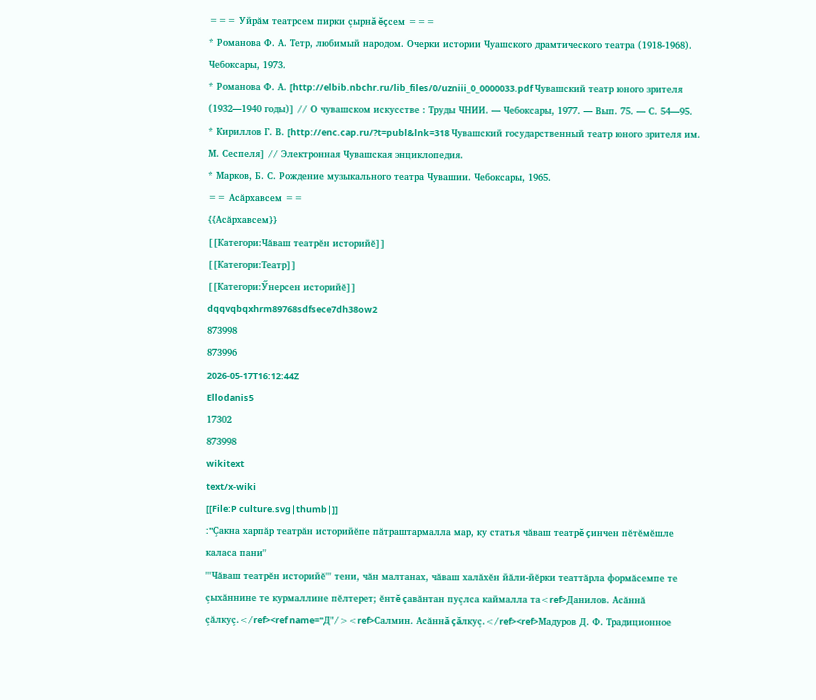=== Уйрăм театрсем пирки çырнă ĕçсем ===
* Романова Ф. А. Тетр, любимый народом. Очерки истории Чуашского драмтического театра (1918-1968). Чебоксары, 1973.
* Романова Ф. А. [http://elbib.nbchr.ru/lib_files/0/uzniii_0_0000033.pdf Чувашский театр юного зрителя (1932—1940 годы)] // О чувашском искусстве : Труды ЧНИИ. — Чебоксары, 1977. — Вып. 75. — С. 54—95.
* Кириллов Г. В. [http://enc.cap.ru/?t=publ&lnk=318 Чувашский государственный театр юного зрителя им. М. Сеспеля] // Электронная Чувашская энциклопедия.
* Марков, Б. С. Рождение музыкального театра Чувашии. Чебоксары, 1965.
== Асăрхавсем ==
{{Асăрхавсем}}
[[Категори:Чăваш театрĕн историйĕ]]
[[Категори:Театр]]
[[Категори:Ӳнерсен историйĕ]]
dqqvqbqxhrm89768sdfsece7dh38ow2
873998
873996
2026-05-17T16:12:44Z
Ellodanis5
17302
873998
wikitext
text/x-wiki
[[File:P culture.svg|thumb|]]
:''Çакна харпăр театрăн историйĕпе пăтраштармалла мар, ку статья чăваш театрĕ çинчен пĕтĕмĕшле каласа пани''
'''Чăваш театрĕн историйĕ''' тени, чăн малтанах, чăваш халăхĕн йăли-йĕрки театтăрла формăсемпе те çыхăннине те курмаллине пĕлтерет; ĕнтĕ çавăнтан пуçлса каймалла та<ref>Данилов. Асăннă çăлкуç.</ref><ref name="Д"/><ref>Салмин. Асăннă çăлкуç.</ref><ref>Мадуров Д. Ф. Традиционное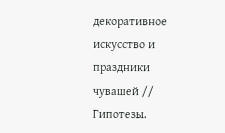декоративное искусство и праздники чувашей // Гипотезы.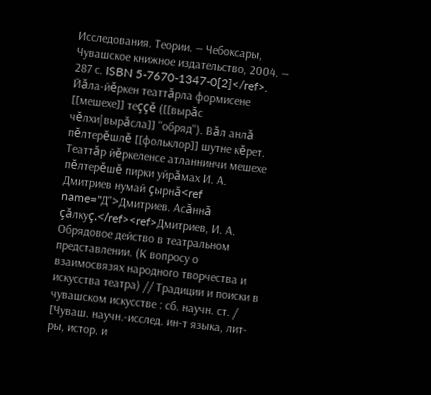Исследования. Теории. — Чебоксары, Чувашское книжное издательство, 2004. — 287 с. ISBN 5-7670-1347-0[2]</ref>.
Йăла-йĕркен театтăрла формисене [[мешехе]] теççĕ ([[вырăс чĕлхи|вырăсла]] ''обряд''). Вăл анлă пĕлтерĕшлĕ [[фольклор]] шутне кĕрет. Театтăр йĕркеленсе атланнинчи мешехе пĕлтерĕшĕ пирки уйрăмах И. А. Дмитриев нумай çырнă<ref name="Д">Дмитриев. Асăннă çăлкуç.</ref><ref>Дмитриев, И. А. Обрядовое действо в театральном представлении. (К вопросу о взаимосвязях народного творчества и искусства театра) // Традиции и поиски в чувашском искусстве : сб. научн. ст. / [Чуваш. научн.-исслед. ин-т языка, лит-ры, истор. и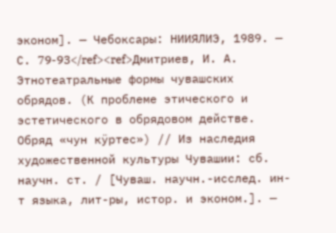эконом]. — Чебоксары: НИИЯЛИЭ, 1989. — С. 79-93</ref><ref>Дмитриев, И. А. Этнотеатральные формы чувашских обрядов. (К проблеме этического и эстетического в обрядовом действе. Обряд «чун кӱртес») // Из наследия художественной культуры Чувашии: сб. научн. ст. / [Чуваш. научн.-исслед. ин-т языка, лит-ры, истор. и эконом.]. —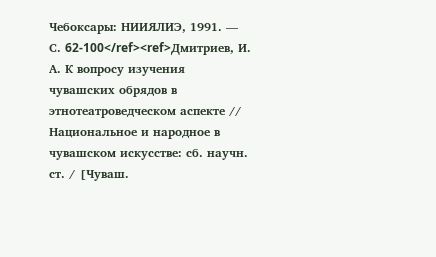Чебоксары: НИИЯЛИЭ, 1991. — С. 62-100</ref><ref>Дмитриев, И. А. К вопросу изучения чувашских обрядов в этнотеатроведческом аспекте // Национальное и народное в чувашском искусстве: сб. научн. ст. / [Чуваш.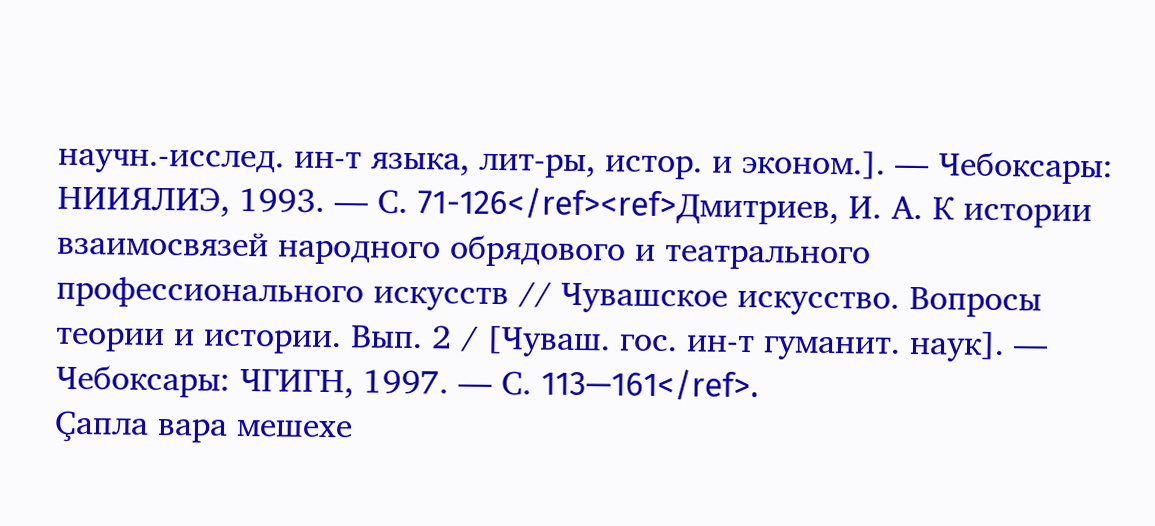научн.-исслед. ин-т языка, лит-ры, истор. и эконом.]. — Чебоксары: НИИЯЛИЭ, 1993. — С. 71-126</ref><ref>Дмитриев, И. А. К истории взаимосвязей народного обрядового и театрального профессионального искусств // Чувашское искусство. Вопросы теории и истории. Вып. 2 / [Чуваш. гос. ин-т гуманит. наук]. — Чебоксары: ЧГИГН, 1997. — С. 113—161</ref>.
Çапла вара мешехе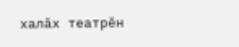халăх театрĕн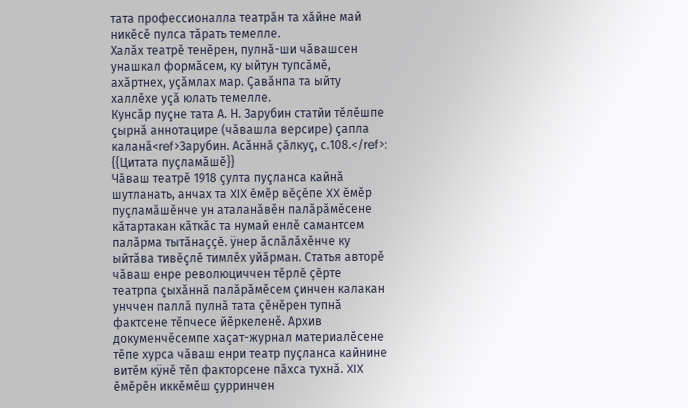тата профессионалла театрăн та хăйне май никĕсĕ пулса тăрать темелле.
Халăх театрĕ тенĕрен, пулнă-ши чăвашсен унашкал формăсем, ку ыйтун тупсăмĕ, ахăртнех, уçăмлах мар. Çавăнпа та ыйту халлĕхе уçă юлать темелле.
Кунсăр пуçне тата А. Н. Зарубин статйи тĕлĕшпе çырнă аннотацире (чăвашла версире) çапла каланă<ref>Зарубин. Асăннă çăлкуç, с.108.</ref>:
{{Цитата пуçламăшĕ}}
Чăваш театрĕ 1918 çулта пуçланса кайнă шутланать, анчах та XIX ĕмĕр вĕçĕпе XX ĕмĕр пуçламăшĕнче ун аталанăвĕн палăрăмĕсене кăтартакан кăткăс та нумай енлĕ самантсем палăрма тытăнаççĕ. ÿнер ăслăлăхĕнче ку ыйтăва тивĕçлĕ тимлĕх уйăрман. Статья авторĕ чăваш енре революциччен тĕрлĕ çĕрте театрпа çыхăннă палăрăмĕсем çинчен калакан унччен паллă пулнă тата çĕнĕрен тупнă фактсене тĕпчесе йĕркеленĕ. Архив докуменчĕсемпе хаçат-журнал материалĕсене тĕпе хурса чăваш енри театр пуçланса кайнине витĕм кÿнĕ тĕп факторсене пăхса тухнă. XIX ĕмĕрĕн иккĕмĕш çурринчен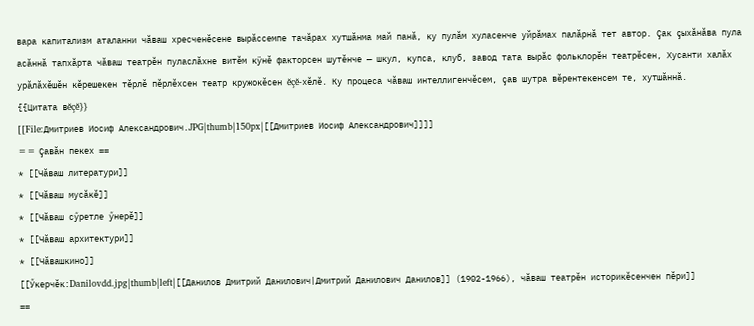вара капитализм аталанни чăваш хресченĕсене вырăссемпе тачăрах хутшăнма май панă, ку пулăм хуласенче уйрăмах палăрнă тет автор. Çак çыхăнăва пула асăннă тапхăрта чăваш театрĕн пуласлăхне витĕм кÿнĕ факторсен шутĕнче — шкул, купса, клуб, завод тата вырăс фольклорĕн театрĕсен, Хусанти халăх урăлăхĕшĕн кĕрешекен тĕрлĕ пĕрлĕхсен театр кружокĕсен ĕçĕ-хĕлĕ. Ку процеса чăваш интеллигенчĕсем, çав шутра вĕрентекенсем те, хутшăннă.
{{Цитата вĕçĕ}}
[[File:Дмитриев Иосиф Александрович.JPG|thumb|150px|[[Дмитриев Иосиф Александрович]]]]
== Çавăн пекех ==
* [[Чăваш литератури]]
* [[Чăваш мусăкĕ]]
* [[Чăваш сӳретле ӳнерĕ]]
* [[Чăваш архитектури]]
* [[Чăвашкино]]
[[Ӳкерчĕк:Danilovdd.jpg|thumb|left|[[Данилов Дмитрий Данилович|Дмитрий Данилович Данилов]] (1902-1966), чăваш театрĕн историкĕсенчен пĕри]]
==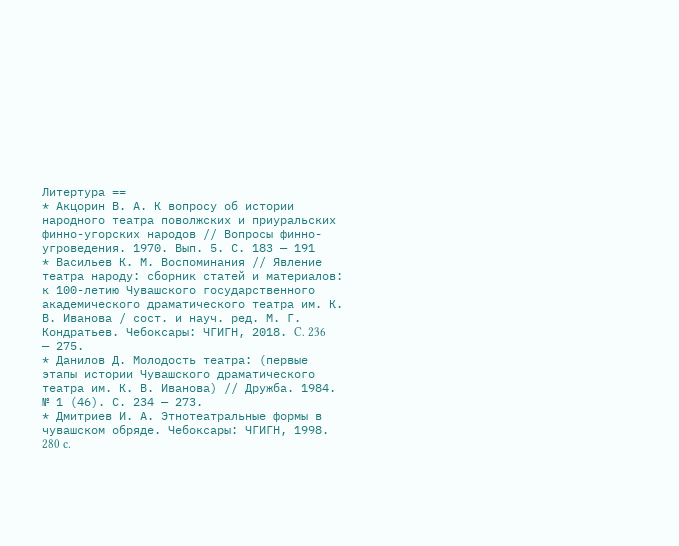Литертура ==
* Акцорин В. А. К вопросу об истории народного театра поволжских и приуральских финно-угорских народов // Вопросы финно-угроведения. 1970. Вып. 5. С. 183 — 191
* Васильев К. М. Воспоминания // Явление театра народу: сборник статей и материалов: к 100-летию Чувашского государственного академического драматического театра им. К. В. Иванова / сост. и науч. ред. М. Г. Кондратьев. Чебоксары: ЧГИГН, 2018. C. 236 — 275.
* Данилов Д. Молодость театра: (первые этапы истории Чувашского драматического театра им. К. В. Иванова) // Дружба. 1984. № 1 (46). С. 234 — 273.
* Дмитриев И. А. Этнотеатральные формы в чувашском обряде. Чебоксары: ЧГИГН, 1998. 280 c.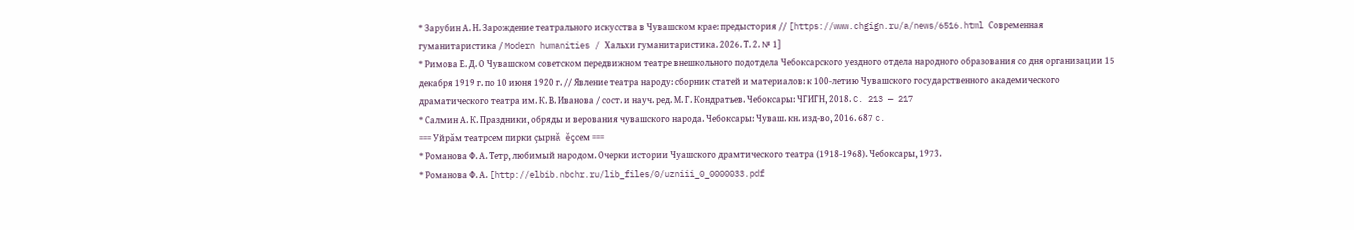* Зарубин А. Н. Зарождение театрального искусства в Чувашском крае: предыстория // [https://www.chgign.ru/a/news/6516.html Современная гуманитаристика / Modern humanities / Хальхи гуманитаристика. 2026. Т. 2. № 1]
* Римова Е. Д. О Чувашском советском передвижном театре внешкольного подотдела Чебоксарского уездного отдела народного образования со дня организации 15 декабря 1919 г. по 10 июня 1920 г. // Явление театра народу: сборник статей и материалов: к 100-летию Чувашского государственного академического драматического театра им. К. В. Иванова / сост. и науч. ред. М. Г. Кондратьев. Чебоксары: ЧГИГН, 2018. C. 213 — 217
* Салмин А. К. Праздники, обряды и верования чувашского народа. Чебоксары: Чуваш. кн. изд-во, 2016. 687 c.
=== Уйрăм театрсем пирки çырнă ĕçсем ===
* Романова Ф. А. Тетр, любимый народом. Очерки истории Чуашского драмтического театра (1918-1968). Чебоксары, 1973.
* Романова Ф. А. [http://elbib.nbchr.ru/lib_files/0/uzniii_0_0000033.pdf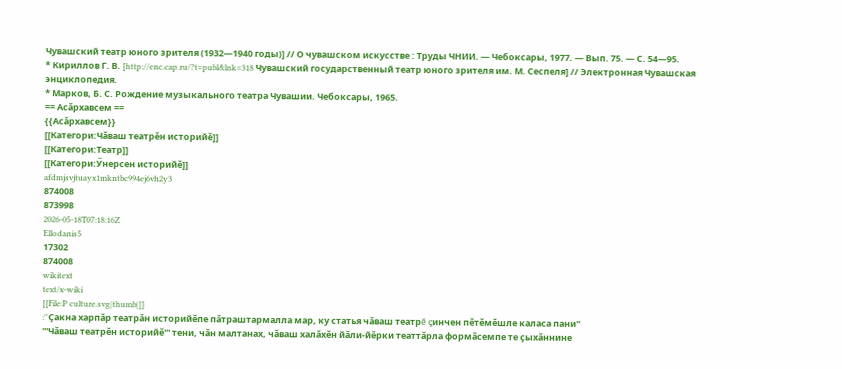Чувашский театр юного зрителя (1932—1940 годы)] // О чувашском искусстве : Труды ЧНИИ. — Чебоксары, 1977. — Вып. 75. — С. 54—95.
* Кириллов Г. В. [http://enc.cap.ru/?t=publ&lnk=318 Чувашский государственный театр юного зрителя им. М. Сеспеля] // Электронная Чувашская энциклопедия.
* Марков, Б. С. Рождение музыкального театра Чувашии. Чебоксары, 1965.
== Асăрхавсем ==
{{Асăрхавсем}}
[[Категори:Чăваш театрĕн историйĕ]]
[[Категори:Театр]]
[[Категори:Ӳнерсен историйĕ]]
afdmjsvjtuayx1mkntbc994ej6vh2y3
874008
873998
2026-05-18T07:18:16Z
Ellodanis5
17302
874008
wikitext
text/x-wiki
[[File:P culture.svg|thumb|]]
:''Çакна харпăр театрăн историйĕпе пăтраштармалла мар, ку статья чăваш театрĕ çинчен пĕтĕмĕшле каласа пани''
'''Чăваш театрĕн историйĕ''' тени, чăн малтанах, чăваш халăхĕн йăли-йĕрки театтăрла формăсемпе те çыхăннине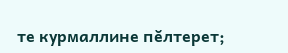те курмаллине пĕлтерет;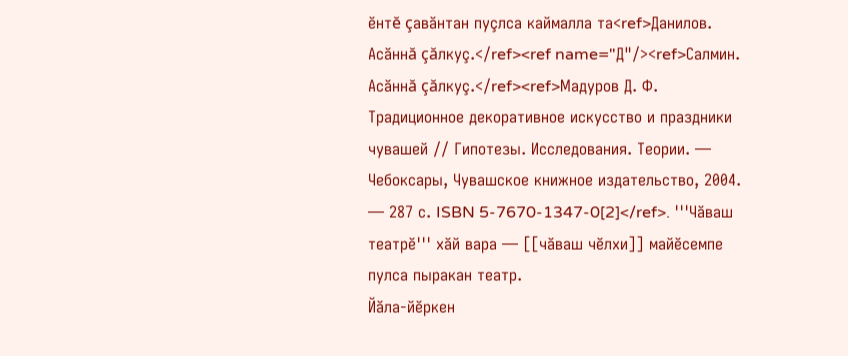ĕнтĕ çавăнтан пуçлса каймалла та<ref>Данилов. Асăннă çăлкуç.</ref><ref name="Д"/><ref>Салмин. Асăннă çăлкуç.</ref><ref>Мадуров Д. Ф. Традиционное декоративное искусство и праздники чувашей // Гипотезы. Исследования. Теории. — Чебоксары, Чувашское книжное издательство, 2004. — 287 с. ISBN 5-7670-1347-0[2]</ref>. '''Чăваш театрĕ''' хăй вара — [[чăваш чĕлхи]] майĕсемпе пулса пыракан театр.
Йăла-йĕркен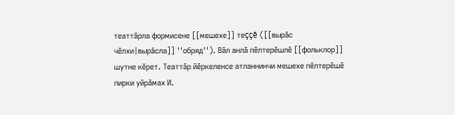театтăрла формисене [[мешехе]] теççĕ ([[вырăс чĕлхи|вырăсла]] ''обряд''). Вăл анлă пĕлтерĕшлĕ [[фольклор]] шутне кĕрет. Театтăр йĕркеленсе атланнинчи мешехе пĕлтерĕшĕ пирки уйрăмах И.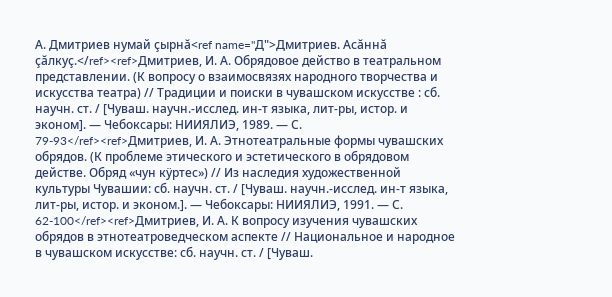А. Дмитриев нумай çырнă<ref name="Д">Дмитриев. Асăннă çăлкуç.</ref><ref>Дмитриев, И. А. Обрядовое действо в театральном представлении. (К вопросу о взаимосвязях народного творчества и искусства театра) // Традиции и поиски в чувашском искусстве : сб. научн. ст. / [Чуваш. научн.-исслед. ин-т языка, лит-ры, истор. и эконом]. — Чебоксары: НИИЯЛИЭ, 1989. — С. 79-93</ref><ref>Дмитриев, И. А. Этнотеатральные формы чувашских обрядов. (К проблеме этического и эстетического в обрядовом действе. Обряд «чун кӱртес») // Из наследия художественной культуры Чувашии: сб. научн. ст. / [Чуваш. научн.-исслед. ин-т языка, лит-ры, истор. и эконом.]. — Чебоксары: НИИЯЛИЭ, 1991. — С. 62-100</ref><ref>Дмитриев, И. А. К вопросу изучения чувашских обрядов в этнотеатроведческом аспекте // Национальное и народное в чувашском искусстве: сб. научн. ст. / [Чуваш.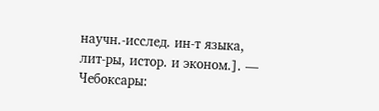научн.-исслед. ин-т языка, лит-ры, истор. и эконом.]. — Чебоксары: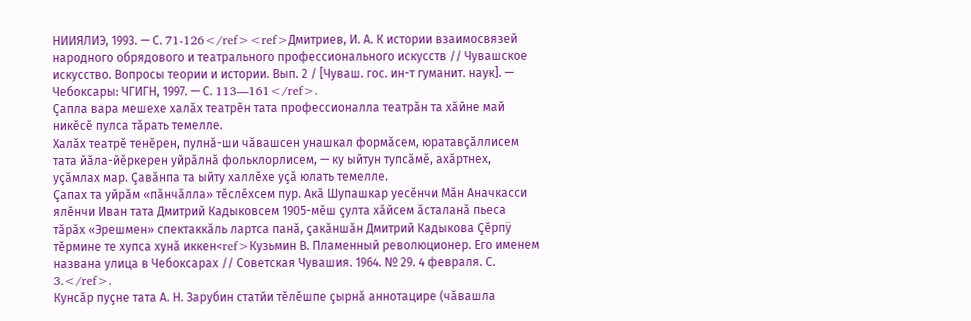НИИЯЛИЭ, 1993. — С. 71-126</ref><ref>Дмитриев, И. А. К истории взаимосвязей народного обрядового и театрального профессионального искусств // Чувашское искусство. Вопросы теории и истории. Вып. 2 / [Чуваш. гос. ин-т гуманит. наук]. — Чебоксары: ЧГИГН, 1997. — С. 113—161</ref>.
Çапла вара мешехе халăх театрĕн тата профессионалла театрăн та хăйне май никĕсĕ пулса тăрать темелле.
Халăх театрĕ тенĕрен, пулнă-ши чăвашсен унашкал формăсем, юратавçăллисем тата йăла-йĕркерен уйрăлнă фольклорлисем, — ку ыйтун тупсăмĕ, ахăртнех, уçăмлах мар. Çавăнпа та ыйту халлĕхе уçă юлать темелле.
Çапах та уйрăм «пăнчăлла» тĕслĕхсем пур. Акă Шупашкар уесĕнчи Мăн Аначкасси ялĕнчи Иван тата Дмитрий Кадыковсем 1905-мĕш çулта хăйсем ăсталанă пьеса тăрăх «Эрешмен» спектаккăль лартса панă, çакăншăн Дмитрий Кадыкова Çĕрпÿ тĕрмине те хупса хунă иккен<ref>Кузьмин В. Пламенный революционер. Его именем названа улица в Чебоксарах // Советская Чувашия. 1964. № 29. 4 февраля. С. 3.</ref>.
Кунсăр пуçне тата А. Н. Зарубин статйи тĕлĕшпе çырнă аннотацире (чăвашла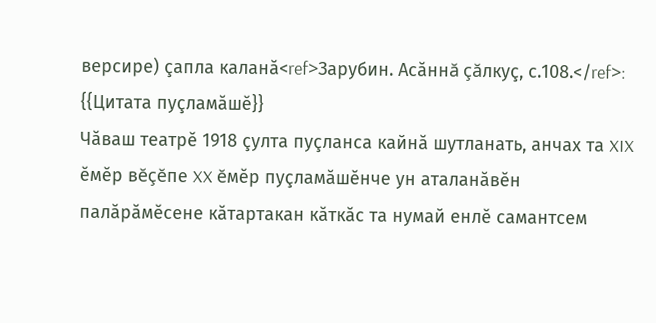версире) çапла каланă<ref>Зарубин. Асăннă çăлкуç, с.108.</ref>:
{{Цитата пуçламăшĕ}}
Чăваш театрĕ 1918 çулта пуçланса кайнă шутланать, анчах та XIX ĕмĕр вĕçĕпе XX ĕмĕр пуçламăшĕнче ун аталанăвĕн палăрăмĕсене кăтартакан кăткăс та нумай енлĕ самантсем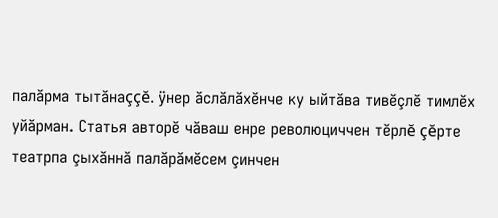палăрма тытăнаççĕ. ÿнер ăслăлăхĕнче ку ыйтăва тивĕçлĕ тимлĕх уйăрман. Статья авторĕ чăваш енре революциччен тĕрлĕ çĕрте театрпа çыхăннă палăрăмĕсем çинчен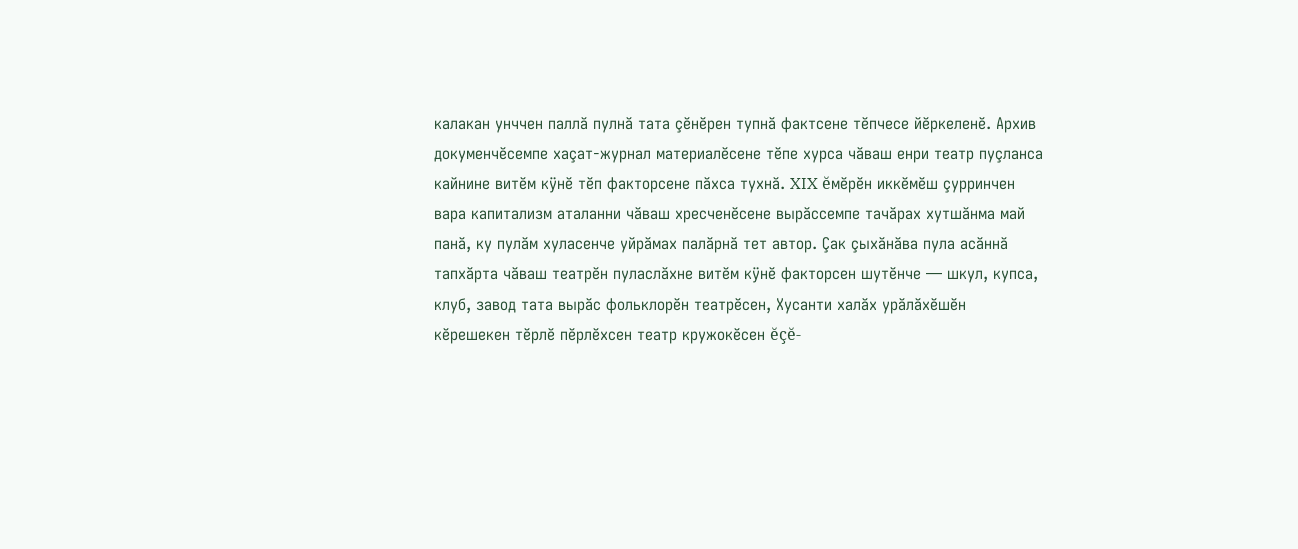калакан унччен паллă пулнă тата çĕнĕрен тупнă фактсене тĕпчесе йĕркеленĕ. Архив докуменчĕсемпе хаçат-журнал материалĕсене тĕпе хурса чăваш енри театр пуçланса кайнине витĕм кÿнĕ тĕп факторсене пăхса тухнă. XIX ĕмĕрĕн иккĕмĕш çурринчен вара капитализм аталанни чăваш хресченĕсене вырăссемпе тачăрах хутшăнма май панă, ку пулăм хуласенче уйрăмах палăрнă тет автор. Çак çыхăнăва пула асăннă тапхăрта чăваш театрĕн пуласлăхне витĕм кÿнĕ факторсен шутĕнче — шкул, купса, клуб, завод тата вырăс фольклорĕн театрĕсен, Хусанти халăх урăлăхĕшĕн кĕрешекен тĕрлĕ пĕрлĕхсен театр кружокĕсен ĕçĕ-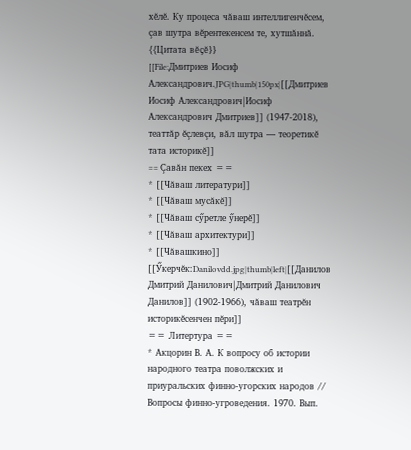хĕлĕ. Ку процеса чăваш интеллигенчĕсем, çав шутра вĕрентекенсем те, хутшăннă.
{{Цитата вĕçĕ}}
[[File:Дмитриев Иосиф Александрович.JPG|thumb|150px|[[Дмитриев Иосиф Александрович|Иосиф Александрович Дмитриев]] (1947-2018), театтăр ĕçлевçи, вăл шутра — теоретикĕ тата историкĕ]]
== Çавăн пекех ==
* [[Чăваш литератури]]
* [[Чăваш мусăкĕ]]
* [[Чăваш сӳретле ӳнерĕ]]
* [[Чăваш архитектури]]
* [[Чăвашкино]]
[[Ӳкерчĕк:Danilovdd.jpg|thumb|left|[[Данилов Дмитрий Данилович|Дмитрий Данилович Данилов]] (1902-1966), чăваш театрĕн историкĕсенчен пĕри]]
== Литертура ==
* Акцорин В. А. К вопросу об истории народного театра поволжских и приуральских финно-угорских народов // Вопросы финно-угроведения. 1970. Вып.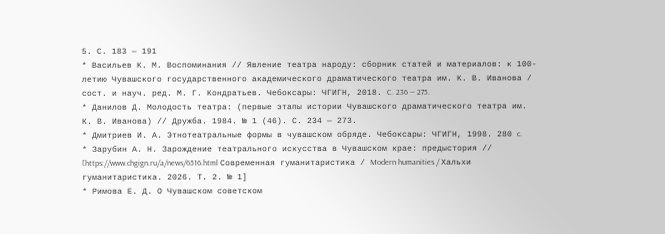5. С. 183 — 191
* Васильев К. М. Воспоминания // Явление театра народу: сборник статей и материалов: к 100-летию Чувашского государственного академического драматического театра им. К. В. Иванова / сост. и науч. ред. М. Г. Кондратьев. Чебоксары: ЧГИГН, 2018. C. 236 — 275.
* Данилов Д. Молодость театра: (первые этапы истории Чувашского драматического театра им. К. В. Иванова) // Дружба. 1984. № 1 (46). С. 234 — 273.
* Дмитриев И. А. Этнотеатральные формы в чувашском обряде. Чебоксары: ЧГИГН, 1998. 280 c.
* Зарубин А. Н. Зарождение театрального искусства в Чувашском крае: предыстория // [https://www.chgign.ru/a/news/6516.html Современная гуманитаристика / Modern humanities / Хальхи гуманитаристика. 2026. Т. 2. № 1]
* Римова Е. Д. О Чувашском советском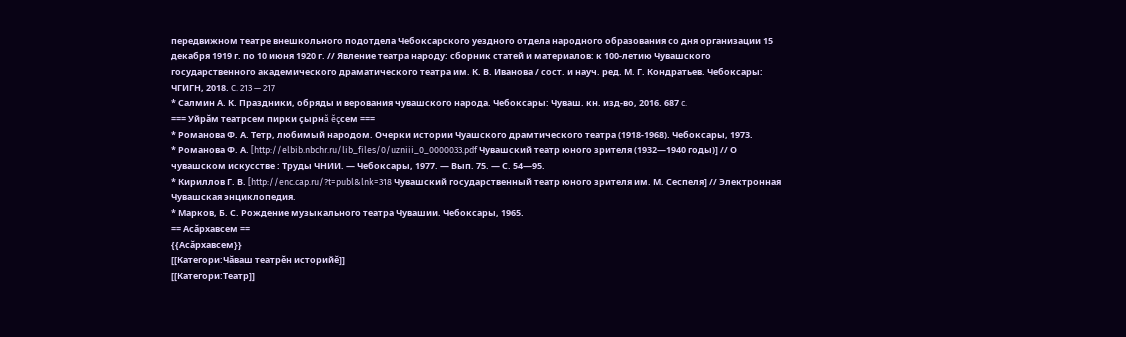передвижном театре внешкольного подотдела Чебоксарского уездного отдела народного образования со дня организации 15 декабря 1919 г. по 10 июня 1920 г. // Явление театра народу: сборник статей и материалов: к 100-летию Чувашского государственного академического драматического театра им. К. В. Иванова / сост. и науч. ред. М. Г. Кондратьев. Чебоксары: ЧГИГН, 2018. C. 213 — 217
* Салмин А. К. Праздники, обряды и верования чувашского народа. Чебоксары: Чуваш. кн. изд-во, 2016. 687 c.
=== Уйрăм театрсем пирки çырнă ĕçсем ===
* Романова Ф. А. Тетр, любимый народом. Очерки истории Чуашского драмтического театра (1918-1968). Чебоксары, 1973.
* Романова Ф. А. [http://elbib.nbchr.ru/lib_files/0/uzniii_0_0000033.pdf Чувашский театр юного зрителя (1932—1940 годы)] // О чувашском искусстве : Труды ЧНИИ. — Чебоксары, 1977. — Вып. 75. — С. 54—95.
* Кириллов Г. В. [http://enc.cap.ru/?t=publ&lnk=318 Чувашский государственный театр юного зрителя им. М. Сеспеля] // Электронная Чувашская энциклопедия.
* Марков, Б. С. Рождение музыкального театра Чувашии. Чебоксары, 1965.
== Асăрхавсем ==
{{Асăрхавсем}}
[[Категори:Чăваш театрĕн историйĕ]]
[[Категори:Театр]]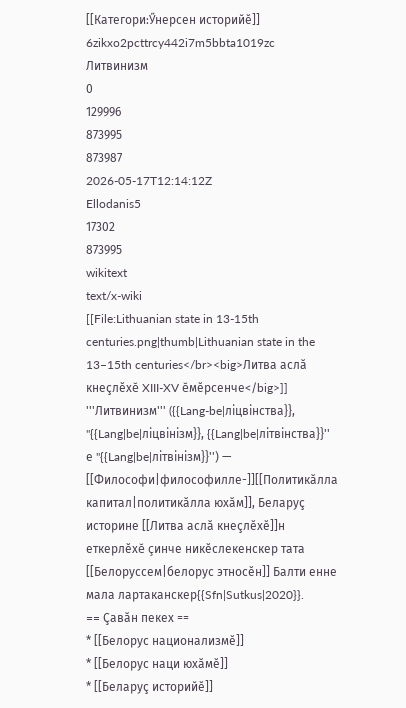[[Категори:Ӳнерсен историйĕ]]
6zikxo2pcttrcy442i7m5bbta1019zc
Литвинизм
0
129996
873995
873987
2026-05-17T12:14:12Z
Ellodanis5
17302
873995
wikitext
text/x-wiki
[[File:Lithuanian state in 13-15th centuries.png|thumb|Lithuanian state in the 13–15th centuries</br><big>Литва аслă кнеçлĕхĕ XIII-XV ĕмĕрсенче</big>]]
'''Литвинизм''' ({{Lang-be|ліцвінства}}, ''{{Lang|be|ліцвінізм}}, {{Lang|be|літвінства}}'' е ''{{Lang|be|літвінізм}}'') — [[Философи|философилле-]][[Политикăлла капитал|политикăлла юхăм]], Беларуç историне [[Литва аслă кнеçлĕхĕ]]н еткерлĕхĕ çинче никĕслекенскер тата [[Белоруссем|белорус этносĕн]] Балти енне мала лартаканскер{{Sfn|Sutkus|2020}}.
== Çавăн пекех ==
* [[Белорус национализмĕ]]
* [[Белорус наци юхăмĕ]]
* [[Беларуç историйĕ]]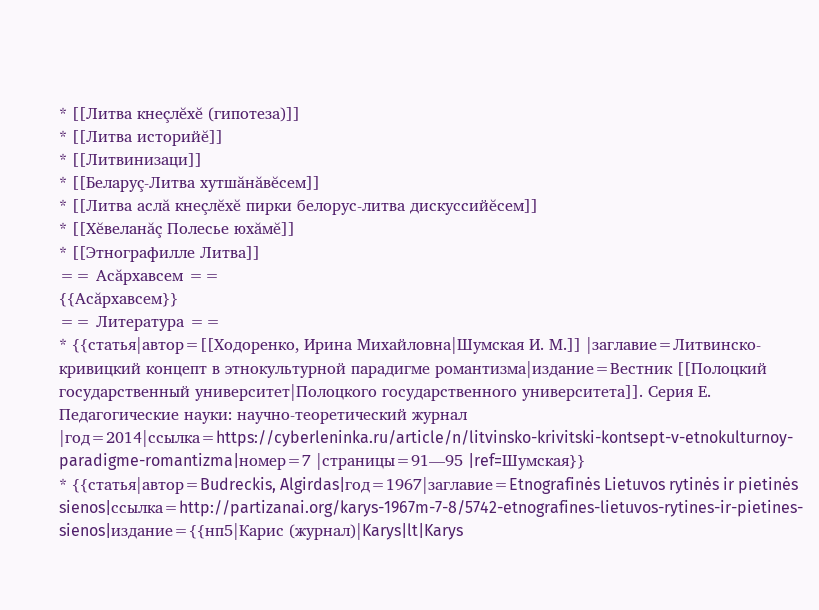* [[Литва кнеçлĕхĕ (гипотеза)]]
* [[Литва историйĕ]]
* [[Литвинизаци]]
* [[Беларуç-Литва хутшăнăвĕсем]]
* [[Литва аслă кнеçлĕхĕ пирки белорус-литва дискуссийĕсем]]
* [[Хĕвеланăç Полесье юхăмĕ]]
* [[Этнографилле Литва]]
== Асăрхавсем ==
{{Асăрхавсем}}
== Литература ==
* {{статья|автор=[[Ходоренко, Ирина Михайловна|Шумская И. М.]] |заглавие=Литвинско-кривицкий концепт в этнокультурной парадигме романтизма|издание=Вестник [[Полоцкий государственный университет|Полоцкого государственного университета]]. Серия Е. Педагогические науки: научно-теоретический журнал |год=2014|ссылка=https://cyberleninka.ru/article/n/litvinsko-krivitski-kontsept-v-etnokulturnoy-paradigme-romantizma|номер=7 |страницы=91—95 |ref=Шумская}}
* {{статья|автор=Budreckis, Algirdas|год=1967|заглавие=Etnografinės Lietuvos rytinės ir pietinės sienos|ссылка=http://partizanai.org/karys-1967m-7-8/5742-etnografines-lietuvos-rytines-ir-pietines-sienos|издание={{нп5|Карис (журнал)|Karys|lt|Karys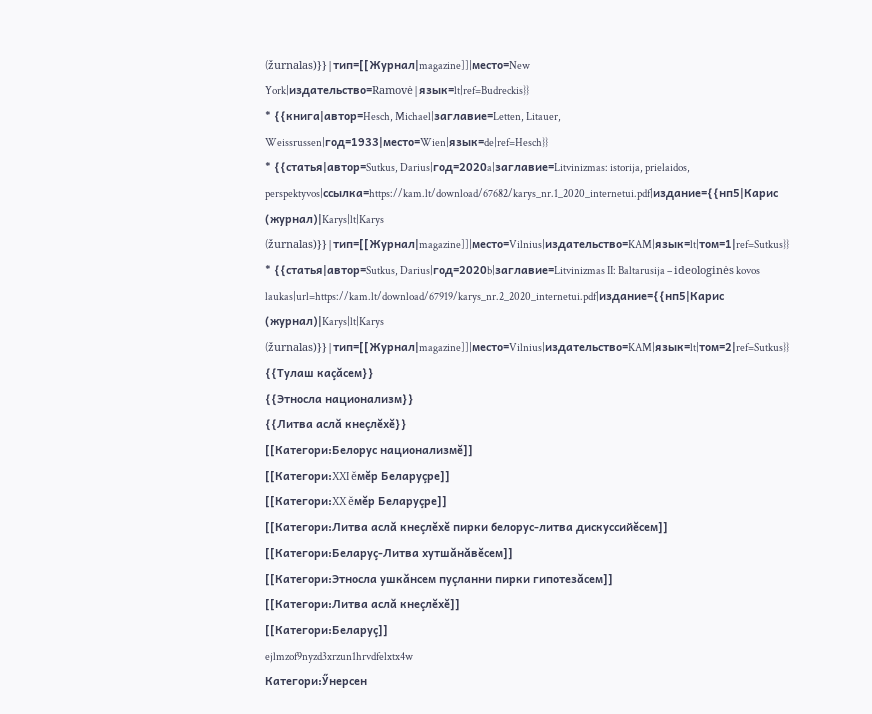(žurnalas)}}|тип=[[Журнал|magazine]]|место=New York|издательство=Ramovė|язык=lt|ref=Budreckis}}
* {{книга|автор=Hesch, Michael|заглавие=Letten, Litauer, Weissrussen|год=1933|место=Wien|язык=de|ref=Hesch}}
* {{статья|автор=Sutkus, Darius|год=2020a|заглавие=Litvinizmas: istorija, prielaidos, perspektyvos|ссылка=https://kam.lt/download/67682/karys_nr.1_2020_internetui.pdf|издание={{нп5|Карис (журнал)|Karys|lt|Karys (žurnalas)}}|тип=[[Журнал|magazine]]|место=Vilnius|издательство=KAM|язык=lt|том=1|ref=Sutkus}}
* {{статья|автор=Sutkus, Darius|год=2020b|заглавие=Litvinizmas II: Baltarusija – ideologinės kovos laukas|url=https://kam.lt/download/67919/karys_nr.2_2020_internetui.pdf|издание={{нп5|Карис (журнал)|Karys|lt|Karys (žurnalas)}}|тип=[[Журнал|magazine]]|место=Vilnius|издательство=KAM|язык=lt|том=2|ref=Sutkus}}
{{Тулаш каçăсем}}
{{Этносла национализм}}
{{Литва аслă кнеçлĕхĕ}}
[[Категори:Белорус национализмĕ]]
[[Категори:XXI ĕмĕр Беларуçре]]
[[Категори:XX ĕмĕр Беларуçре]]
[[Категори:Литва аслă кнеçлĕхĕ пирки белорус-литва дискуссийĕсем]]
[[Категори:Беларуç-Литва хутшăнăвĕсем]]
[[Категори:Этносла ушкăнсем пуçланни пирки гипотезăсем]]
[[Категори:Литва аслă кнеçлĕхĕ]]
[[Категори:Беларуç]]
ejlmzof9nyzd3xrzun1hrvdfelxtx4w
Категори:Ӳнерсен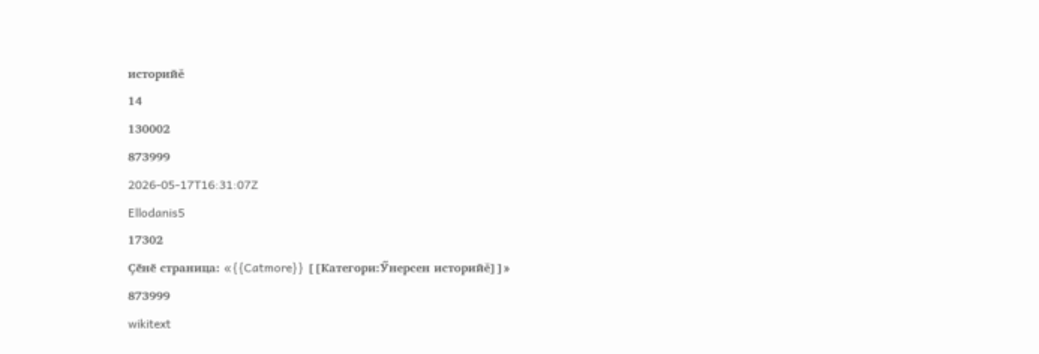историйĕ
14
130002
873999
2026-05-17T16:31:07Z
Ellodanis5
17302
Ҫӗнӗ страница: «{{Catmore}} [[Категори:Ӳнерсен историйĕ]]»
873999
wikitext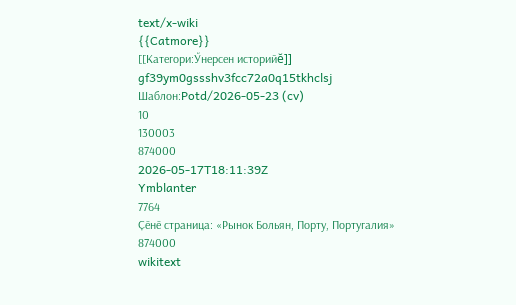text/x-wiki
{{Catmore}}
[[Категори:Ӳнерсен историйĕ]]
gf39ym0gssshv3fcc72a0q15tkhclsj
Шаблон:Potd/2026-05-23 (cv)
10
130003
874000
2026-05-17T18:11:39Z
Ymblanter
7764
Ҫӗнӗ страница: «Рынок Больян, Порту, Португалия»
874000
wikitext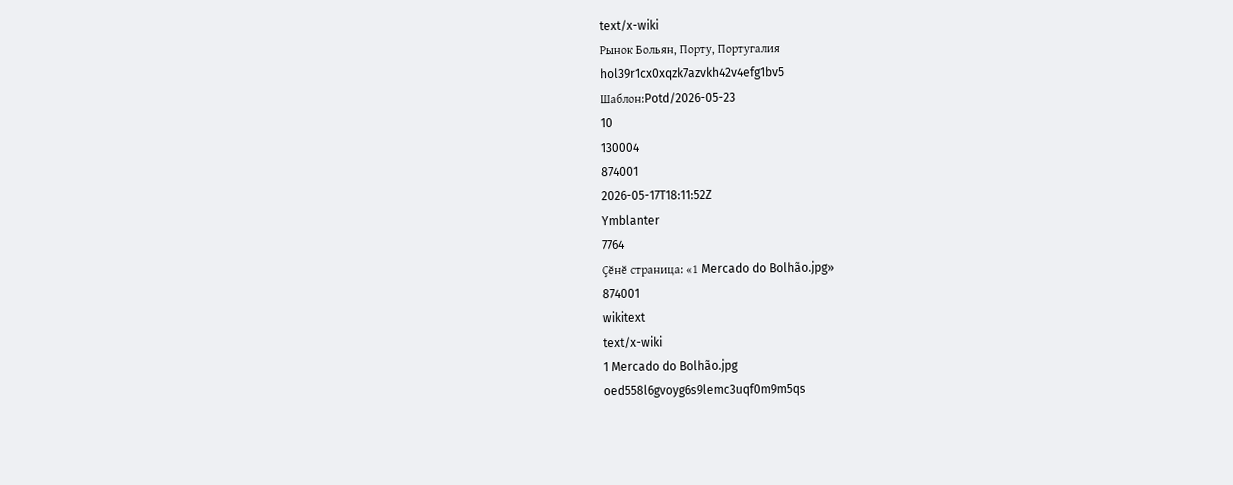text/x-wiki
Рынок Больян, Порту, Португалия
hol39r1cx0xqzk7azvkh42v4efg1bv5
Шаблон:Potd/2026-05-23
10
130004
874001
2026-05-17T18:11:52Z
Ymblanter
7764
Ҫӗнӗ страница: «1 Mercado do Bolhão.jpg»
874001
wikitext
text/x-wiki
1 Mercado do Bolhão.jpg
oed558l6gvoyg6s9lemc3uqf0m9m5qs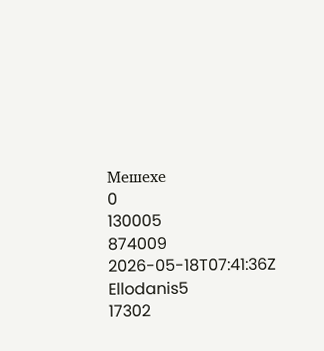Мешехе
0
130005
874009
2026-05-18T07:41:36Z
Ellodanis5
17302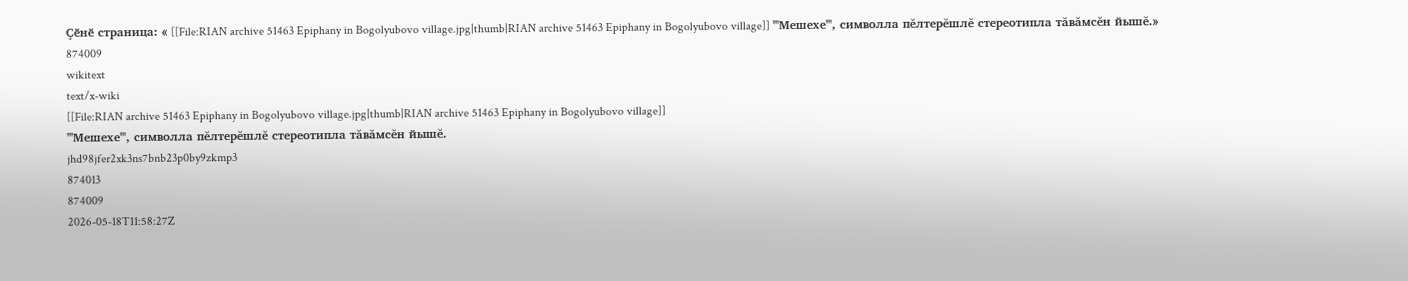Ҫӗнӗ страница: « [[File:RIAN archive 51463 Epiphany in Bogolyubovo village.jpg|thumb|RIAN archive 51463 Epiphany in Bogolyubovo village]] '''Мешехе''', символла пĕлтерĕшлĕ стереотипла тăвăмсĕн йышĕ.»
874009
wikitext
text/x-wiki
[[File:RIAN archive 51463 Epiphany in Bogolyubovo village.jpg|thumb|RIAN archive 51463 Epiphany in Bogolyubovo village]]
'''Мешехе''', символла пĕлтерĕшлĕ стереотипла тăвăмсĕн йышĕ.
jhd98jfer2xk3ns7bnb23p0by9zkmp3
874013
874009
2026-05-18T11:58:27Z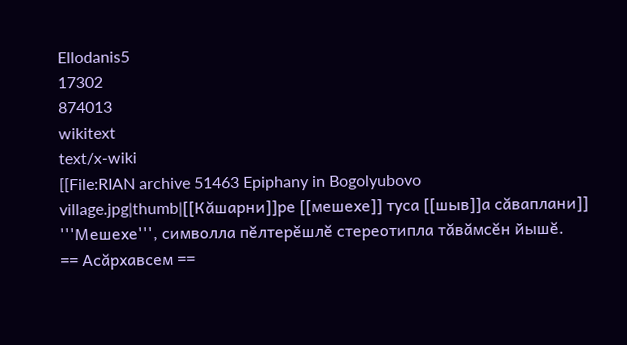Ellodanis5
17302
874013
wikitext
text/x-wiki
[[File:RIAN archive 51463 Epiphany in Bogolyubovo village.jpg|thumb|[[Кăшарни]]ре [[мешехе]] туса [[шыв]]а сăваплани]]
'''Мешехе''', символла пĕлтерĕшлĕ стереотипла тăвăмсĕн йышĕ.
== Асăрхавсем ==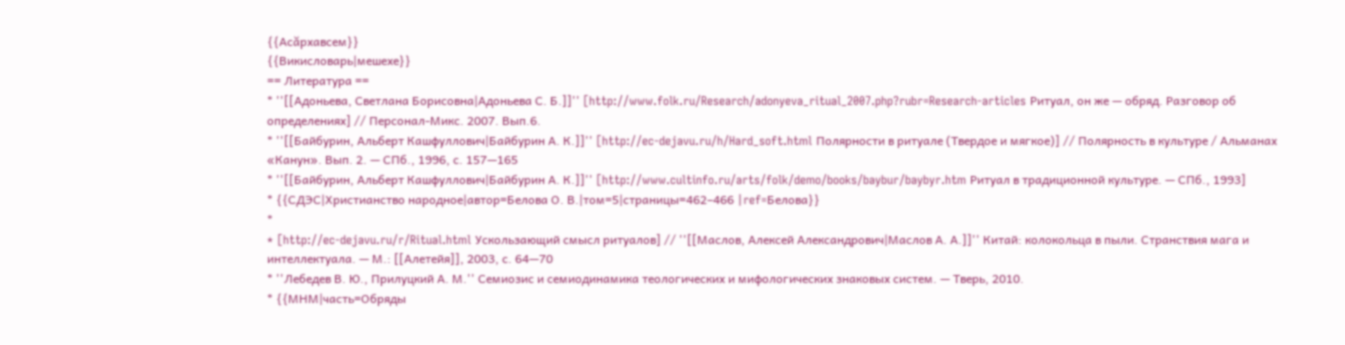{{Асăрхавсем}}
{{Викисловарь|мешехе}}
== Литература ==
* ''[[Адоньева, Светлана Борисовна|Адоньева С. Б.]]'' [http://www.folk.ru/Research/adonyeva_ritual_2007.php?rubr=Research-articles Ритуал, он же — обряд. Разговор об определениях] // Персонал-Микс. 2007. Вып.6.
* ''[[Байбурин, Альберт Кашфуллович|Байбурин А. К.]]'' [http://ec-dejavu.ru/h/Hard_soft.html Полярности в ритуале (Твердое и мягкое)] // Полярность в культуре / Альманах «Канун». Вып. 2. — СПб., 1996, с. 157—165
* ''[[Байбурин, Альберт Кашфуллович|Байбурин А. К.]]'' [http://www.cultinfo.ru/arts/folk/demo/books/baybur/baybyr.htm Ритуал в традиционной культуре. — СПб., 1993]
* {{СДЭС|Христианство народное|автор=Белова О. В.|том=5|страницы=462–466 |ref=Белова}}
*
* [http://ec-dejavu.ru/r/Ritual.html Ускользающий смысл ритуалов] // ''[[Маслов, Алексей Александрович|Маслов А. А.]]'' Китай: колокольца в пыли. Странствия мага и интеллектуала. — М.: [[Алетейя]], 2003, с. 64—70
* ''Лебедев В. Ю., Прилуцкий А. М.'' Семиозис и семиодинамика теологических и мифологических знаковых систем. — Тверь, 2010.
* {{МНМ|часть=Обряды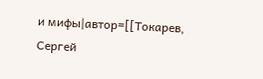и мифы|автор=[[Токарев, Сергей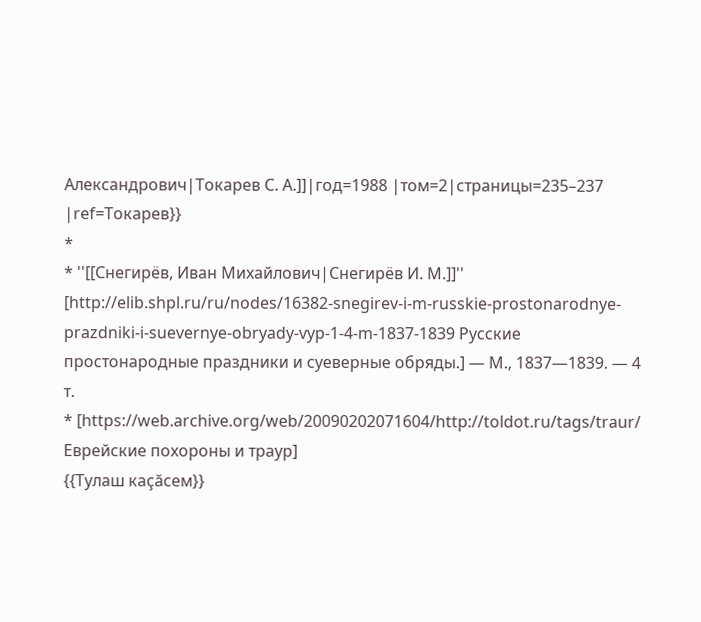Александрович|Токарев С. А.]]|год=1988 |том=2|страницы=235–237 |ref=Токарев}}
*
* ''[[Снегирёв, Иван Михайлович|Снегирёв И. М.]]'' [http://elib.shpl.ru/ru/nodes/16382-snegirev-i-m-russkie-prostonarodnye-prazdniki-i-suevernye-obryady-vyp-1-4-m-1837-1839 Русские простонародные праздники и суеверные обряды.] — М., 1837—1839. — 4 т.
* [https://web.archive.org/web/20090202071604/http://toldot.ru/tags/traur/ Еврейские похороны и траур]
{{Тулаш каçăсем}}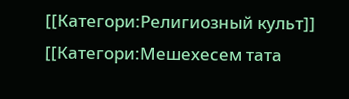[[Категори:Религиозный культ]]
[[Категори:Мешехесем тата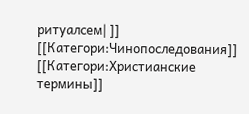ритуалсем| ]]
[[Категори:Чинопоследования]]
[[Категори:Христианские термины]]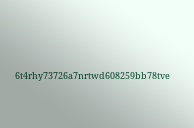6t4rhy73726a7nrtwd608259bb78tve